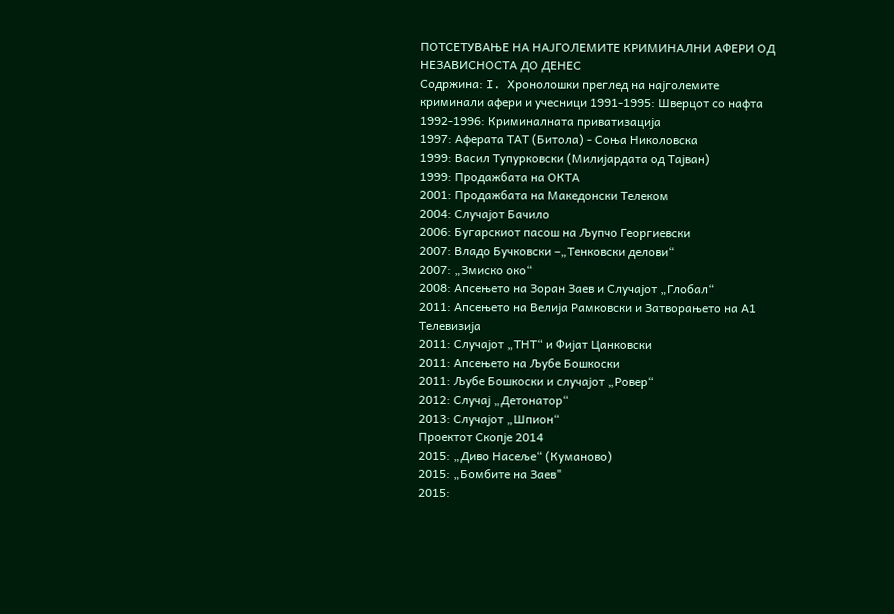ПОТСЕТУВАЊЕ НА НАЈГОЛЕМИТЕ КРИМИНАЛНИ АФЕРИ ОД НЕЗАВИСНОСТА ДО ДЕНЕС
Содржина: I. Хронолошки преглед на најголемите криминали афери и учесници 1991-1995: Шверцот со нафта
1992-1996: Криминалната приватизација
1997: Аферата ТАТ (Битола) - Соња Николовска
1999: Васил Тупурковски (Милијардата од Тајван)
1999: Продажбата на ОКТА
2001: Продажбата на Македонски Телеком
2004: Случајот Бачило
2006: Бугарскиот пасош на Љупчо Георгиевски
2007: Владо Бучковски –„Тенковски делови“
2007: „Змиско око“
2008: Апсењето на Зоран Заев и Случајот „Глобал“
2011: Апсењето на Велија Рамковски и Затворањето на А1 Телевизија
2011: Случајот „ТНТ“ и Фијат Цанковски
2011: Апсењето на Љубе Бошкоски
2011: Љубе Бошкоски и случајот „Ровер“
2012: Случај „Детонатор“
2013: Случајот „Шпион“
Проектот Скопје 2014
2015: „Диво Насеље“ (Куманово)
2015: „Бомбите на Заев"
2015: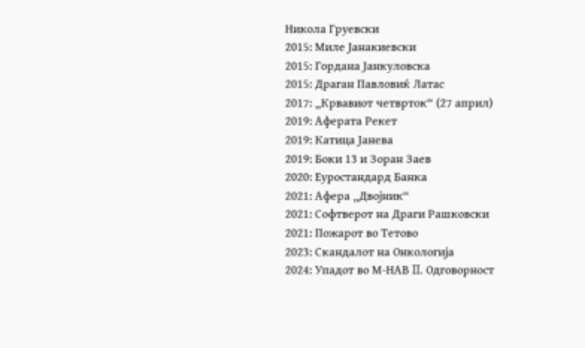Никола Груевски
2015: Миле Јанакиевски
2015: Гордана Јанкуловска
2015: Драган Павловиќ Латас
2017: „Крвавиот четврток“ (27 април)
2019: Аферата Рекет
2019: Катица Јанева
2019: Боки 13 и Зоран Заев
2020: Еуростандард Банка
2021: Афера „Двојник“
2021: Софтверот на Драги Рашковски
2021: Пожарот во Тетово
2023: Скандалот на Онкологија
2024: Упадот во М-НАВ II. Одговорност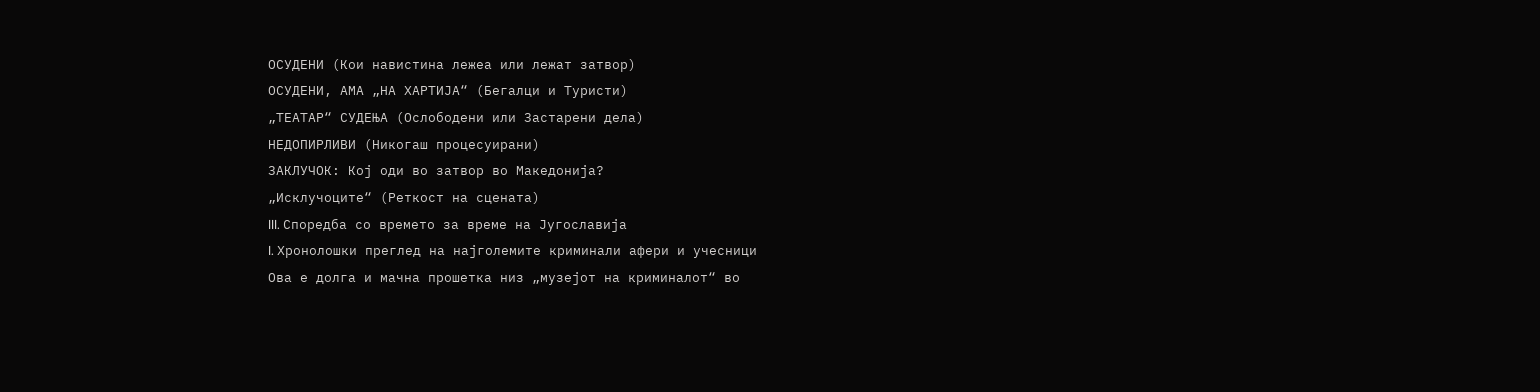ОСУДЕНИ (Кои навистина лежеа или лежат затвор)
ОСУДЕНИ, АМА „НА ХАРТИЈА“ (Бегалци и Туристи)
„ТЕАТАР“ СУДЕЊА (Ослободени или Застарени дела)
НЕДОПИРЛИВИ (Никогаш процесуирани)
ЗАКЛУЧОК: Кој оди во затвор во Македонија?
„Исклучоците“ (Реткост на сцената)
III. Споредба со времето за време на Југославија
I. Хронолошки преглед на најголемите криминали афери и учесници
Ова е долга и мачна прошетка низ „музејот на криминалот“ во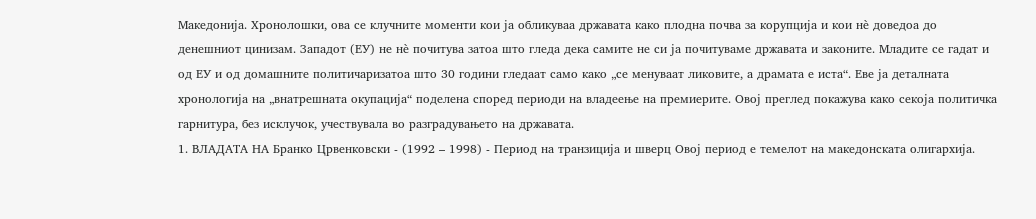Македонија. Хронолошки, ова се клучните моменти кои ја обликуваа државата како плодна почва за корупција и кои нè доведоа до денешниот цинизам. Западот (ЕУ) не нè почитува затоа што гледа дека самите не си ја почитуваме државата и законите. Младите се гадат и од ЕУ и од домашните политичаризатоа што 30 години гледаат само како „се менуваат ликовите, а драмата е иста“. Еве ја деталната хронологија на „внатрешната окупација“ поделена според периоди на владеење на премиерите. Овој преглед покажува како секоја политичка гарнитура, без исклучок, учествувала во разградувањето на државата.
1. ВЛАДАТА НА Бранко Црвенковски - (1992 – 1998) - Период на транзиција и шверц Овој период е темелот на македонската олигархија.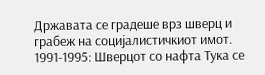Државата се градеше врз шверц и грабеж на социјалистичкиот имот.
1991-1995: Шверцот со нафта Тука се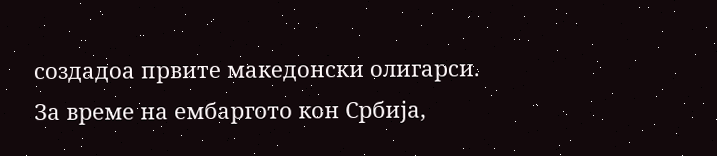создадоа првите македонски олигарси. За време на ембаргото кон Србија,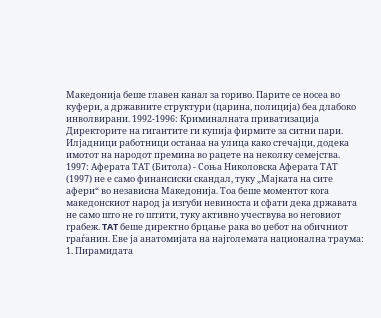Македонија беше главен канал за гориво. Парите се носеа во куфери, а државните структури (царина, полиција) беа длабоко инволвирани. 1992-1996: Криминалната приватизација Директорите на гигантите ги купија фирмите за ситни пари. Илјадници работници останаа на улица како стечајци, додека имотот на народот премина во рацете на неколку семејства. 1997: Аферата ТАТ (Битола) - Соња Николовска Аферата ТАТ (1997) не е само финансиски скандал, туку „Мајката на сите афери“ во независна Македонија. Тоа беше моментот кога македонскиот народ ја изгуби невиноста и сфати дека државата не само што не го штити, туку активно учествува во неговиот грабеж. TAT беше директно брцање рака во џебот на обичниот граѓанин. Еве ја анатомијата на најголемата национална траума:
1. Пирамидата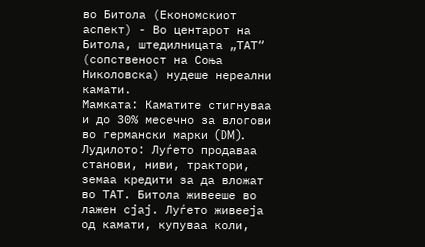во Битола (Економскиот аспект) - Во центарот на Битола, штедилницата „ТАТ“ (сопственост на Соња Николовска) нудеше нереални камати.
Мамката: Каматите стигнуваа и до 30% месечно за влогови во германски марки (DM).
Лудилото: Луѓето продаваа станови, ниви, трактори, земаа кредити за да вложат во ТАТ. Битола живееше во лажен сјај. Луѓето живееја од камати, купуваа коли,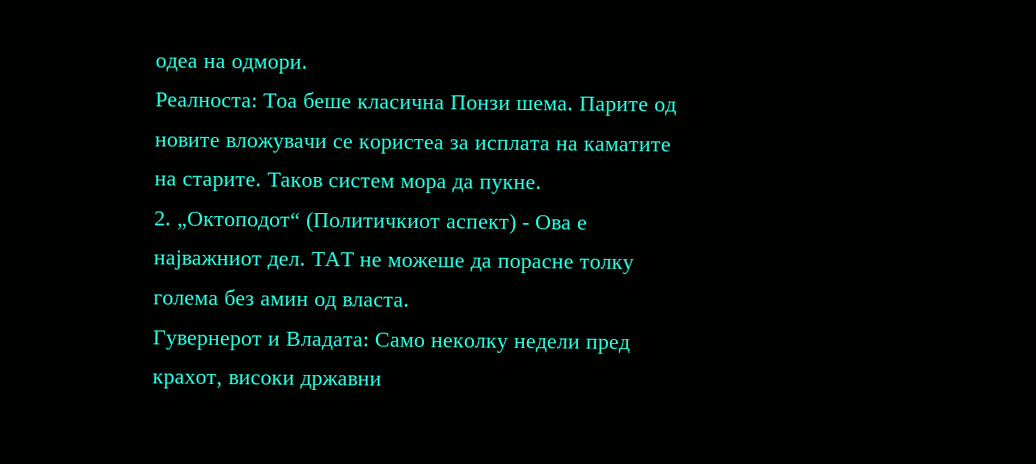одеа на одмори.
Реалноста: Тоа беше класична Понзи шема. Парите од новите вложувачи се користеа за исплата на каматите на старите. Таков систем мора да пукне.
2. „Октоподот“ (Политичкиот аспект) - Ова е најважниот дел. ТАТ не можеше да порасне толку голема без амин од власта.
Гувернерот и Владата: Само неколку недели пред крахот, високи државни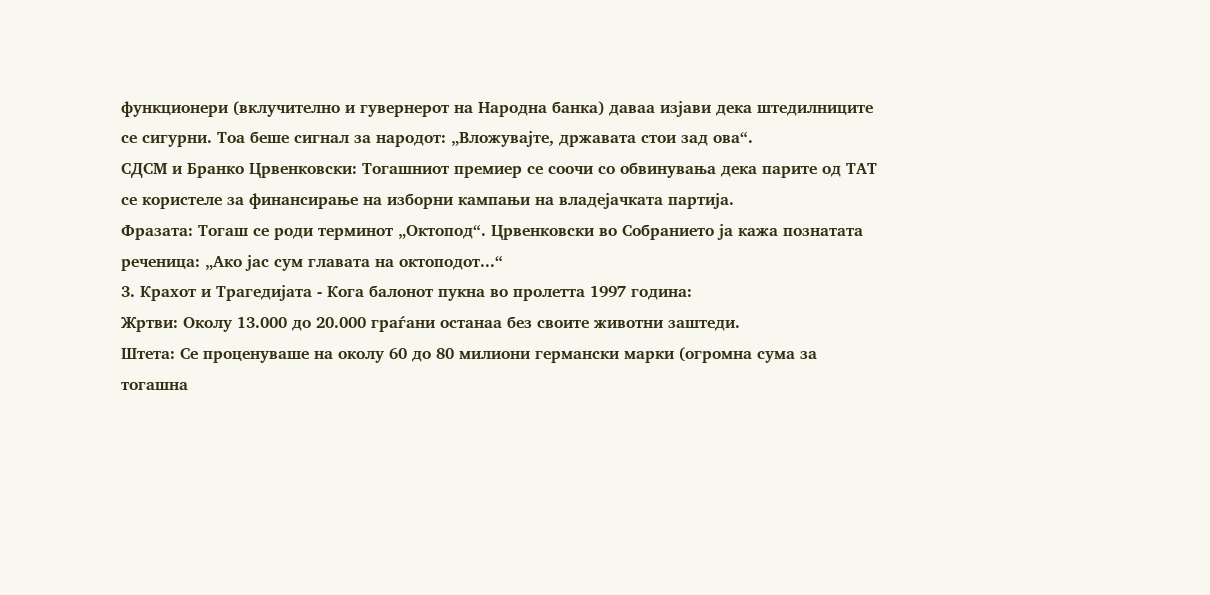функционери (вклучително и гувернерот на Народна банка) даваа изјави дека штедилниците се сигурни. Тоа беше сигнал за народот: „Вложувајте, државата стои зад ова“.
СДСМ и Бранко Црвенковски: Тогашниот премиер се соочи со обвинувања дека парите од ТАТ се користеле за финансирање на изборни кампањи на владејачката партија.
Фразата: Тогаш се роди терминот „Октопод“. Црвенковски во Собранието ја кажа познатата реченица: „Ако јас сум главата на октоподот...“
3. Крахот и Трагедијата - Кога балонот пукна во пролетта 1997 година:
Жртви: Околу 13.000 до 20.000 граѓани останаа без своите животни заштеди.
Штета: Се проценуваше на околу 60 до 80 милиони германски марки (огромна сума за тогашна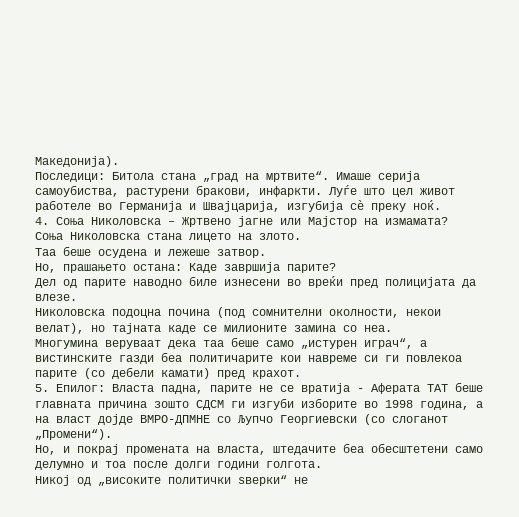Македонија).
Последици: Битола стана „град на мртвите“. Имаше серија самоубиства, растурени бракови, инфаркти. Луѓе што цел живот работеле во Германија и Швајцарија, изгубија сè преку ноќ.
4. Соња Николовска – Жртвено јагне или Мајстор на измамата?
Соња Николовска стана лицето на злото.
Таа беше осудена и лежеше затвор.
Но, прашањето остана: Каде завршија парите?
Дел од парите наводно биле изнесени во вреќи пред полицијата да влезе.
Николовска подоцна почина (под сомнителни околности, некои велат), но тајната каде се милионите замина со неа.
Многумина веруваат дека таа беше само „истурен играч“, а вистинските газди беа политичарите кои навреме си ги повлекоа парите (со дебели камати) пред крахот.
5. Епилог: Власта падна, парите не се вратија - Аферата ТАТ беше главната причина зошто СДСМ ги изгуби изборите во 1998 година, а на власт дојде ВМРО-ДПМНЕ со Љупчо Георгиевски (со слоганот „Промени“).
Но, и покрај промената на власта, штедачите беа обесштетени само делумно и тоа после долги години голгота.
Никој од „високите политички ѕверки“ не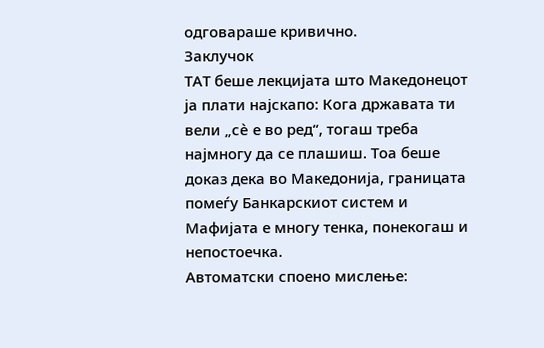одговараше кривично.
Заклучок
ТАТ беше лекцијата што Македонецот ја плати најскапо: Кога државата ти вели „сè е во ред“, тогаш треба најмногу да се плашиш. Тоа беше доказ дека во Македонија, границата помеѓу Банкарскиот систем и Мафијата е многу тенка, понекогаш и непостоечка.
Автоматски споено мислење: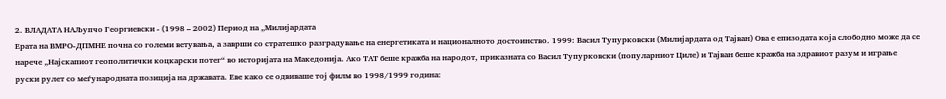2. ВЛАДАТА НАЉупчо Георгиевски - (1998 – 2002) Период на „Милијардата
Ерата на ВМРО-ДПМНЕ почна со големи ветувања, а заврши со стратешко разградување на енергетиката и националното достоинство. 1999: Васил Тупурковски (Милијардата од Тајван) Ова е епизодата која слободно може да се нарече „Најскапиот геополитички коцкарски потег“ во историјата на Македонија. Ако ТАТ беше кражба на народот, приказната со Васил Тупурковски (популарниот Циле) и Тајван беше кражба на здравиот разум и играње руски рулет со меѓународната позиција на државата. Еве како се одвиваше тој филм во 1998/1999 година: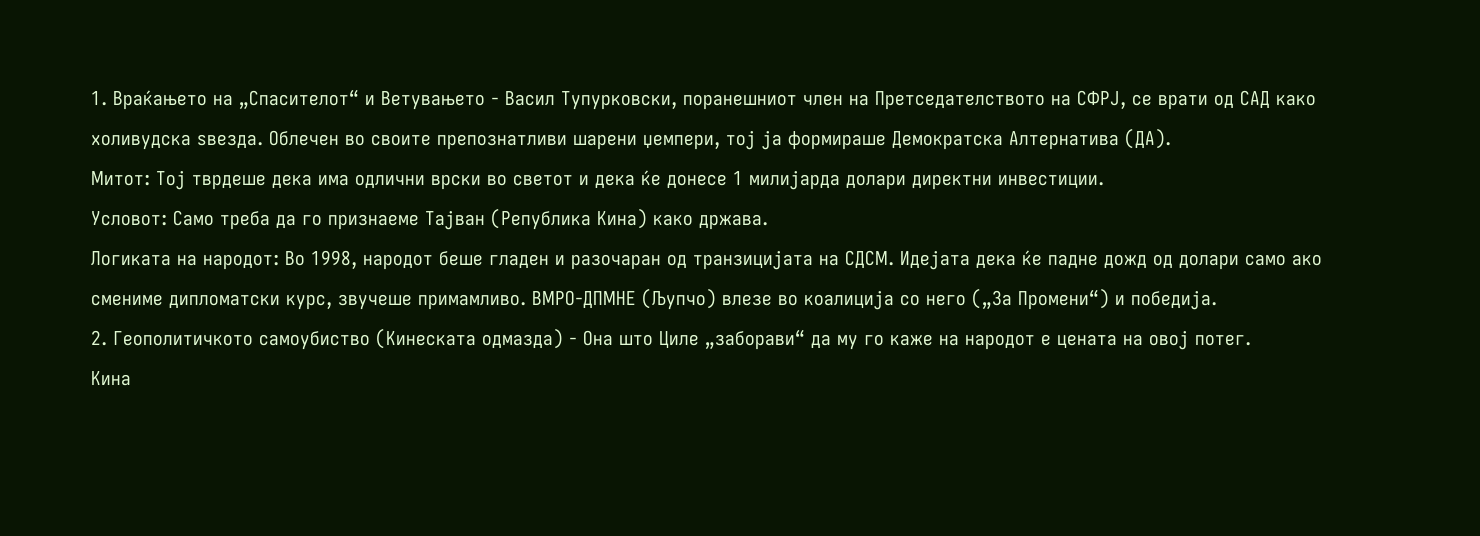1. Враќањето на „Спасителот“ и Ветувањето - Васил Тупурковски, поранешниот член на Претседателството на СФРЈ, се врати од САД како холивудска ѕвезда. Облечен во своите препознатливи шарени џемпери, тој ја формираше Демократска Алтернатива (ДА).
Митот: Тој тврдеше дека има одлични врски во светот и дека ќе донесе 1 милијарда долари директни инвестиции.
Условот: Само треба да го признаеме Тајван (Република Кина) како држава.
Логиката на народот: Во 1998, народот беше гладен и разочаран од транзицијата на СДСМ. Идејата дека ќе падне дожд од долари само ако смениме дипломатски курс, звучеше примамливо. ВМРО-ДПМНЕ (Љупчо) влезе во коалиција со него („За Промени“) и победија.
2. Геополитичкото самоубиство (Кинеската одмазда) - Она што Циле „заборави“ да му го каже на народот е цената на овој потег.
Кина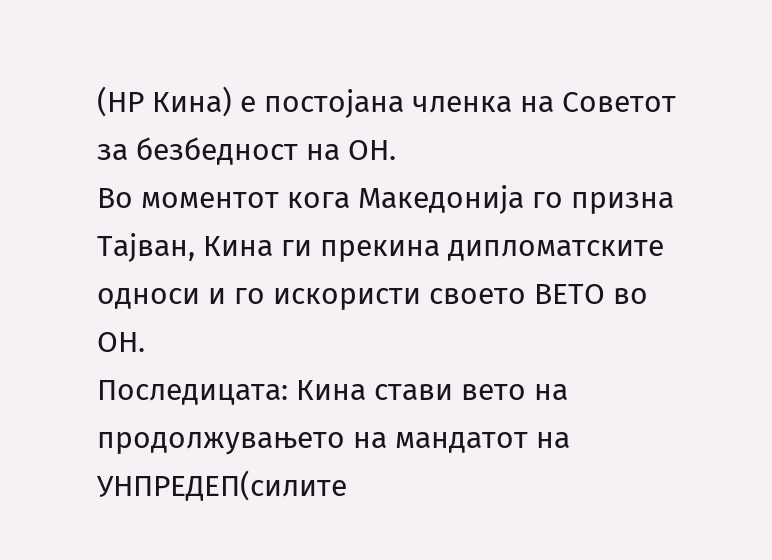(НР Кина) е постојана членка на Советот за безбедност на ОН.
Во моментот кога Македонија го призна Тајван, Кина ги прекина дипломатските односи и го искористи своето ВЕТО во ОН.
Последицата: Кина стави вето на продолжувањето на мандатот на УНПРЕДЕП(силите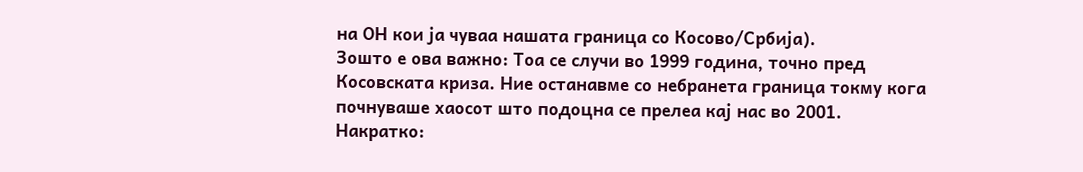на ОН кои ја чуваа нашата граница со Косово/Србија).
Зошто е ова важно: Тоа се случи во 1999 година, точно пред Косовската криза. Ние останавме со небранета граница токму кога почнуваше хаосот што подоцна се прелеа кај нас во 2001.
Накратко: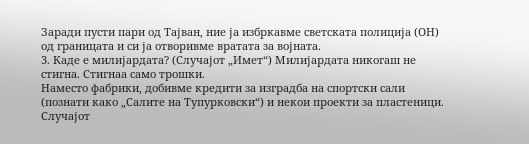Заради пусти пари од Тајван, ние ја избркавме светската полиција (ОН) од границата и си ја отворивме вратата за војната.
3. Каде е милијардата? (Случајот „Имет“) Милијардата никогаш не стигна. Стигнаа само трошки.
Наместо фабрики, добивме кредити за изградба на спортски сали (познати како „Салите на Тупурковски“) и некои проекти за пластеници.
Случајот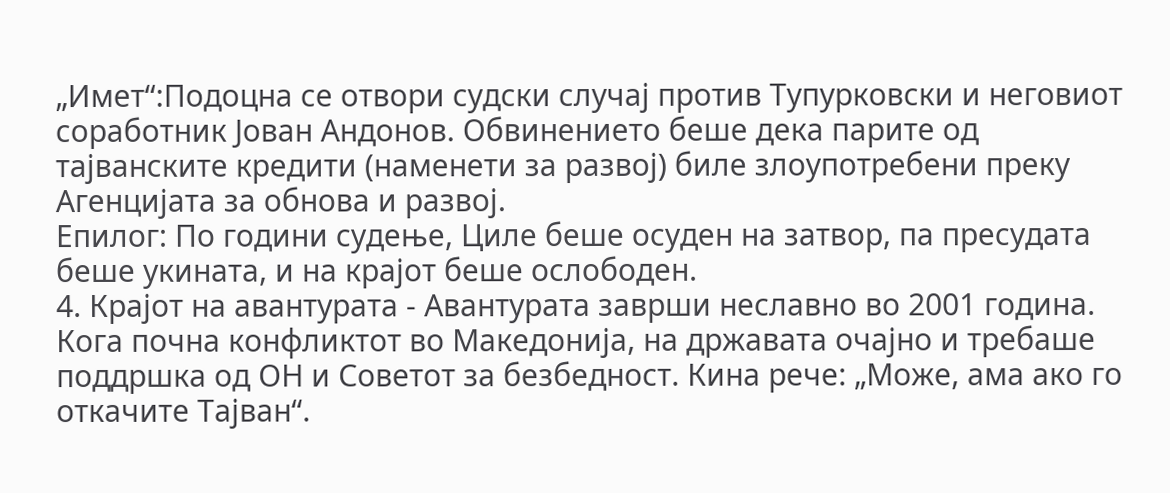„Имет“:Подоцна се отвори судски случај против Тупурковски и неговиот соработник Јован Андонов. Обвинението беше дека парите од тајванските кредити (наменети за развој) биле злоупотребени преку Агенцијата за обнова и развој.
Епилог: По години судење, Циле беше осуден на затвор, па пресудата беше укината, и на крајот беше ослободен.
4. Крајот на авантурата - Авантурата заврши неславно во 2001 година.
Кога почна конфликтот во Македонија, на државата очајно и требаше поддршка од ОН и Советот за безбедност. Кина рече: „Може, ама ако го откачите Тајван“.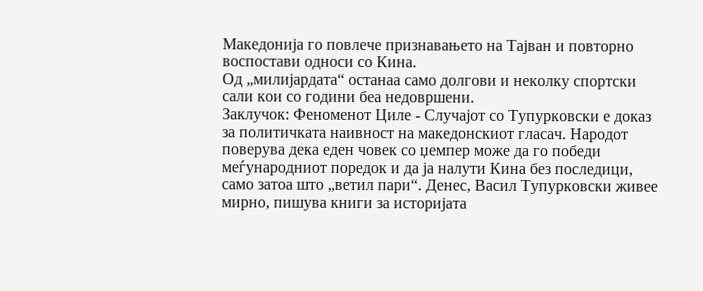Македонија го повлече признавањето на Тајван и повторно воспостави односи со Кина.
Од „милијардата“ останаа само долгови и неколку спортски сали кои со години беа недовршени.
Заклучок: Феноменот Циле - Случајот со Тупурковски е доказ за политичката наивност на македонскиот гласач. Народот поверува дека еден човек со џемпер може да го победи меѓународниот поредок и да ја налути Кина без последици, само затоа што „ветил пари“. Денес, Васил Тупурковски живее мирно, пишува книги за историјата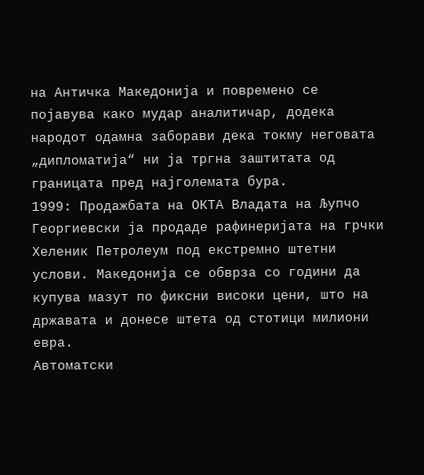на Античка Македонија и повремено се појавува како мудар аналитичар, додека народот одамна заборави дека токму неговата „дипломатија“ ни ја тргна заштитата од границата пред најголемата бура.
1999: Продажбата на ОКТА Владата на Љупчо Георгиевски ја продаде рафинеријата на грчки Хеленик Петролеум под екстремно штетни услови. Македонија се обврза со години да купува мазут по фиксни високи цени, што на државата и донесе штета од стотици милиони евра.
Автоматски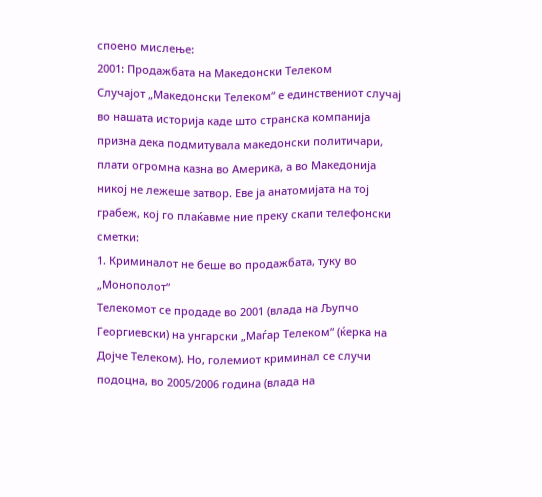споено мислење:
2001: Продажбата на Македонски Телеком
Случајот „Македонски Телеком“ е единствениот случај во нашата историја каде што странска компанија призна дека подмитувала македонски политичари, плати огромна казна во Америка, а во Македонија никој не лежеше затвор. Еве ја анатомијата на тој грабеж, кој го плаќавме ние преку скапи телефонски сметки:
1. Криминалот не беше во продажбата, туку во „Монополот“
Телекомот се продаде во 2001 (влада на Љупчо Георгиевски) на унгарски „Маѓар Телеком“ (ќерка на Дојче Телеком). Но, големиот криминал се случи подоцна, во 2005/2006 година (влада на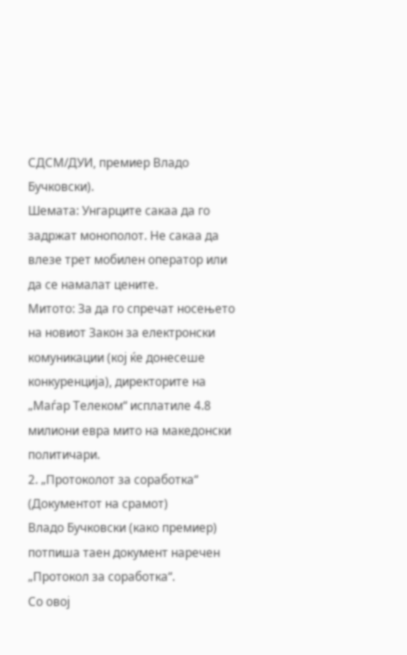СДСМ/ДУИ, премиер Владо Бучковски).
Шемата: Унгарците сакаа да го задржат монополот. Не сакаа да влезе трет мобилен оператор или да се намалат цените.
Митото: За да го спречат носењето на новиот Закон за електронски комуникации (кој ќе донесеше конкуренција), директорите на „Маѓар Телеком“ исплатиле 4.8 милиони евра мито на македонски политичари.
2. „Протоколот за соработка“ (Документот на срамот)
Владо Бучковски (како премиер) потпиша таен документ наречен „Протокол за соработка“.
Со овој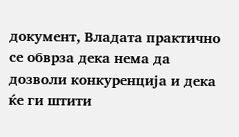документ, Владата практично се обврза дека нема да дозволи конкуренција и дека ќе ги штити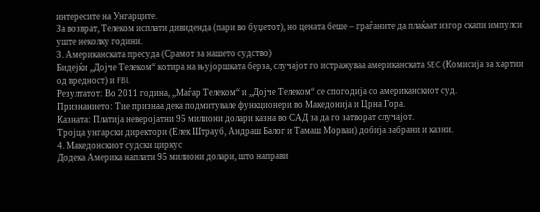интересите на Унгарците.
За возврат, Телеком исплати дивиденда (пари во буџетот), но цената беше – граѓаните да плаќаат изгор скапи импулси уште неколку години.
3. Американската пресуда (Срамот за нашето судство)
Бидејќи „Дојче Телеком“ котира на њујоршката берза, случајот го истражуваа американската SEC (Комисија за хартии од вредност) и FBI.
Резултатот: Во 2011 година, „Маѓар Телеком“ и „Дојче Телеком“ се спогодија со американскиот суд.
Признанието: Тие признаа дека подмитувале функционери во Македонија и Црна Гора.
Казната: Платија неверојатни 95 милиони долари казна во САД за да го затворат случајот.
Тројца унгарски директори (Елек Штрауб, Андраш Балог и Тамаш Морваи) добија забрани и казни.
4. Македонскиот судски циркус
Додека Америка наплати 95 милиони долари, што направи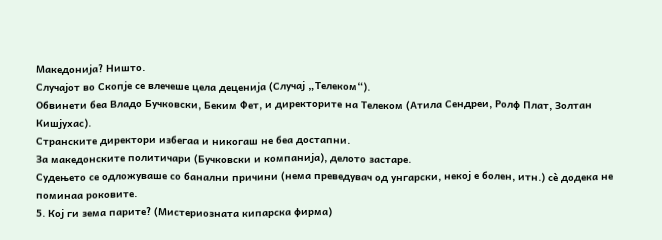Македонија? Ништо.
Случајот во Скопје се влечеше цела деценија (Случај „Телеком“).
Обвинети беа Владо Бучковски, Беким Фет, и директорите на Телеком (Атила Сендреи, Ролф Плат, Золтан Кишјухас).
Странските директори избегаа и никогаш не беа достапни.
За македонските политичари (Бучковски и компанија), делото застаре.
Судењето се одложуваше со банални причини (нема преведувач од унгарски, некој е болен, итн.) сè додека не поминаа роковите.
5. Кој ги зема парите? (Мистериозната кипарска фирма)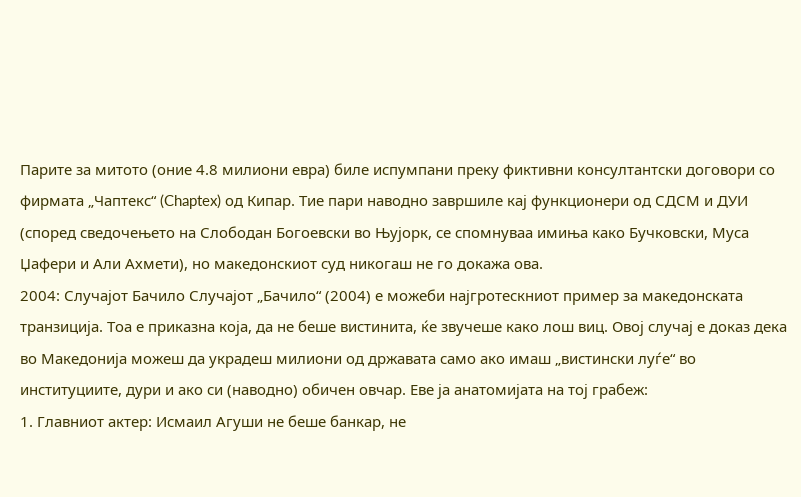Парите за митото (оние 4.8 милиони евра) биле испумпани преку фиктивни консултантски договори со фирмата „Чаптекс“ (Chaptex) од Кипар. Тие пари наводно завршиле кај функционери од СДСМ и ДУИ (според сведочењето на Слободан Богоевски во Њујорк, се спомнуваа имиња како Бучковски, Муса Џафери и Али Ахмети), но македонскиот суд никогаш не го докажа ова.
2004: Случајот Бачило Случајот „Бачило“ (2004) е можеби најгротескниот пример за македонската транзиција. Тоа е приказна која, да не беше вистинита, ќе звучеше како лош виц. Овој случај е доказ дека во Македонија можеш да украдеш милиони од државата само ако имаш „вистински луѓе“ во институциите, дури и ако си (наводно) обичен овчар. Еве ја анатомијата на тој грабеж:
1. Главниот актер: Исмаил Агуши не беше банкар, не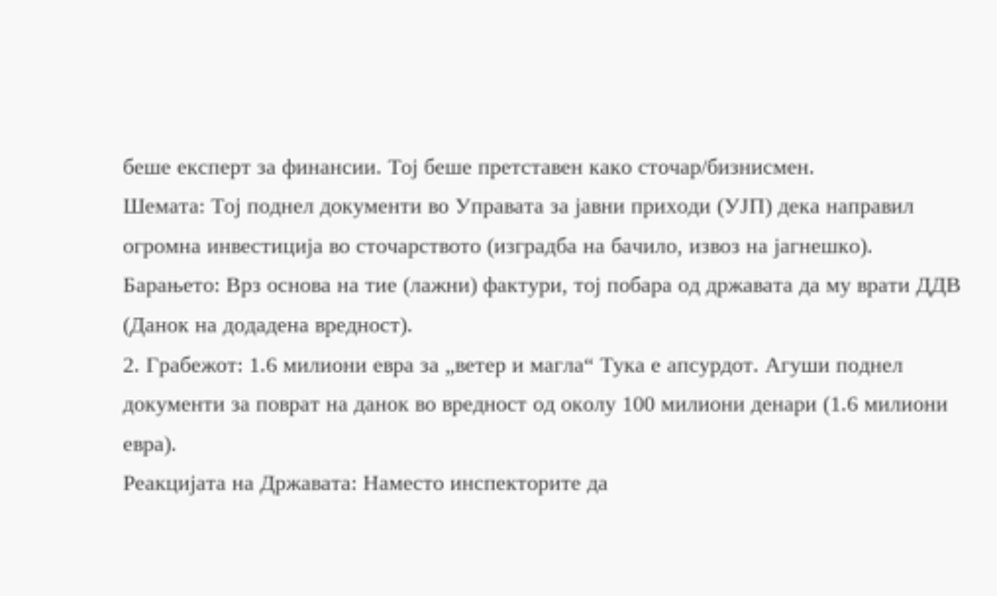беше експерт за финансии. Тој беше претставен како сточар/бизнисмен.
Шемата: Тој поднел документи во Управата за јавни приходи (УЈП) дека направил огромна инвестиција во сточарството (изградба на бачило, извоз на јагнешко).
Барањето: Врз основа на тие (лажни) фактури, тој побара од државата да му врати ДДВ (Данок на додадена вредност).
2. Грабежот: 1.6 милиони евра за „ветер и магла“ Тука е апсурдот. Агуши поднел документи за поврат на данок во вредност од околу 100 милиони денари (1.6 милиони евра).
Реакцијата на Државата: Наместо инспекторите да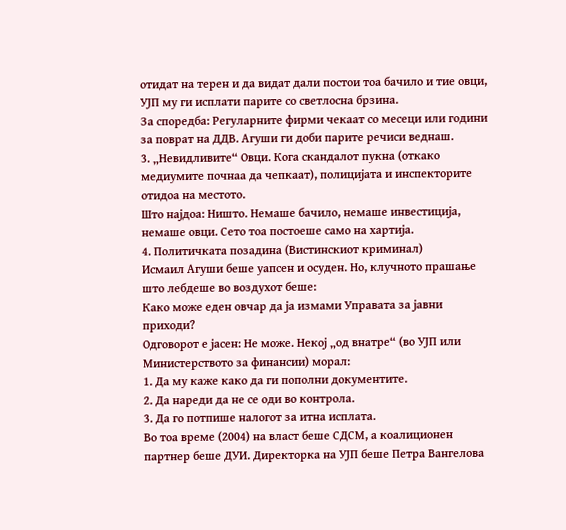отидат на терен и да видат дали постои тоа бачило и тие овци, УЈП му ги исплати парите со светлосна брзина.
За споредба: Регуларните фирми чекаат со месеци или години за поврат на ДДВ. Агуши ги доби парите речиси веднаш.
3. „Невидливите“ Овци. Кога скандалот пукна (откако медиумите почнаа да чепкаат), полицијата и инспекторите отидоа на местото.
Што најдоа: Ништо. Немаше бачило, немаше инвестиција, немаше овци. Сето тоа постоеше само на хартија.
4. Политичката позадина (Вистинскиот криминал)
Исмаил Агуши беше уапсен и осуден. Но, клучното прашање што лебдеше во воздухот беше:
Како може еден овчар да ја измами Управата за јавни приходи?
Одговорот е јасен: Не може. Некој „од внатре“ (во УЈП или Министерството за финансии) морал:
1. Да му каже како да ги пополни документите.
2. Да нареди да не се оди во контрола.
3. Да го потпише налогот за итна исплата.
Во тоа време (2004) на власт беше СДСМ, а коалиционен партнер беше ДУИ. Директорка на УЈП беше Петра Вангелова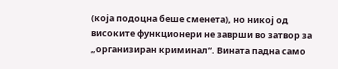(која подоцна беше сменета), но никој од високите функционери не заврши во затвор за „организиран криминал“. Вината падна само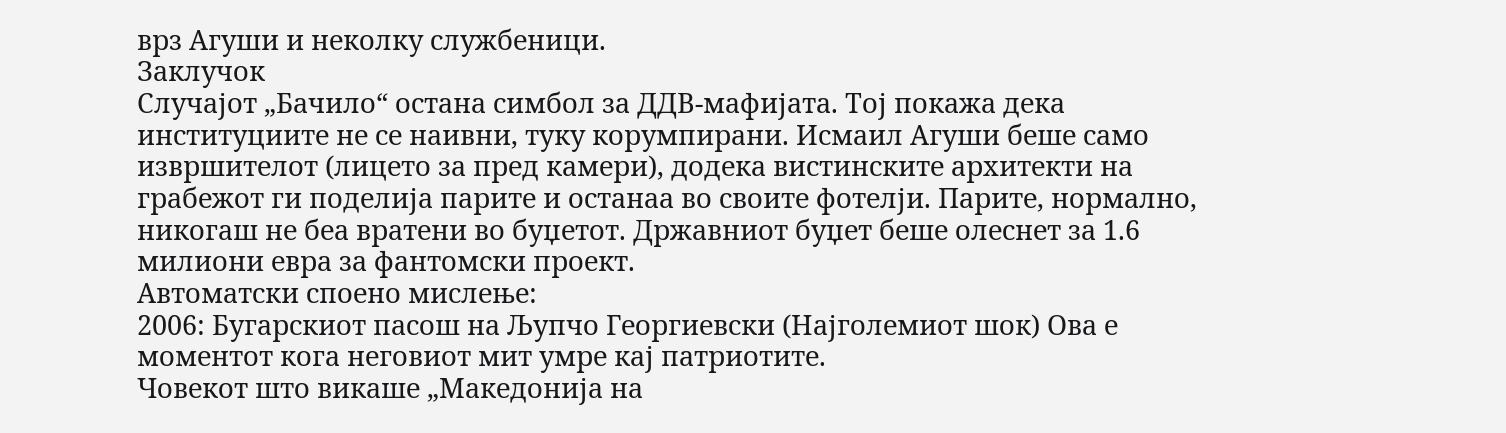врз Агуши и неколку службеници.
Заклучок
Случајот „Бачило“ остана симбол за ДДВ-мафијата. Тој покажа дека институциите не се наивни, туку корумпирани. Исмаил Агуши беше само извршителот (лицето за пред камери), додека вистинските архитекти на грабежот ги поделија парите и останаа во своите фотелји. Парите, нормално, никогаш не беа вратени во буџетот. Државниот буџет беше олеснет за 1.6 милиони евра за фантомски проект.
Автоматски споено мислење:
2006: Бугарскиот пасош на Љупчо Георгиевски (Најголемиот шок) Ова е моментот кога неговиот мит умре кај патриотите.
Човекот што викаше „Македонија на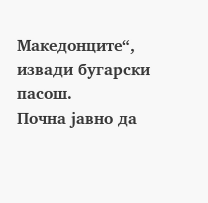Македонците“, извади бугарски пасош.
Почна јавно да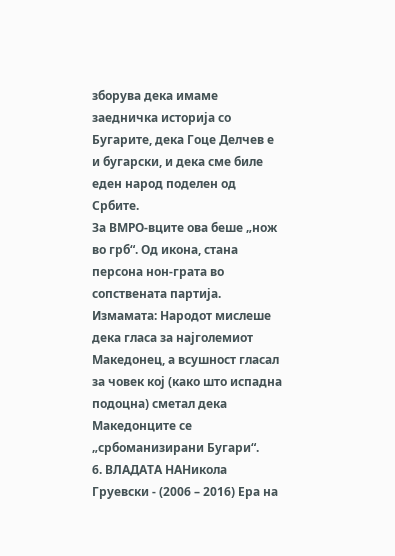зборува дека имаме заедничка историја со Бугарите, дека Гоце Делчев е и бугарски, и дека сме биле еден народ поделен од Србите.
За ВМРО-вците ова беше „нож во грб“. Од икона, стана персона нон-грата во сопствената партија.
Измамата: Народот мислеше дека гласа за најголемиот Македонец, а всушност гласал за човек кој (како што испадна подоцна) сметал дека Македонците се „србоманизирани Бугари“.
6. ВЛАДАТА НАНикола Груевски - (2006 – 2016) Ера на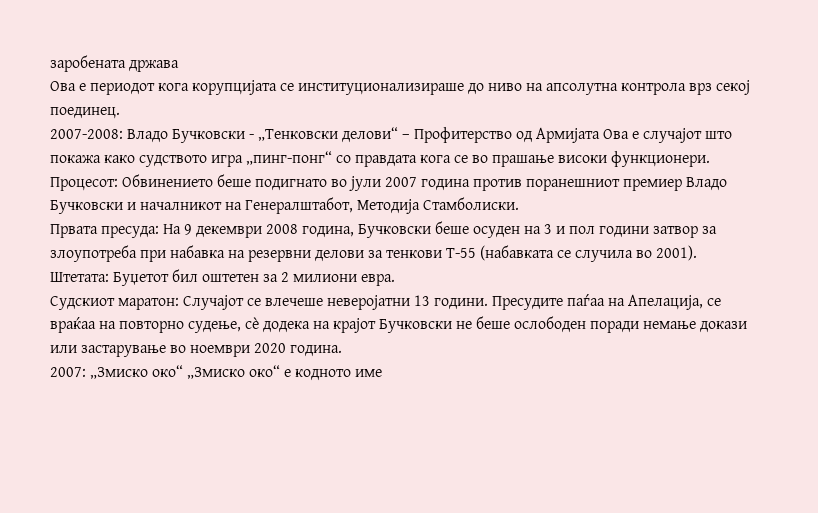заробената држава
Ова е периодот кога корупцијата се институционализираше до ниво на апсолутна контрола врз секој поединец.
2007-2008: Владо Бучковски - „Тенковски делови“ – Профитерство од Армијата Ова е случајот што покажа како судството игра „пинг-понг“ со правдата кога се во прашање високи функционери.
Процесот: Обвинението беше подигнато во јули 2007 година против поранешниот премиер Владо Бучковски и началникот на Генералштабот, Методија Стамболиски.
Првата пресуда: На 9 декември 2008 година, Бучковски беше осуден на 3 и пол години затвор за злоупотреба при набавка на резервни делови за тенкови Т-55 (набавката се случила во 2001).
Штетата: Буџетот бил оштетен за 2 милиони евра.
Судскиот маратон: Случајот се влечеше неверојатни 13 години. Пресудите паѓаа на Апелација, се враќаа на повторно судење, сè додека на крајот Бучковски не беше ослободен поради немање докази или застарување во ноември 2020 година.
2007: „Змиско око“ „Змиско око“ е кодното име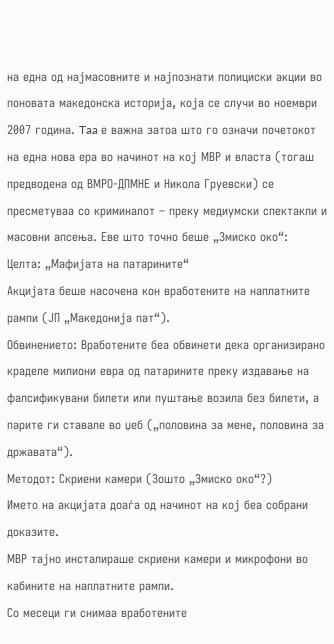на една од најмасовните и најпознати полициски акции во поновата македонска историја, која се случи во ноември 2007 година. Taa е важна затоа што го означи почетокот на една нова ера во начинот на кој МВР и власта (тогаш предводена од ВМРО-ДПМНЕ и Никола Груевски) се пресметуваа со криминалот – преку медиумски спектакли и масовни апсења. Еве што точно беше „Змиско око“:
Целта: „Мафијата на патарините“
Акцијата беше насочена кон вработените на наплатните рампи (ЈП „Македонија пат“).
Обвинението: Вработените беа обвинети дека организирано краделе милиони евра од патарините преку издавање на фалсификувани билети или пуштање возила без билети, а парите ги ставале во џеб („половина за мене, половина за државата“).
Методот: Скриени камери (Зошто „Змиско око“?)
Името на акцијата доаѓа од начинот на кој беа собрани доказите.
МВР тајно инсталираше скриени камери и микрофони во кабините на наплатните рампи.
Со месеци ги снимаа вработените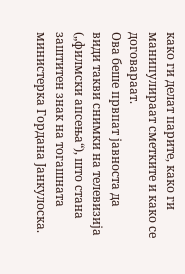како ги делат парите, како ги манипулираат сметките и како се договараат.
Ова беше првпат јавноста да види такви снимки на телевизија („филмски апсења“), што стана заштитен знак на тогашната министерка Гордана Јанкулоска.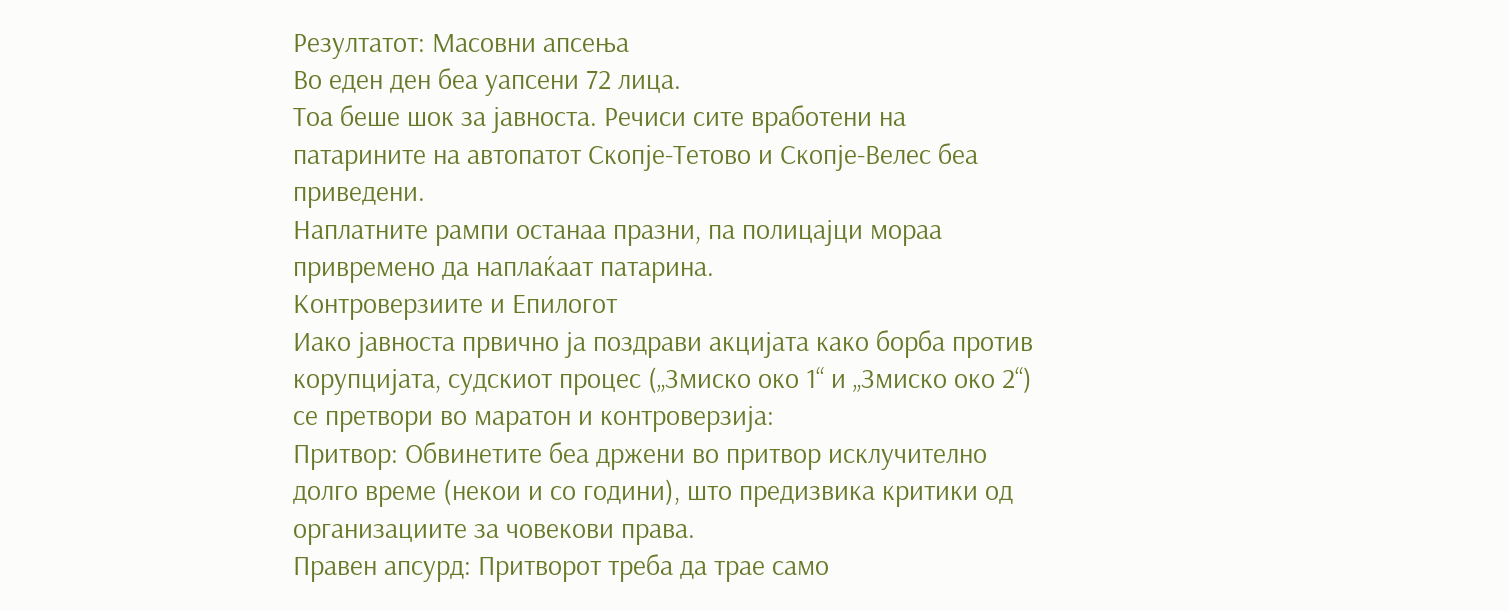Резултатот: Масовни апсења
Во еден ден беа уапсени 72 лица.
Тоа беше шок за јавноста. Речиси сите вработени на патарините на автопатот Скопје-Тетово и Скопје-Велес беа приведени.
Наплатните рампи останаа празни, па полицајци мораа привремено да наплаќаат патарина.
Контроверзиите и Епилогот
Иако јавноста првично ја поздрави акцијата како борба против корупцијата, судскиот процес („Змиско око 1“ и „Змиско око 2“) се претвори во маратон и контроверзија:
Притвор: Обвинетите беа држени во притвор исклучително долго време (некои и со години), што предизвика критики од организациите за човекови права.
Правен апсурд: Притворот треба да трае само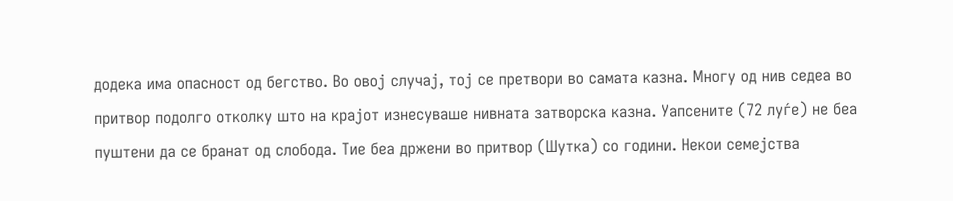додека има опасност од бегство. Во овој случај, тој се претвори во самата казна. Многу од нив седеа во притвор подолго отколку што на крајот изнесуваше нивната затворска казна. Уапсените (72 луѓе) не беа пуштени да се бранат од слобода. Тие беа држени во притвор (Шуткa) со години. Некои семејства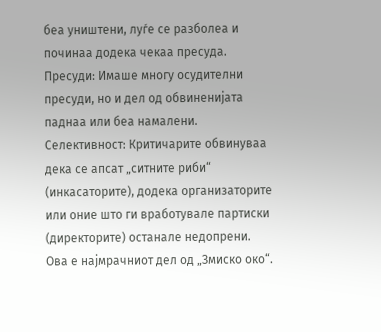беа уништени, луѓе се разболеа и починаа додека чекаа пресуда.
Пресуди: Имаше многу осудителни пресуди, но и дел од обвиненијата паднаа или беа намалени.
Селективност: Критичарите обвинуваа дека се апсат „ситните риби“ (инкасаторите), додека организаторите или оние што ги вработувале партиски (директорите) останале недопрени.
Ова е најмрачниот дел од „Змиско око“.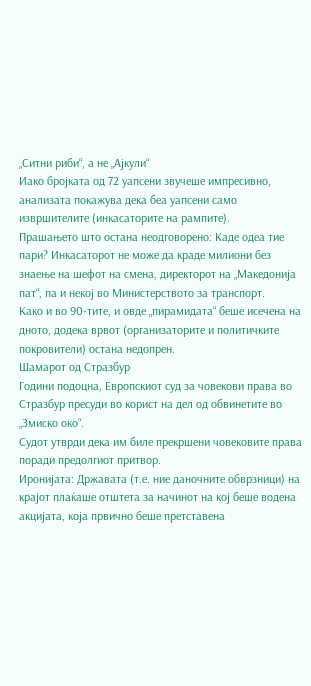„Ситни риби“, а не „Ајкули“
Иако бројката од 72 уапсени звучеше импресивно, анализата покажува дека беа уапсени само извршителите (инкасаторите на рампите).
Прашањето што остана неодговорено: Каде одеа тие пари? Инкасаторот не може да краде милиони без знаење на шефот на смена, директорот на „Македонија пат“, па и некој во Министерството за транспорт.
Како и во 90-тите, и овде „пирамидата“ беше исечена на дното, додека врвот (организаторите и политичките покровители) остана недопрен.
Шамарот од Стразбур
Години подоцна, Европскиот суд за човекови права во Стразбур пресуди во корист на дел од обвинетите во „Змиско око“.
Судот утврди дека им биле прекршени човековите права поради предолгиот притвор.
Иронијата: Државата (т.е. ние даночните обврзници) на крајот плаќаше отштета за начинот на кој беше водена акцијата, која првично беше претставена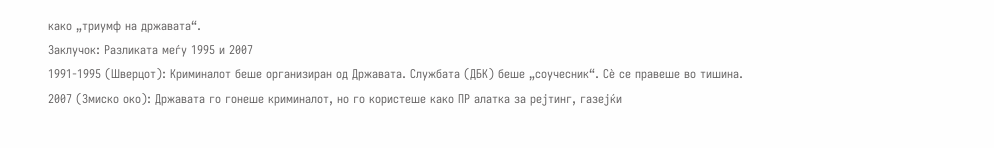како „триумф на државата“.
Заклучок: Разликата меѓу 1995 и 2007
1991-1995 (Шверцот): Криминалот беше организиран од Државата. Службата (ДБК) беше „соучесник“. Сè се правеше во тишина.
2007 (Змиско око): Државата го гонеше криминалот, но го користеше како ПР алатка за рејтинг, газејќи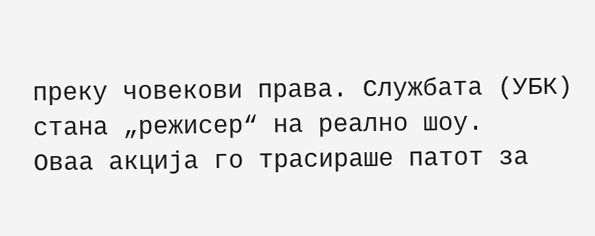преку човекови права. Службата (УБК) стана „режисер“ на реално шоу.
Оваа акција го трасираше патот за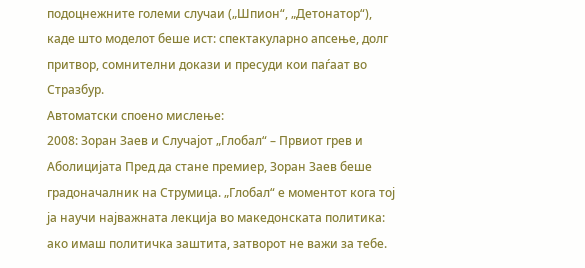подоцнежните големи случаи („Шпион“, „Детонатор“), каде што моделот беше ист: спектакуларно апсење, долг притвор, сомнителни докази и пресуди кои паѓаат во Стразбур.
Автоматски споено мислење:
2008: Зоран Заев и Случајот „Глобал“ – Првиот грев и Аболицијата Пред да стане премиер, Зоран Заев беше градоначалник на Струмица. „Глобал“ е моментот кога тој ја научи најважната лекција во македонската политика: ако имаш политичка заштита, затворот не важи за тебе.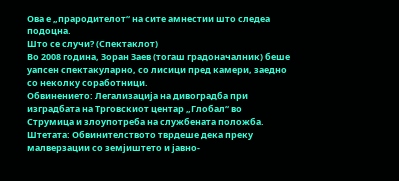Ова е „прародителот“ на сите амнестии што следеа подоцна.
Што се случи? (Спектаклот)
Во 2008 година, Зоран Заев (тогаш градоначалник) беше уапсен спектакуларно, со лисици пред камери, заедно со неколку соработници.
Обвинението: Легализација на дивоградба при изградбата на Трговскиот центар „Глобал“ во Струмица и злоупотреба на службената положба.
Штетата: Обвинителството тврдеше дека преку малверзации со земјиштето и јавно-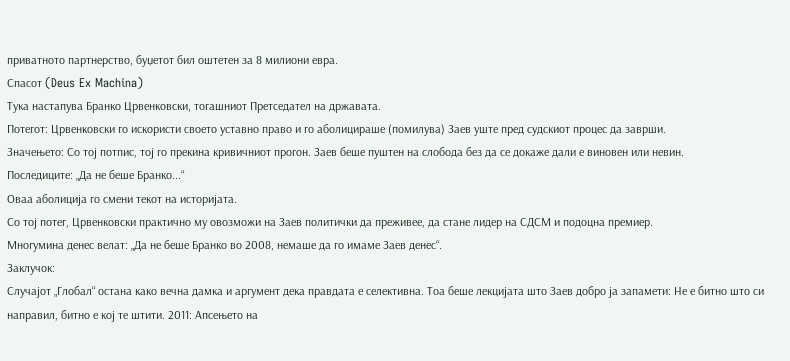приватното партнерство, буџетот бил оштетен за 8 милиони евра.
Спасот (Deus Ex Machina)
Тука настапува Бранко Црвенковски, тогашниот Претседател на државата.
Потегот: Црвенковски го искористи своето уставно право и го аболицираше (помилува) Заев уште пред судскиот процес да заврши.
Значењето: Со тој потпис, тој го прекина кривичниот прогон. Заев беше пуштен на слобода без да се докаже дали е виновен или невин.
Последиците: „Да не беше Бранко...“
Оваа аболиција го смени текот на историјата.
Со тој потег, Црвенковски практично му овозможи на Заев политички да преживее, да стане лидер на СДСМ и подоцна премиер.
Многумина денес велат: „Да не беше Бранко во 2008, немаше да го имаме Заев денес“.
Заклучок:
Случајот „Глобал“ остана како вечна дамка и аргумент дека правдата е селективна. Тоа беше лекцијата што Заев добро ја запамети: Не е битно што си направил, битно е кој те штити. 2011: Апсењето на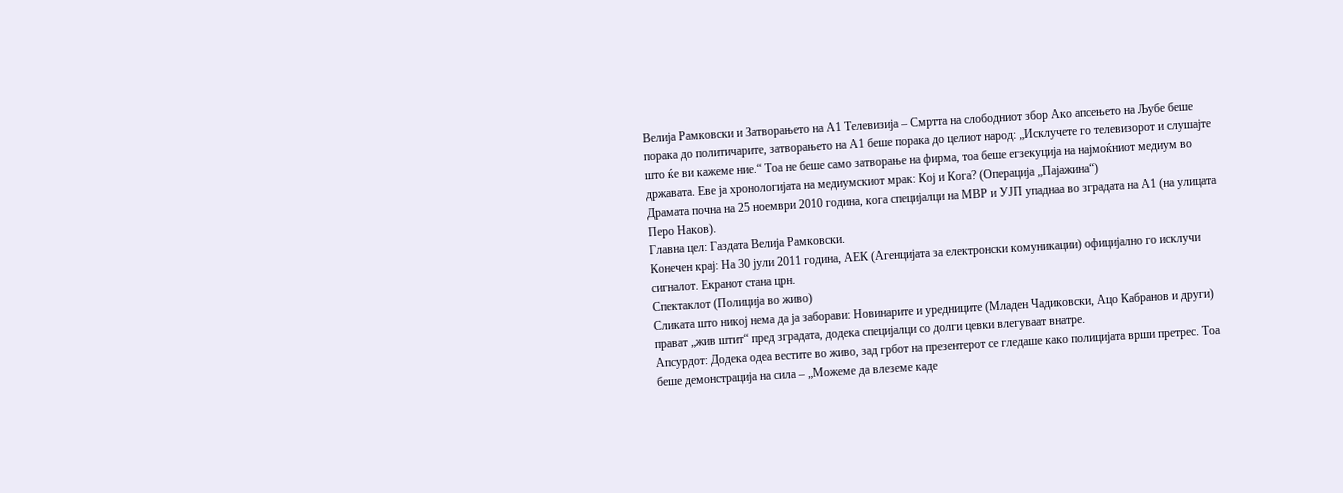Велија Рамковски и Затворањето на А1 Телевизија – Смртта на слободниот збор Ако апсењето на Љубе беше порака до политичарите, затворањето на А1 беше порака до целиот народ: „Исклучете го телевизорот и слушајте што ќе ви кажеме ние.“ Тоа не беше само затворање на фирма, тоа беше егзекуција на најмоќниот медиум во државата. Еве ја хронологијата на медиумскиот мрак: Кој и Кога? (Операција „Пајажина“)
Драмата почна на 25 ноември 2010 година, кога специјалци на МВР и УЈП упаднаа во зградата на А1 (на улицата Перо Наков).
Главна цел: Газдата Велија Рамковски.
Конечен крај: На 30 јули 2011 година, АЕК (Агенцијата за електронски комуникации) официјално го исклучи сигналот. Екранот стана црн.
Спектаклот (Полиција во живо)
Сликата што никој нема да ја заборави: Новинарите и уредниците (Младен Чадиковски, Ацо Кабранов и други) прават „жив штит“ пред зградата, додека специјалци со долги цевки влегуваат внатре.
Апсурдот: Додека одеа вестите во живо, зад грбот на презентерот се гледаше како полицијата врши претрес. Тоа беше демонстрација на сила – „Можеме да влеземе каде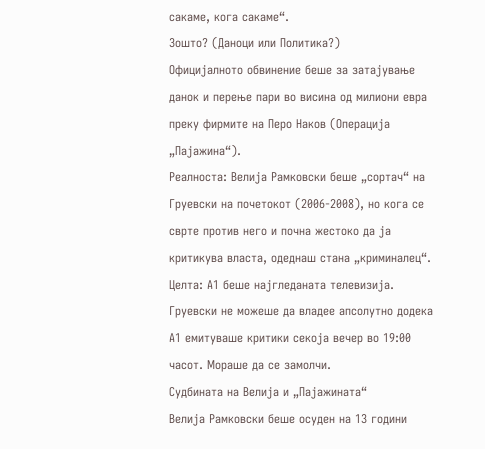сакаме, кога сакаме“.
Зошто? (Даноци или Политика?)
Официјалното обвинение беше за затајување данок и перење пари во висина од милиони евра преку фирмите на Перо Наков (Операција „Пајажина“).
Реалноста: Велија Рамковски беше „сортач“ на Груевски на почетокот (2006-2008), но кога се сврте против него и почна жестоко да ја критикува власта, одеднаш стана „криминалец“.
Целта: А1 беше најгледаната телевизија. Груевски не можеше да владее апсолутно додека А1 емитуваше критики секоја вечер во 19:00 часот. Мораше да се замолчи.
Судбината на Велија и „Пајажината“
Велија Рамковски беше осуден на 13 години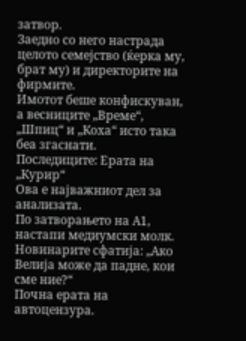затвор.
Заедно со него настрада целото семејство (ќерка му, брат му) и директорите на фирмите.
Имотот беше конфискуван, а весниците „Време“, „Шпиц“ и „Коха“ исто така беа згаснати.
Последиците: Ерата на „Курир“
Ова е најважниот дел за анализата.
По затворањето на А1, настапи медиумски молк.
Новинарите сфатија: „Ако Велија може да падне, кои сме ние?“
Почна ерата на автоцензура.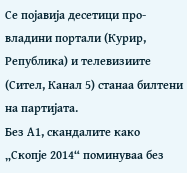Се појавија десетици про-владини портали (Курир, Република) и телевизиите (Сител, Канал 5) станаа билтени на партијата.
Без А1, скандалите како „Скопје 2014“ поминуваа без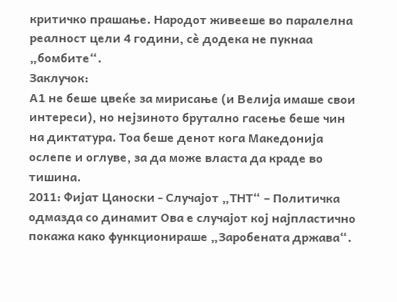критичко прашање. Народот живееше во паралелна реалност цели 4 години, сè додека не пукнаа „бомбите“.
Заклучок:
А1 не беше цвеќе за мирисање (и Велија имаше свои интереси), но нејзиното брутално гасење беше чин на диктатура. Тоа беше денот кога Македонија ослепе и оглуве, за да може власта да краде во тишина.
2011: Фијат Цаноски - Случајот „ТНТ“ – Политичка одмазда со динамит Ова е случајот кој најпластично покажа како функционираше „Заробената држава“.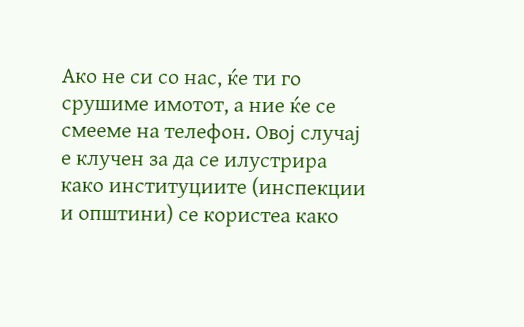Ако не си со нас, ќе ти го срушиме имотот, а ние ќе се смееме на телефон. Овој случај е клучен за да се илустрира како институциите (инспекции и општини) се користеа како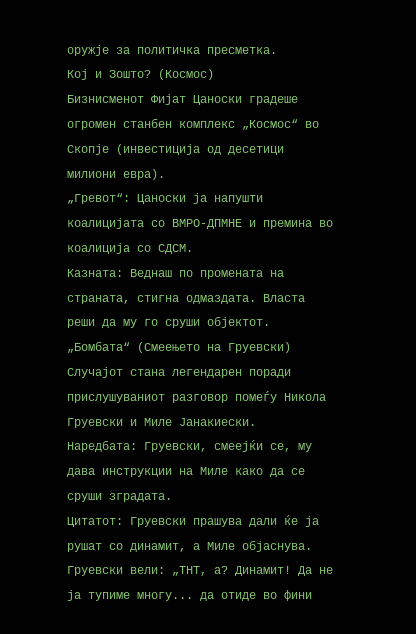оружје за политичка пресметка.
Кој и Зошто? (Космос)
Бизнисменот Фијат Цаноски градеше огромен станбен комплекс „Космос“ во Скопје (инвестиција од десетици милиони евра).
„Гревот“: Цаноски ја напушти коалицијата со ВМРО-ДПМНЕ и премина во коалиција со СДСМ.
Казната: Веднаш по промената на страната, стигна одмаздата. Власта реши да му го сруши објектот.
„Бомбата“ (Смеењето на Груевски)
Случајот стана легендарен поради прислушуваниот разговор помеѓу Никола Груевски и Миле Јанакиески.
Наредбата: Груевски, смеејќи се, му дава инструкции на Миле како да се сруши зградата.
Цитатот: Груевски прашува дали ќе ја рушат со динамит, а Миле објаснува. Груевски вели: „ТНТ, а? Динамит! Да не ја тупиме многу... да отиде во фини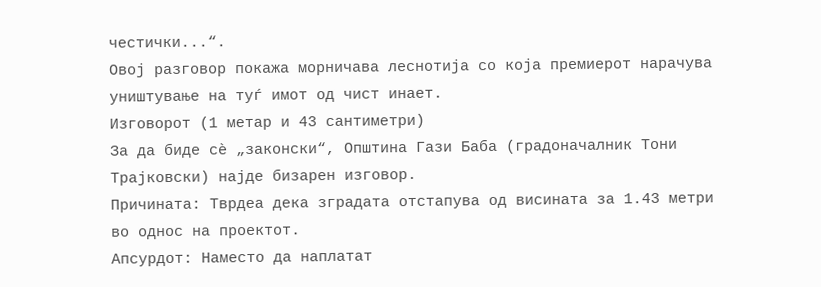честички...“.
Овој разговор покажа морничава леснотија со која премиерот нарачува уништување на туѓ имот од чист инает.
Изговорот (1 метар и 43 сантиметри)
За да биде сè „законски“, Општина Гази Баба (градоначалник Тони Трајковски) најде бизарен изговор.
Причината: Тврдеа дека зградата отстапува од висината за 1.43 метри во однос на проектот.
Апсурдот: Наместо да наплатат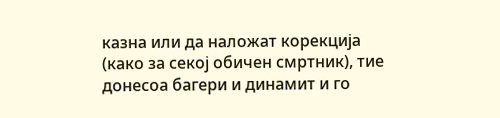казна или да наложат корекција (како за секој обичен смртник), тие донесоа багери и динамит и го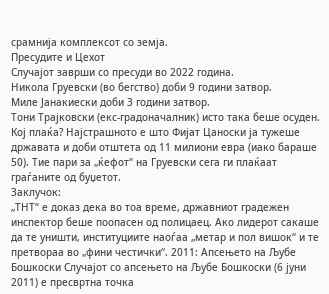срамнија комплексот со земја.
Пресудите и Цехот
Случајот заврши со пресуди во 2022 година.
Никола Груевски (во бегство) доби 9 години затвор.
Миле Јанакиески доби 3 години затвор.
Тони Трајковски (екс-градоначалник) исто така беше осуден.
Кој плаќа? Најстрашното е што Фијат Цаноски ја тужеше државата и доби отштета од 11 милиони евра (иако бараше 50). Тие пари за „ќефот“ на Груевски сега ги плаќаат граѓаните од буџетот.
Заклучок:
„ТНТ“ е доказ дека во тоа време, државниот градежен инспектор беше поопасен од полицаец. Ако лидерот сакаше да те уништи, институциите наоѓаа „метар и пол вишок“ и те претвораа во „фини честички“. 2011: Апсењето на Љубе Бошкоски Случајот со апсењето на Љубе Бошкоски (6 јуни 2011) е пресвртна точка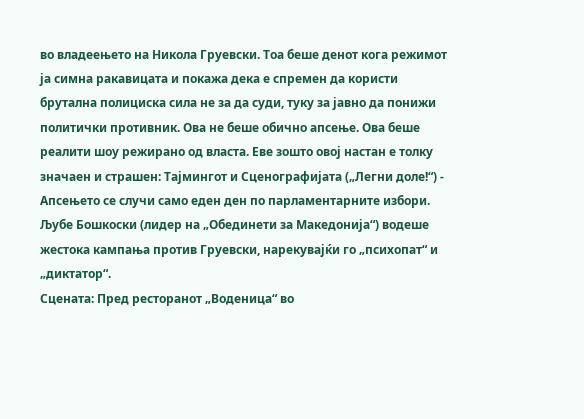во владеењето на Никола Груевски. Тоа беше денот кога режимот ја симна ракавицата и покажа дека е спремен да користи брутална полициска сила не за да суди, туку за јавно да понижи политички противник. Ова не беше обично апсење. Ова беше реалити шоу режирано од власта. Еве зошто овој настан е толку значаен и страшен: Тајмингот и Сценографијата („Легни доле!“) - Апсењето се случи само еден ден по парламентарните избори.
Љубе Бошкоски (лидер на „Обединети за Македонија“) водеше жестока кампања против Груевски, нарекувајќи го „психопат“ и „диктатор“.
Сцената: Пред ресторанот „Воденица“ во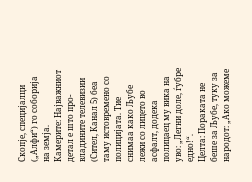Скопје, специјалци („Алфи“) го соборија на земја.
Камерите: Најважниот детал е што про-владините телевизии (Сител, Канал 5) беа таму истовремено со полицијата. Тие снимаа како Љубе лежи со лицето во асфалт, додека полицаец му вика на уво: „Легни доле, ѓубре едно!“.
Целта: Пораката не беше за Љубе, туку за народот: „Ако можеме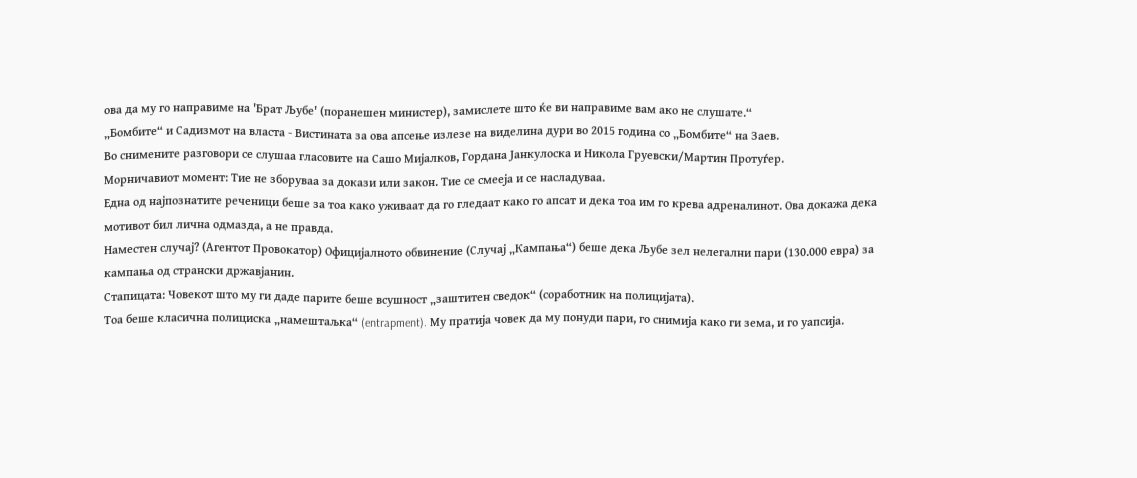ова да му го направиме на 'Брат Љубе' (поранешен министер), замислете што ќе ви направиме вам ако не слушате.“
„Бомбите“ и Садизмот на власта - Вистината за ова апсење излезе на виделина дури во 2015 година со „Бомбите“ на Заев.
Во снимените разговори се слушаа гласовите на Сашо Мијалков, Гордана Јанкулоска и Никола Груевски/Мартин Протуѓер.
Морничавиот момент: Тие не зборуваа за докази или закон. Тие се смееја и се насладуваа.
Една од најпознатите реченици беше за тоа како уживаат да го гледаат како го апсат и дека тоа им го крева адреналинот. Ова докажа дека мотивот бил лична одмазда, а не правда.
Наместен случај? (Агентот Провокатор) Официјалното обвинение (Случај „Кампања“) беше дека Љубе зел нелегални пари (130.000 евра) за кампања од странски државјанин.
Стапицата: Човекот што му ги даде парите беше всушност „заштитен сведок“ (соработник на полицијата).
Тоа беше класична полициска „намештаљка“ (entrapment). Му пратија човек да му понуди пари, го снимија како ги зема, и го уапсија.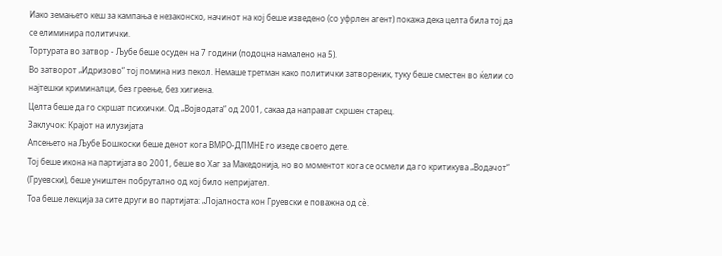Иако земањето кеш за кампања е незаконско, начинот на кој беше изведено (со уфрлен агент) покажа дека целта била тој да се елиминира политички.
Тортурата во затвор - Љубе беше осуден на 7 години (подоцна намалено на 5).
Во затворот „Идризово“ тој помина низ пекол. Немаше третман како политички затвореник, туку беше сместен во ќелии со најтешки криминалци, без греење, без хигиена.
Целта беше да го скршат психички. Од „Војводата“ од 2001, сакаа да направат скршен старец.
Заклучок: Крајот на илузијата
Апсењето на Љубе Бошкоски беше денот кога ВМРО-ДПМНЕ го изеде своето дете.
Тој беше икона на партијата во 2001, беше во Хаг за Македонија, но во моментот кога се осмели да го критикува „Водачот“ (Груевски), беше уништен побрутално од кој било непријател.
Тоа беше лекција за сите други во партијата: „Лојалноста кон Груевски е поважна од сè.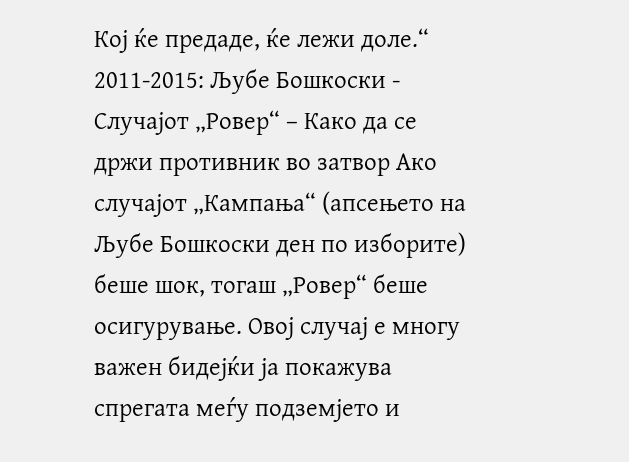Кој ќе предаде, ќе лежи доле.“ 2011-2015: Љубе Бошкоски - Случајот „Ровер“ – Како да се држи противник во затвор Ако случајот „Кампања“ (апсењето на Љубе Бошкоски ден по изборите) беше шок, тогаш „Ровер“ беше осигурување. Овој случај е многу важен бидејќи ја покажува спрегата меѓу подземјето и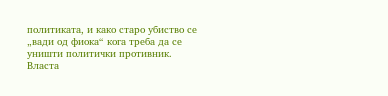политиката, и како старо убиство се „вади од фиока“ кога треба да се уништи политички противник. Власта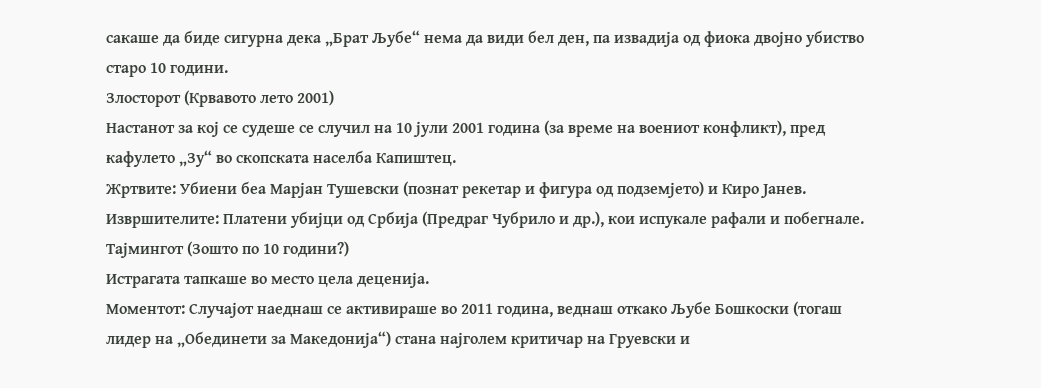сакаше да биде сигурна дека „Брат Љубе“ нема да види бел ден, па извадија од фиока двојно убиство старо 10 години.
Злосторот (Крвавото лето 2001)
Настанот за кој се судеше се случил на 10 јули 2001 година (за време на воениот конфликт), пред кафулето „Зу“ во скопската населба Капиштец.
Жртвите: Убиени беа Марјан Тушевски (познат рекетар и фигура од подземјето) и Киро Јанев.
Извршителите: Платени убијци од Србија (Предраг Чубрило и др.), кои испукале рафали и побегнале.
Тајмингот (Зошто по 10 години?)
Истрагата тапкаше во место цела деценија.
Моментот: Случајот наеднаш се активираше во 2011 година, веднаш откако Љубе Бошкоски (тогаш лидер на „Обединети за Македонија“) стана најголем критичар на Груевски и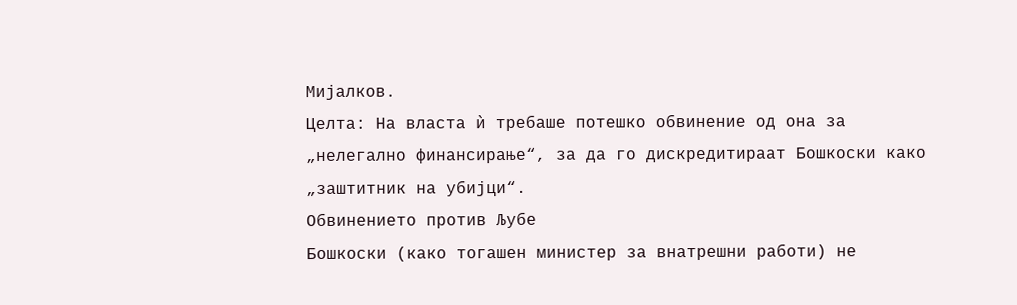Мијалков.
Целта: На власта ѝ требаше потешко обвинение од она за „нелегално финансирање“, за да го дискредитираат Бошкоски како „заштитник на убијци“.
Обвинението против Љубе
Бошкоски (како тогашен министер за внатрешни работи) не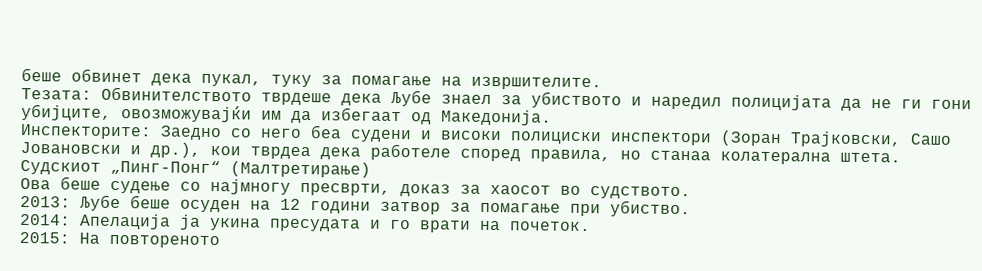беше обвинет дека пукал, туку за помагање на извршителите.
Тезата: Обвинителството тврдеше дека Љубе знаел за убиството и наредил полицијата да не ги гони убијците, овозможувајќи им да избегаат од Македонија.
Инспекторите: Заедно со него беа судени и високи полициски инспектори (Зоран Трајковски, Сашо Јовановски и др.), кои тврдеа дека работеле според правила, но станаа колатерална штета.
Судскиот „Пинг-Понг“ (Малтретирање)
Ова беше судење со најмногу пресврти, доказ за хаосот во судството.
2013: Љубе беше осуден на 12 години затвор за помагање при убиство.
2014: Апелација ја укина пресудата и го врати на почеток.
2015: На повтореното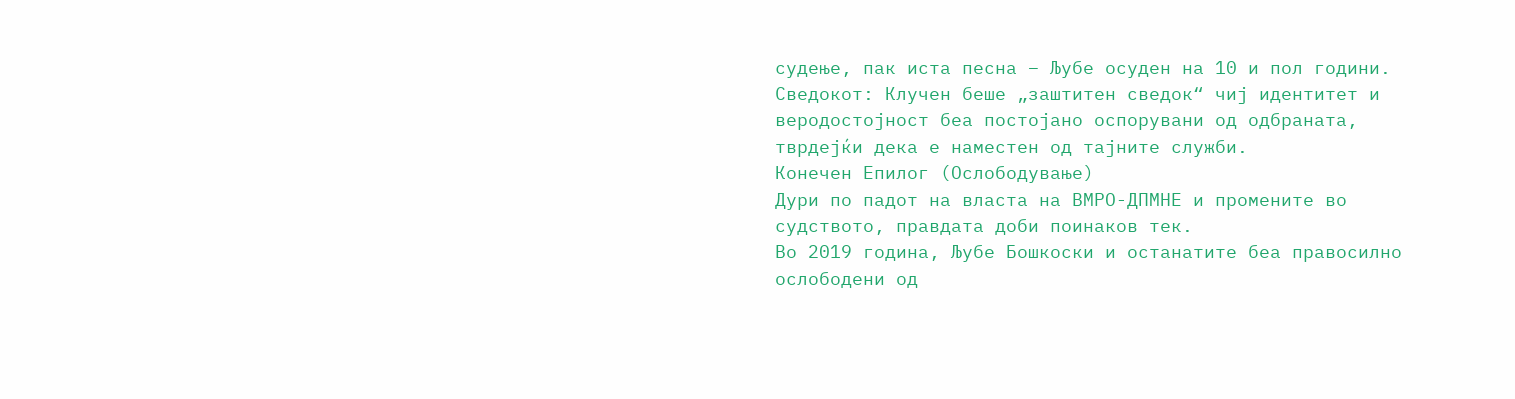судење, пак иста песна – Љубе осуден на 10 и пол години.
Сведокот: Клучен беше „заштитен сведок“ чиј идентитет и веродостојност беа постојано оспорувани од одбраната, тврдејќи дека е наместен од тајните служби.
Конечен Епилог (Ослободување)
Дури по падот на власта на ВМРО-ДПМНЕ и промените во судството, правдата доби поинаков тек.
Во 2019 година, Љубе Бошкоски и останатите беа правосилно ослободени од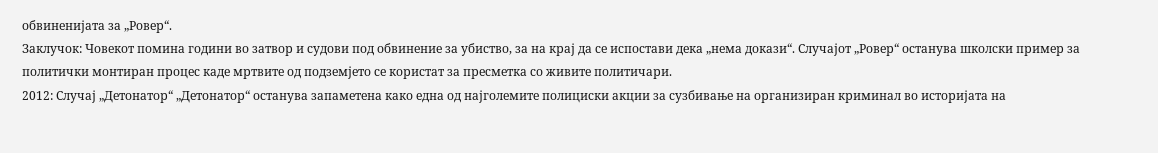обвиненијата за „Ровер“.
Заклучок: Човекот помина години во затвор и судови под обвинение за убиство, за на крај да се испостави дека „нема докази“. Случајот „Ровер“ останува школски пример за политички монтиран процес каде мртвите од подземјето се користат за пресметка со живите политичари.
2012: Случај „Детонатор“ „Детонатор“ останува запаметена како една од најголемите полициски акции за сузбивање на организиран криминал во историјата на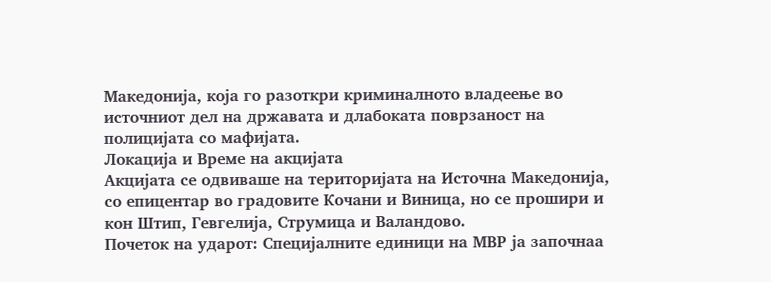Македонија, која го разоткри криминалното владеење во источниот дел на државата и длабоката поврзаност на полицијата со мафијата.
Локација и Време на акцијата
Акцијата се одвиваше на територијата на Источна Македонија, со епицентар во градовите Кочани и Виница, но се прошири и кон Штип, Гевгелија, Струмица и Валандово.
Почеток на ударот: Специјалните единици на МВР ја започнаа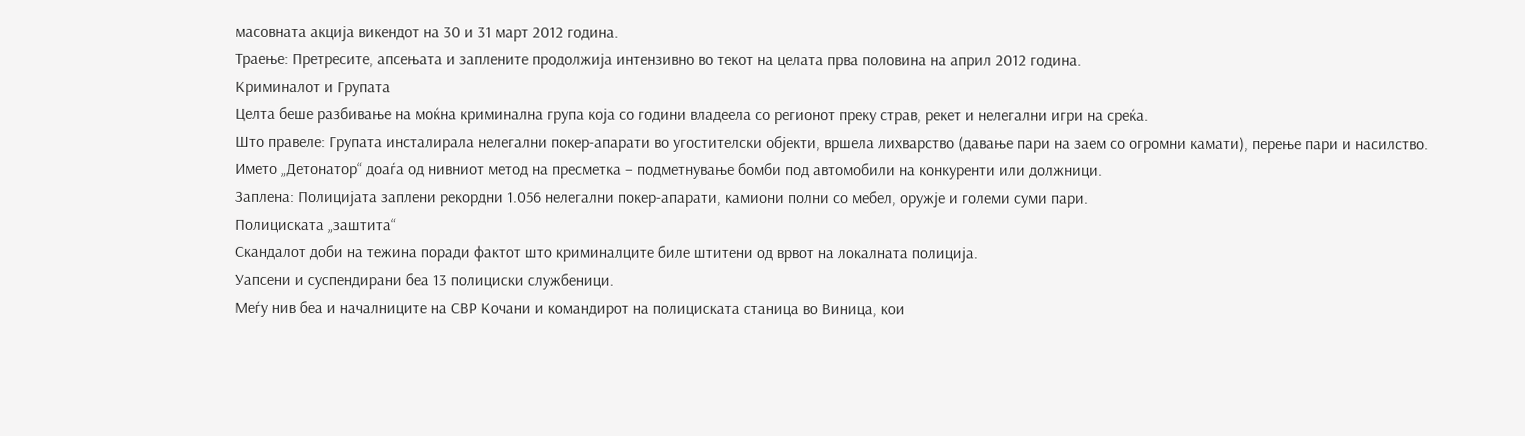масовната акција викендот на 30 и 31 март 2012 година.
Траење: Претресите, апсењата и заплените продолжија интензивно во текот на целата прва половина на април 2012 година.
Криминалот и Групата
Целта беше разбивање на моќна криминална група која со години владеела со регионот преку страв, рекет и нелегални игри на среќа.
Што правеле: Групата инсталирала нелегални покер-апарати во угостителски објекти, вршела лихварство (давање пари на заем со огромни камати), перење пари и насилство. Името „Детонатор“ доаѓа од нивниот метод на пресметка – подметнување бомби под автомобили на конкуренти или должници.
Заплена: Полицијата заплени рекордни 1.056 нелегални покер-апарати, камиони полни со мебел, оружје и големи суми пари.
Полициската „заштита“
Скандалот доби на тежина поради фактот што криминалците биле штитени од врвот на локалната полиција.
Уапсени и суспендирани беа 13 полициски службеници.
Меѓу нив беа и началниците на СВР Кочани и командирот на полициската станица во Виница, кои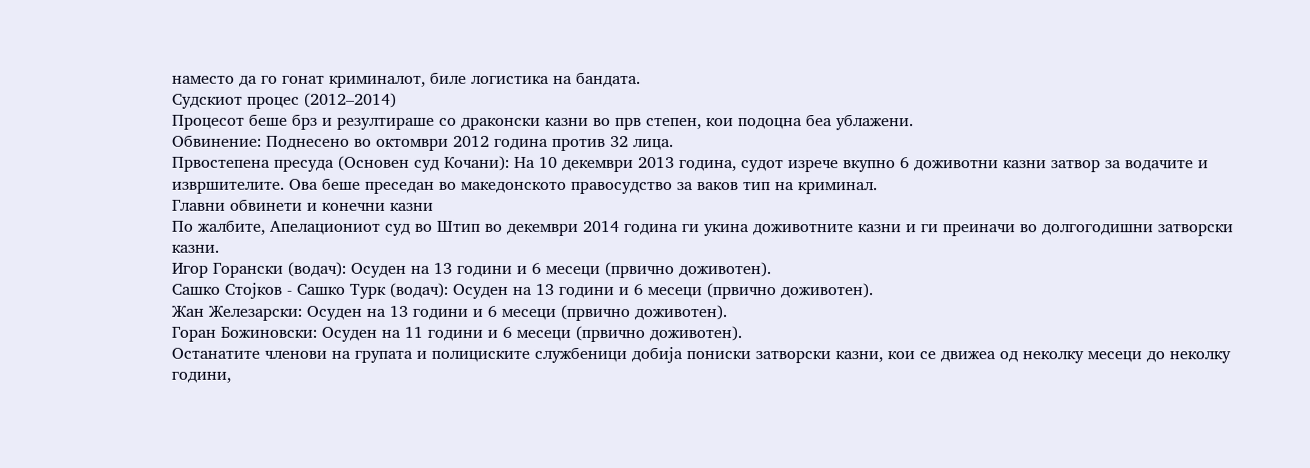наместо да го гонат криминалот, биле логистика на бандата.
Судскиот процес (2012–2014)
Процесот беше брз и резултираше со драконски казни во прв степен, кои подоцна беа ублажени.
Обвинение: Поднесено во октомври 2012 година против 32 лица.
Првостепена пресуда (Основен суд Кочани): На 10 декември 2013 година, судот изрече вкупно 6 доживотни казни затвор за водачите и извршителите. Ова беше преседан во македонското правосудство за ваков тип на криминал.
Главни обвинети и конечни казни
По жалбите, Апелациониот суд во Штип во декември 2014 година ги укина доживотните казни и ги преиначи во долгогодишни затворски казни.
Игор Горански (водач): Осуден на 13 години и 6 месеци (првично доживотен).
Сашко Стојков - Сашко Турк (водач): Осуден на 13 години и 6 месеци (првично доживотен).
Жан Железарски: Осуден на 13 години и 6 месеци (првично доживотен).
Горан Божиновски: Осуден на 11 години и 6 месеци (првично доживотен).
Останатите членови на групата и полициските службеници добија пониски затворски казни, кои се движеа од неколку месеци до неколку години,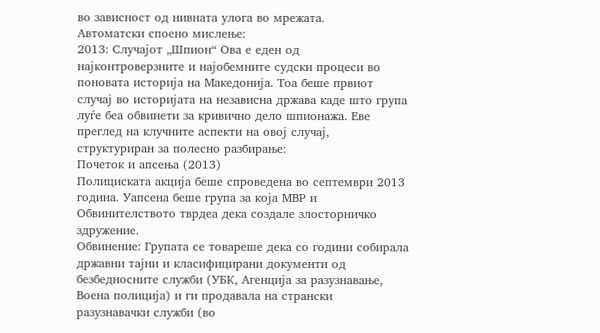во зависност од нивната улога во мрежата.
Автоматски споено мислење:
2013: Случајот „Шпион“ Ова е еден од најконтроверзните и најобемните судски процеси во поновата историја на Македонија. Тоа беше првиот случај во историјата на независна држава каде што група луѓе беа обвинети за кривично дело шпионажа. Еве преглед на клучните аспекти на овој случај, структуриран за полесно разбирање:
Почеток и апсења (2013)
Полициската акција беше спроведена во септември 2013 година. Уапсена беше група за која МВР и Обвинителството тврдеа дека создале злосторничко здружение.
Обвинение: Групата се товареше дека со години собирала државни тајни и класифицирани документи од безбедносните служби (УБК, Агенција за разузнавање, Воена полиција) и ги продавала на странски разузнавачки служби (во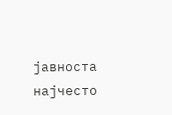јавноста најчесто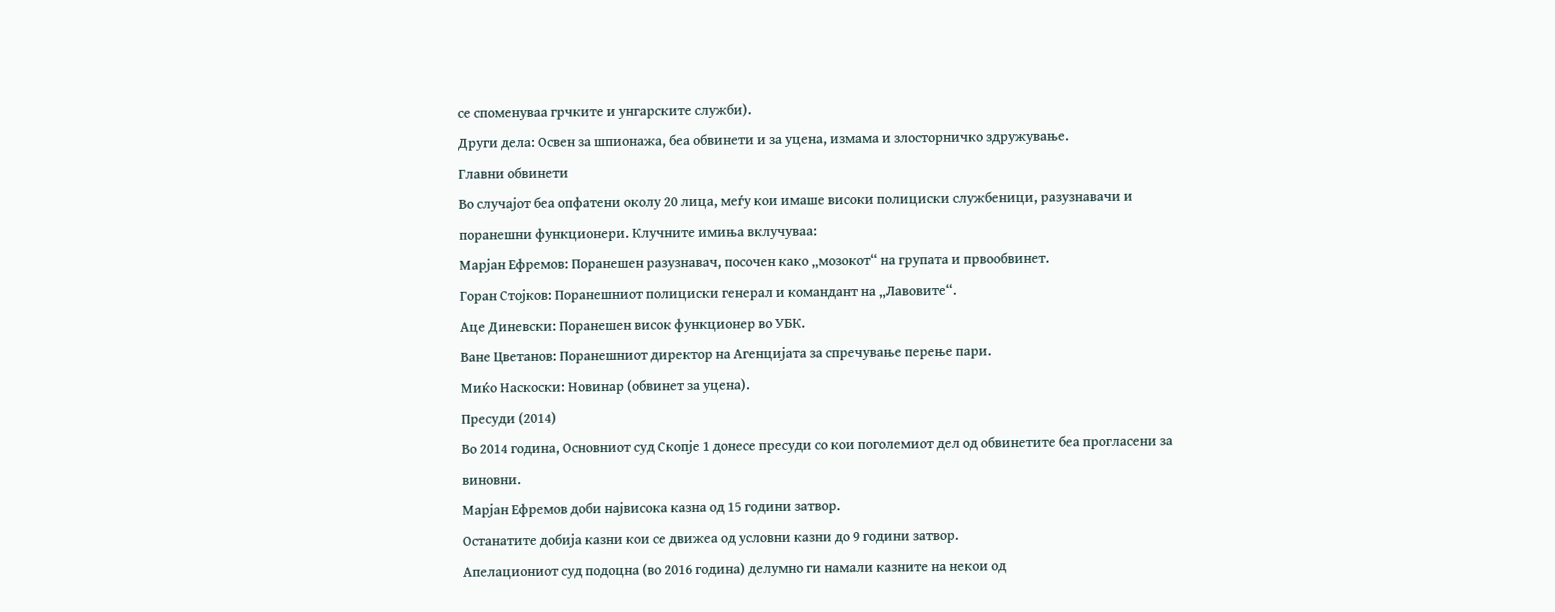се споменуваа грчките и унгарските служби).
Други дела: Освен за шпионажа, беа обвинети и за уцена, измама и злосторничко здружување.
Главни обвинети
Во случајот беа опфатени околу 20 лица, меѓу кои имаше високи полициски службеници, разузнавачи и поранешни функционери. Клучните имиња вклучуваа:
Марјан Ефремов: Поранешен разузнавач, посочен како „мозокот“ на групата и првообвинет.
Горан Стојков: Поранешниот полициски генерал и командант на „Лавовите“.
Аце Диневски: Поранешен висок функционер во УБК.
Ване Цветанов: Поранешниот директор на Агенцијата за спречување перење пари.
Миќо Наскоски: Новинар (обвинет за уцена).
Пресуди (2014)
Во 2014 година, Основниот суд Скопје 1 донесе пресуди со кои поголемиот дел од обвинетите беа прогласени за виновни.
Марјан Ефремов доби највисока казна од 15 години затвор.
Останатите добија казни кои се движеа од условни казни до 9 години затвор.
Апелациониот суд подоцна (во 2016 година) делумно ги намали казните на некои од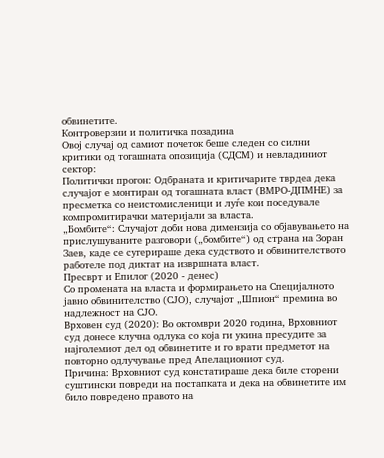обвинетите.
Контроверзии и политичка позадина
Овој случај од самиот почеток беше следен со силни критики од тогашната опозиција (СДСМ) и невладиниот сектор:
Политички прогон: Одбраната и критичарите тврдеа дека случајот е монтиран од тогашната власт (ВМРО-ДПМНЕ) за пресметка со неистомисленици и луѓе кои поседувале компромитирачки материјали за власта.
„Бомбите“: Случајот доби нова димензија со објавувањето на прислушуваните разговори („бомбите“) од страна на Зоран Заев, каде се сугерираше дека судството и обвинителството работеле под диктат на извршната власт.
Пресврт и Епилог (2020 - денес)
Со промената на власта и формирањето на Специјалното јавно обвинителство (СЈО), случајот „Шпион“ премина во надлежност на СЈО.
Врховен суд (2020): Во октомври 2020 година, Врховниот суд донесе клучна одлука со која ги укина пресудите за најголемиот дел од обвинетите и го врати предметот на повторно одлучување пред Апелациониот суд.
Причина: Врховниот суд констатираше дека биле сторени суштински повреди на постапката и дека на обвинетите им било повредено правото на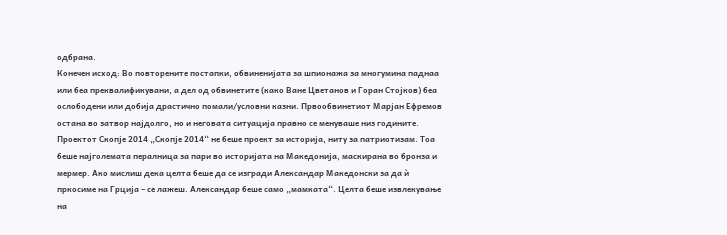одбрана.
Конечен исход: Во повторените постапки, обвиненијата за шпионажа за многумина паднаа или беа преквалификувани, а дел од обвинетите (како Ване Цветанов и Горан Стојков) беа ослободени или добија драстично помали/условни казни. Првообвинетиот Марјан Ефремов остана во затвор најдолго, но и неговата ситуација правно се менуваше низ годините.
Проектот Скопје 2014 „Скопје 2014“ не беше проект за историја, ниту за патриотизам. Тоа беше најголемата пералница за пари во историјата на Македонија, маскирана во бронза и мермер. Ако мислиш дека целта беше да се изгради Александар Македонски за да ѝ пркосиме на Грција – се лажеш. Александар беше само „мамката“. Целта беше извлекување на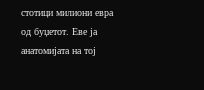стотици милиони евра од буџетот. Еве ја анатомијата на тој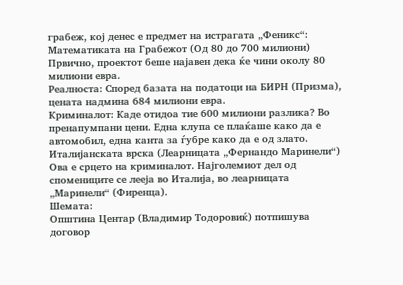грабеж, кој денес е предмет на истрагата „Феникс“:
Математиката на Грабежот (Од 80 до 700 милиони)
Првично, проектот беше најавен дека ќе чини околу 80 милиони евра.
Реалноста: Според базата на податоци на БИРН (Призма), цената надмина 684 милиони евра.
Криминалот: Каде отидоа тие 600 милиони разлика? Во пренапумпани цени. Една клупа се плаќаше како да е автомобил, една канта за ѓубре како да е од злато.
Италијанската врска (Леарницата „Фернандо Маринели“)
Ова е срцето на криминалот. Најголемиот дел од спомениците се лееја во Италија, во леарницата „Маринели“ (Фиренца).
Шемата:
Општина Центар (Владимир Тодоровиќ) потпишува договор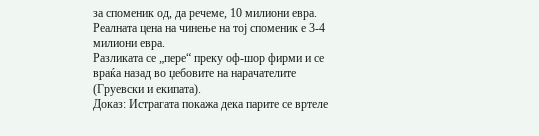за споменик од, да речеме, 10 милиони евра.
Реалната цена на чинење на тој споменик е 3-4 милиони евра.
Разликата се „пере“ преку оф-шор фирми и се враќа назад во џебовите на нарачателите (Груевски и екипата).
Доказ: Истрагата покажа дека парите се вртеле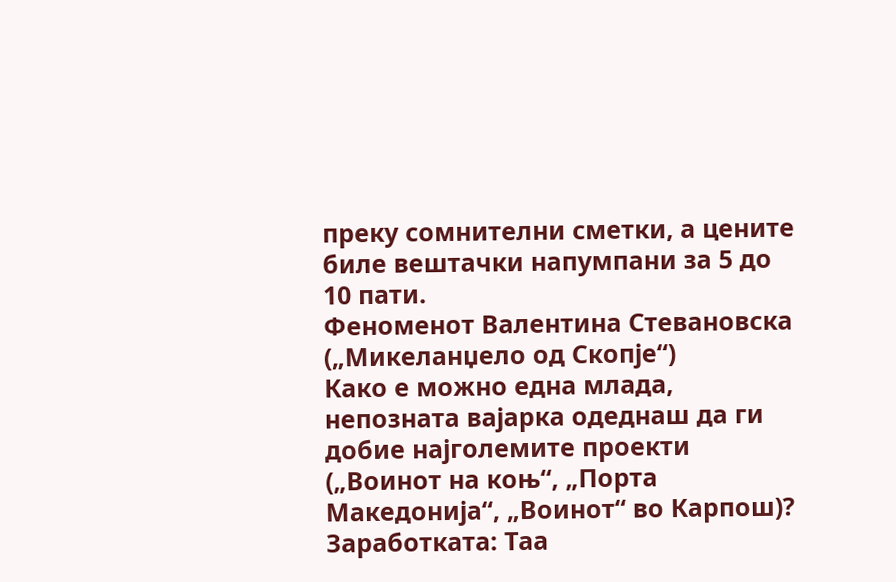преку сомнителни сметки, а цените биле вештачки напумпани за 5 до 10 пати.
Феноменот Валентина Стевановска („Микеланџело од Скопје“)
Како е можно една млада, непозната вајарка одеднаш да ги добие најголемите проекти („Воинот на коњ“, „Порта Македонија“, „Воинот“ во Карпош)?
Заработката: Таа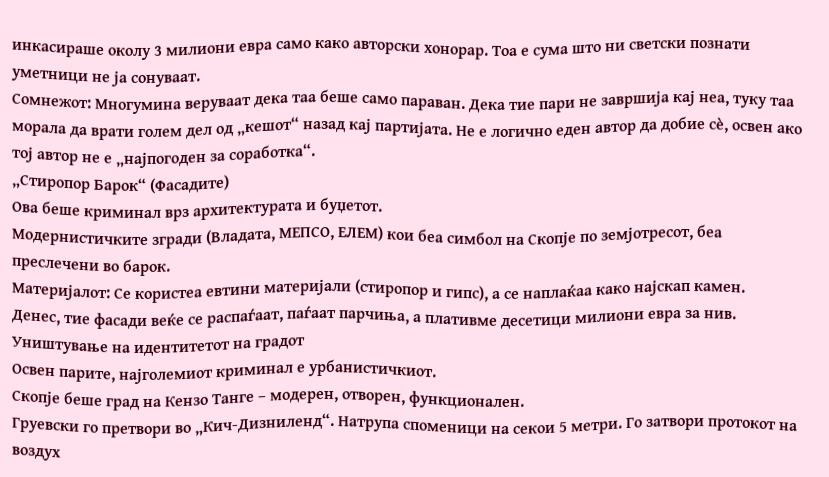инкасираше околу 3 милиони евра само како авторски хонорар. Тоа е сума што ни светски познати уметници не ја сонуваат.
Сомнежот: Многумина веруваат дека таа беше само параван. Дека тие пари не завршија кај неа, туку таа морала да врати голем дел од „кешот“ назад кај партијата. Не е логично еден автор да добие сè, освен ако тој автор не е „најпогоден за соработка“.
„Стиропор Барок“ (Фасадите)
Ова беше криминал врз архитектурата и буџетот.
Модернистичките згради (Владата, МЕПСО, ЕЛЕМ) кои беа симбол на Скопје по земјотресот, беа преслечени во барок.
Материјалот: Се користеа евтини материјали (стиропор и гипс), а се наплаќаа како најскап камен.
Денес, тие фасади веќе се распаѓаат, паѓаат парчиња, а плативме десетици милиони евра за нив.
Уништување на идентитетот на градот
Освен парите, најголемиот криминал е урбанистичкиот.
Скопје беше град на Кензо Танге – модерен, отворен, функционален.
Груевски го претвори во „Кич-Дизниленд“. Натрупа споменици на секои 5 метри. Го затвори протокот на воздух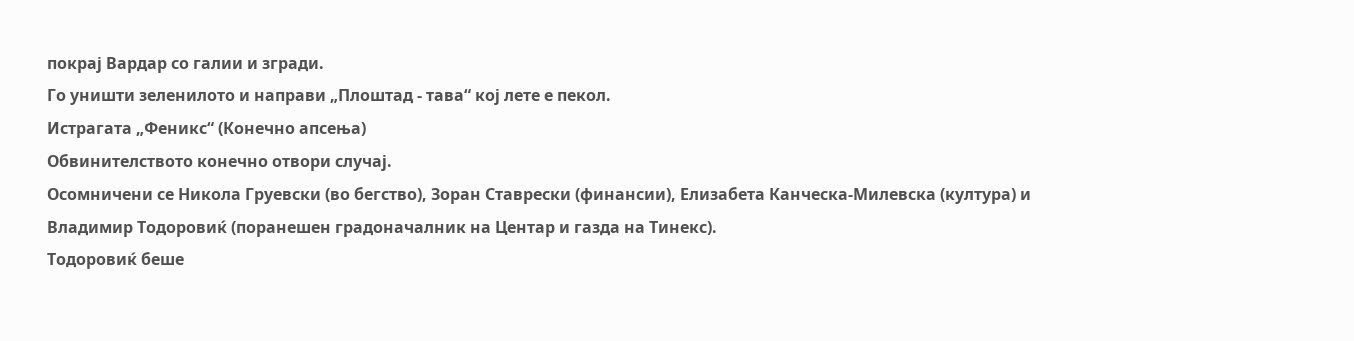покрај Вардар со галии и згради.
Го уништи зеленилото и направи „Плоштад - тава“ кој лете е пекол.
Истрагата „Феникс“ (Конечно апсења)
Обвинителството конечно отвори случај.
Осомничени се Никола Груевски (во бегство), Зоран Ставрески (финансии), Елизабета Канческа-Милевска (култура) и Владимир Тодоровиќ (поранешен градоначалник на Центар и газда на Тинекс).
Тодоровиќ беше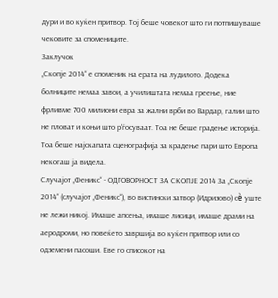дури и во куќен притвор. Тој беше човекот што ги потпишуваше чековите за спомениците.
Заклучок
„Скопје 2014“ е споменик на ерата на лудилото. Додека болниците немаа завои, а училиштата немаа греење, ние фрливме 700 милиони евра за жални врби во Вардар, галии што не пловат и коњи што р'ѓосуваат. Тоа не беше градење историја. Тоа беше најскапата сценографија за крадење пари што Европа некогаш ја видела.
Случајот „Феникс“ - ОДГОВОРНОСТ ЗА СКОПЈЕ 2014 За „Скопје 2014“ (случајот „Феникс“), во вистински затвор (Идризово) сè уште не лежи никој. Имаше апсења, имаше лисици, имаше драми на аеродроми, но повеќето завршија во куќен притвор или со одземени пасоши. Еве го списокот на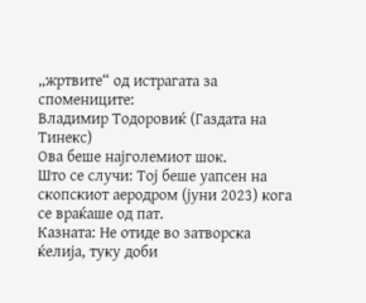„жртвите“ од истрагата за спомениците:
Владимир Тодоровиќ (Газдата на Тинекс)
Ова беше најголемиот шок.
Што се случи: Тој беше уапсен на скопскиот аеродром (јуни 2023) кога се враќаше од пат.
Казната: Не отиде во затворска ќелија, туку доби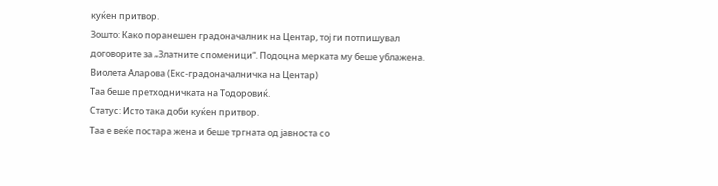куќен притвор.
Зошто: Како поранешен градоначалник на Центар, тој ги потпишувал договорите за „Златните споменици“. Подоцна мерката му беше ублажена.
Виолета Аларова (Екс-градоначалничка на Центар)
Таа беше претходничката на Тодоровиќ.
Статус: Исто така доби куќен притвор.
Таа е веќе постара жена и беше тргната од јавноста со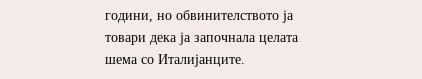години, но обвинителството ја товари дека ја започнала целата шема со Италијанците.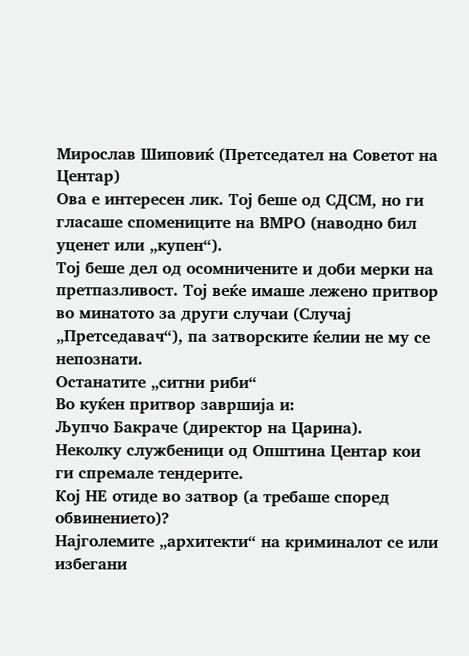Мирослав Шиповиќ (Претседател на Советот на Центар)
Ова е интересен лик. Тој беше од СДСМ, но ги гласаше спомениците на ВМРО (наводно бил уценет или „купен“).
Тој беше дел од осомничените и доби мерки на претпазливост. Тој веќе имаше лежено притвор во минатото за други случаи (Случај „Претседавач“), па затворските ќелии не му се непознати.
Останатите „ситни риби“
Во куќен притвор завршија и:
Љупчо Бакраче (директор на Царина).
Неколку службеници од Општина Центар кои ги спремале тендерите.
Кој НЕ отиде во затвор (а требаше според обвинението)?
Најголемите „архитекти“ на криминалот се или избегани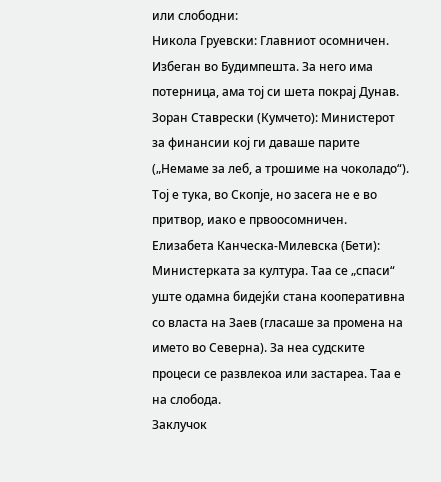или слободни:
Никола Груевски: Главниот осомничен. Избеган во Будимпешта. За него има потерница, ама тој си шета покрај Дунав.
Зоран Ставрески (Кумчето): Министерот за финансии кој ги даваше парите („Немаме за леб, а трошиме на чоколадо“). Тој е тука, во Скопје, но засега не е во притвор, иако е првоосомничен.
Елизабета Канческа-Милевска (Бети): Министерката за култура. Таа се „спаси“ уште одамна бидејќи стана кооперативна со власта на Заев (гласаше за промена на името во Северна). За неа судските процеси се развлекоа или застареа. Таа е на слобода.
Заклучок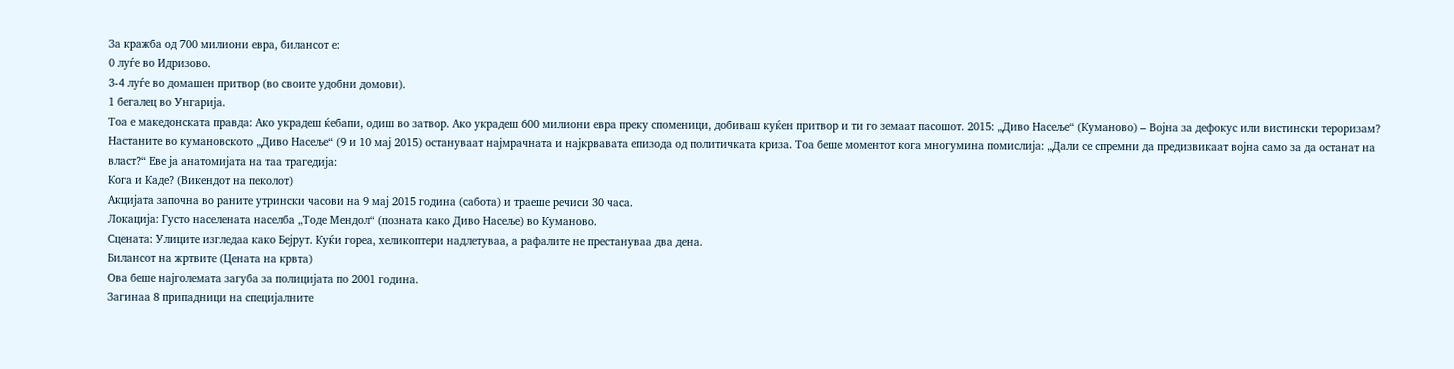За кражба од 700 милиони евра, билансот е:
0 луѓе во Идризово.
3-4 луѓе во домашен притвор (во своите удобни домови).
1 бегалец во Унгарија.
Тоа е македонската правда: Ако украдеш ќебапи, одиш во затвор. Ако украдеш 600 милиони евра преку споменици, добиваш куќен притвор и ти го земаат пасошот. 2015: „Диво Насеље“ (Куманово) – Војна за дефокус или вистински тероризам? Настаните во кумановското „Диво Насеље“ (9 и 10 мај 2015) остануваат најмрачната и најкрвавата епизода од политичката криза. Тоа беше моментот кога многумина помислија: „Дали се спремни да предизвикаат војна само за да останат на власт?“ Еве ја анатомијата на таа трагедија:
Кога и Каде? (Викендот на пеколот)
Акцијата започна во раните утрински часови на 9 мај 2015 година (сабота) и траеше речиси 30 часа.
Локација: Густо населената населба „Тоде Мендол“ (позната како Диво Насеље) во Куманово.
Сцената: Улиците изгледаа како Бејрут. Куќи гореа, хеликоптери надлетуваа, а рафалите не престануваа два дена.
Билансот на жртвите (Цената на крвта)
Ова беше најголемата загуба за полицијата по 2001 година.
Загинаа 8 припадници на специјалните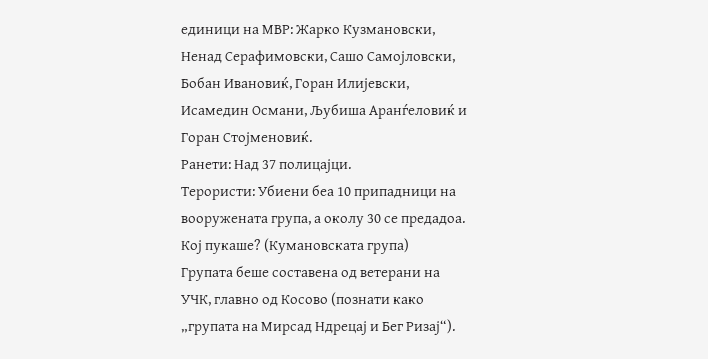единици на МВР: Жарко Кузмановски, Ненад Серафимовски, Сашо Самојловски, Бобан Ивановиќ, Горан Илијевски, Исамедин Османи, Љубиша Аранѓеловиќ и Горан Стојменовиќ.
Ранети: Над 37 полицајци.
Терористи: Убиени беа 10 припадници на вооружената група, а околу 30 се предадоа.
Кој пукаше? (Кумановската група)
Групата беше составена од ветерани на УЧК, главно од Косово (познати како „групата на Мирсад Ндрецај и Бег Ризај“).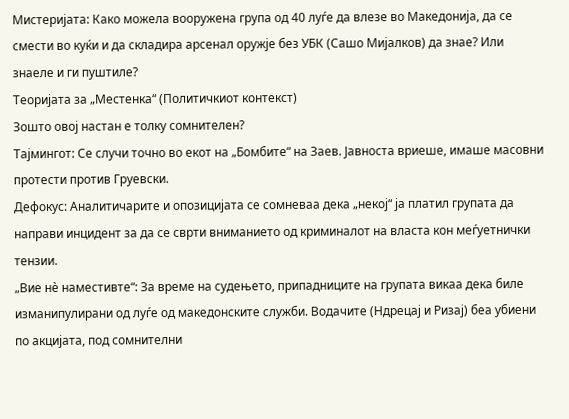Мистеријата: Како можела вооружена група од 40 луѓе да влезе во Македонија, да се смести во куќи и да складира арсенал оружје без УБК (Сашо Мијалков) да знае? Или знаеле и ги пуштиле?
Теоријата за „Местенка“ (Политичкиот контекст)
Зошто овој настан е толку сомнителен?
Тајмингот: Се случи точно во екот на „Бомбите“ на Заев. Јавноста вриеше, имаше масовни протести против Груевски.
Дефокус: Аналитичарите и опозицијата се сомневаа дека „некој“ ја платил групата да направи инцидент за да се сврти вниманието од криминалот на власта кон меѓуетнички тензии.
„Вие нè наместивте“: За време на судењето, припадниците на групата викаа дека биле изманипулирани од луѓе од македонските служби. Водачите (Ндрецај и Ризај) беа убиени по акцијата, под сомнителни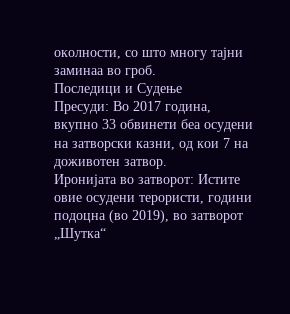околности, со што многу тајни заминаа во гроб.
Последици и Судење
Пресуди: Во 2017 година, вкупно 33 обвинети беа осудени на затворски казни, од кои 7 на доживотен затвор.
Иронијата во затворот: Истите овие осудени терористи, години подоцна (во 2019), во затворот „Шутка“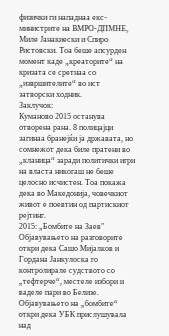физички ги нападнаа екс-министрите на ВМРО-ДПМНЕ, Миле Јанакиески и Спиро Ристовски. Тоа беше апсурден момент каде „креаторите“ на кризата се сретнаа со „извршителите“ во ист затворски ходник.
Заклучок:
Куманово 2015 останува отворена рана. 8 полицајци загинаа бранејќи ја државата, но сомнежот дека биле пратени во „кланица“ заради политички игри на власта никогаш не беше целосно исчистен. Тоа покажа дека во Македонија, човечкиот живот е поевтин од партискиот рејтинг.
2015: „Бомбите на Заев" Објавувањето на разговорите откри дека Сашо Мијалков и Гордана Јанкулоска го контролирале судството со „тефтерче“, местеле избори и ваделе пари во Белизе. Објавувањето на „бомбите“ откри дека УБК прислушувала над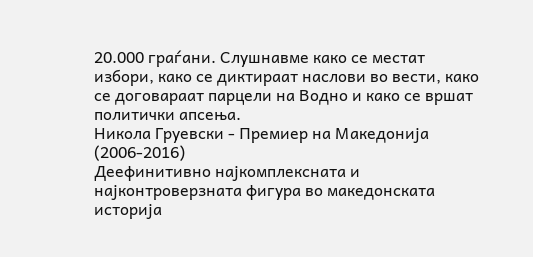20.000 граѓани. Слушнавме како се местат избори, како се диктираат наслови во вести, како се договараат парцели на Водно и како се вршат политички апсења.
Никола Груевски - Премиер на Македонија (2006-2016)
Деефинитивно најкомплексната и најконтроверзната фигура во македонската историја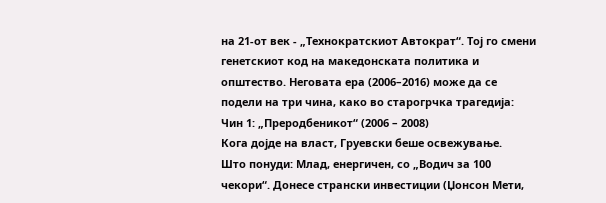на 21-от век - „Технократскиот Автократ“. Тој го смени генетскиот код на македонската политика и општество. Неговата ера (2006–2016) може да се подели на три чина, како во старогрчка трагедија:
Чин 1: „Преродбеникот“ (2006 – 2008)
Кога дојде на власт, Груевски беше освежување.
Што понуди: Млад, енергичен, со „Водич за 100 чекори“. Донесе странски инвестиции (Џонсон Мети,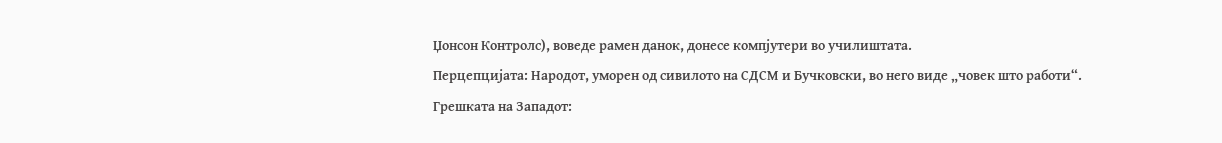Џонсон Контролс), воведе рамен данок, донесе компјутери во училиштата.
Перцепцијата: Народот, уморен од сивилото на СДСМ и Бучковски, во него виде „човек што работи“.
Грешката на Западот: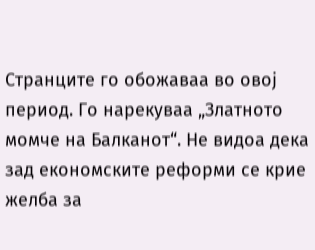Странците го обожаваа во овој период. Го нарекуваа „Златното момче на Балканот“. Не видоа дека зад економските реформи се крие желба за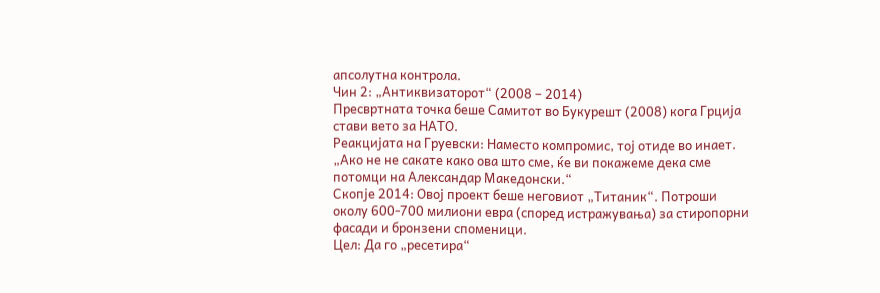апсолутна контрола.
Чин 2: „Антиквизаторот“ (2008 – 2014)
Пресвртната точка беше Самитот во Букурешт (2008) кога Грција стави вето за НАТО.
Реакцијата на Груевски: Наместо компромис, тој отиде во инает. „Ако не не сакате како ова што сме, ќе ви покажеме дека сме потомци на Александар Македонски.“
Скопје 2014: Овој проект беше неговиот „Титаник“. Потроши околу 600-700 милиони евра (според истражувања) за стиропорни фасади и бронзени споменици.
Цел: Да го „ресетира“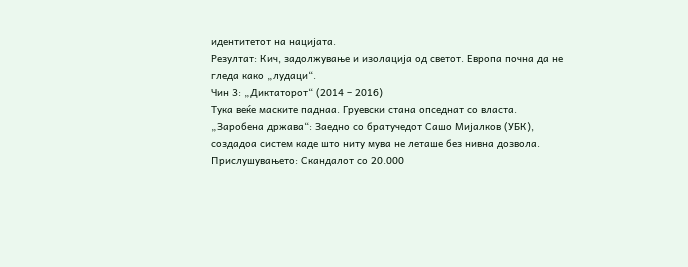идентитетот на нацијата.
Резултат: Кич, задолжување и изолација од светот. Европа почна да не гледа како „лудаци“.
Чин 3: „Диктаторот“ (2014 – 2016)
Тука веќе маските паднаа. Груевски стана опседнат со власта.
„Заробена држава“: Заедно со братучедот Сашо Мијалков (УБК), создадоа систем каде што ниту мува не леташе без нивна дозвола.
Прислушувањето: Скандалот со 20.000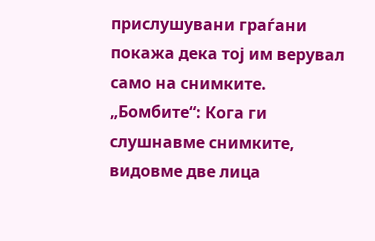прислушувани граѓани покажа дека тој им верувал само на снимките.
„Бомбите“: Кога ги слушнавме снимките, видовме две лица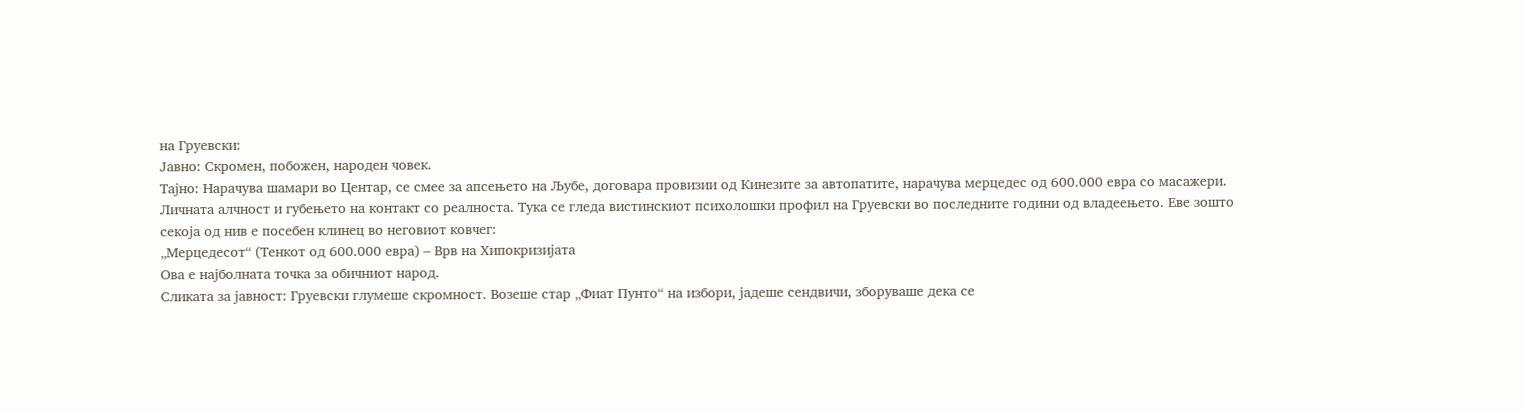на Груевски:
Јавно: Скромен, побожен, народен човек.
Тајно: Нарачува шамари во Центар, се смее за апсењето на Љубе, договара провизии од Кинезите за автопатите, нарачува мерцедес од 600.000 евра со масажери.
Личната алчност и губењето на контакт со реалноста. Тука се гледа вистинскиот психолошки профил на Груевски во последните години од владеењето. Еве зошто секоја од нив е посебен клинец во неговиот ковчег:
„Мерцедесот“ (Тенкот од 600.000 евра) – Врв на Хипокризијата
Ова е најболната точка за обичниот народ.
Сликата за јавност: Груевски глумеше скромност. Возеше стар „Фиат Пунто“ на избори, јадеше сендвичи, зборуваше дека се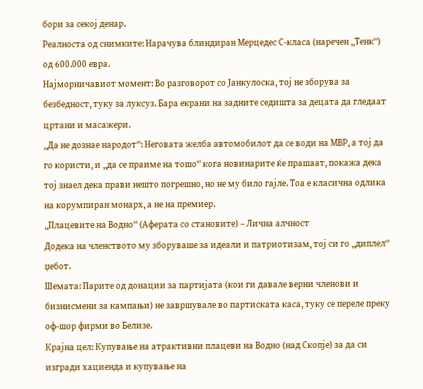бори за секој денар.
Реалноста од снимките: Нарачува блиндиран Мерцедес С-класа (наречен „Тенк“) од 600.000 евра.
Најморничавиот момент: Во разговорот со Јанкулоска, тој не зборува за безбедност, туку за луксуз. Бара екрани на задните седишта за децата да гледаат цртани и масажери.
„Да не дознае народот“: Неговата желба автомобилот да се води на МВР, а тој да го користи, и „да се праиме на тошо“ кога новинарите ќе прашаат, покажа дека тој знаел дека прави нешто погрешно, но не му било гајле. Тоа е класична одлика на корумпиран монарх, а не на премиер.
„Плацевите на Водно“ (Аферата со становите) – Лична алчност
Додека на членството му зборуваше за идеали и патриотизам, тој си го „диплел“ џебот.
Шемата: Парите од донации за партијата (кои ги давале верни членови и бизнисмени за кампањи) не завршувале во партиската каса, туку се переле преку оф-шор фирми во Белизе.
Крајна цел: Купување на атрактивни плацеви на Водно (над Скопје) за да си изгради хациенда и купување на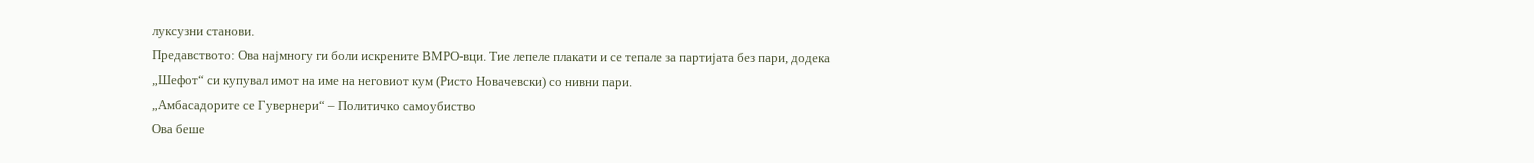луксузни станови.
Предавството: Ова најмногу ги боли искрените ВМРО-вци. Тие лепеле плакати и се тепале за партијата без пари, додека „Шефот“ си купувал имот на име на неговиот кум (Ристо Новачевски) со нивни пари.
„Амбасадорите се Гувернери“ – Политичко самоубиство
Ова беше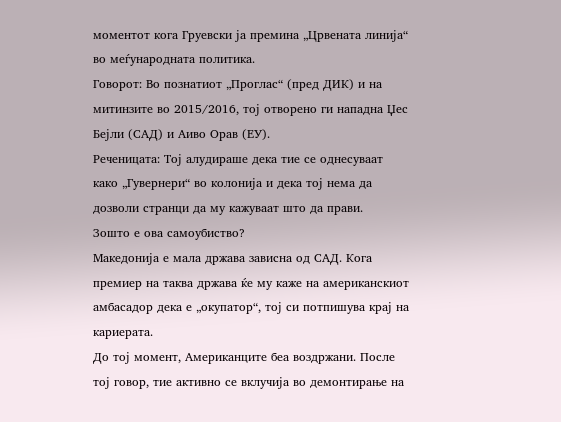моментот кога Груевски ја премина „Црвената линија“ во меѓународната политика.
Говорот: Во познатиот „Проглас“ (пред ДИК) и на митинзите во 2015/2016, тој отворено ги нападна Џес Бејли (САД) и Аиво Орав (ЕУ).
Реченицата: Тој алудираше дека тие се однесуваат како „Гувернери“ во колонија и дека тој нема да дозволи странци да му кажуваат што да прави.
Зошто е ова самоубиство?
Македонија е мала држава зависна од САД. Кога премиер на таква држава ќе му каже на американскиот амбасадор дека е „окупатор“, тој си потпишува крај на кариерата.
До тој момент, Американците беа воздржани. После тој говор, тие активно се вклучија во демонтирање на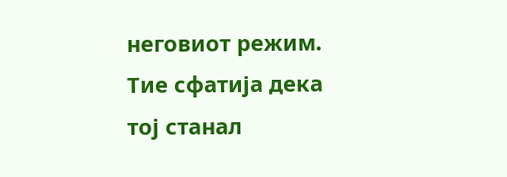неговиот режим. Тие сфатија дека тој станал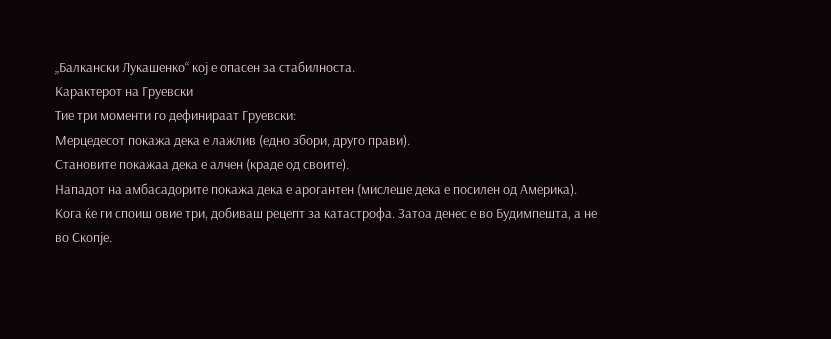„Балкански Лукашенко“ кој е опасен за стабилноста.
Карактерот на Груевски
Тие три моменти го дефинираат Груевски:
Мерцедесот покажа дека е лажлив (едно збори, друго прави).
Становите покажаа дека е алчен (краде од своите).
Нападот на амбасадорите покажа дека е арогантен (мислеше дека е посилен од Америка).
Кога ќе ги споиш овие три, добиваш рецепт за катастрофа. Затоа денес е во Будимпешта, а не во Скопје.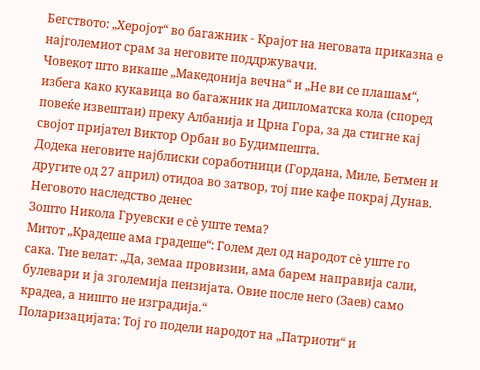Бегството: „Херојот“ во багажник - Крајот на неговата приказна е најголемиот срам за неговите поддржувачи.
Човекот што викаше „Македонија вечна“ и „Не ви се плашам“, избега како кукавица во багажник на дипломатска кола (според повеќе извештаи) преку Албанија и Црна Гора, за да стигне кај својот пријател Виктор Орбан во Будимпешта.
Додека неговите најблиски соработници (Гордана, Миле, Бетмен и другите од 27 април) отидоа во затвор, тој пие кафе покрај Дунав.
Неговото наследство денес
Зошто Никола Груевски е сè уште тема?
Митот „Крадеше ама градеше“: Голем дел од народот сè уште го сака. Тие велат: „Да, земаа провизии, ама барем направија сали, булевари и ја зголемија пензијата. Овие после него (Заев) само крадеа, а ништо не изградија.“
Поларизацијата: Тој го подели народот на „Патриоти“ и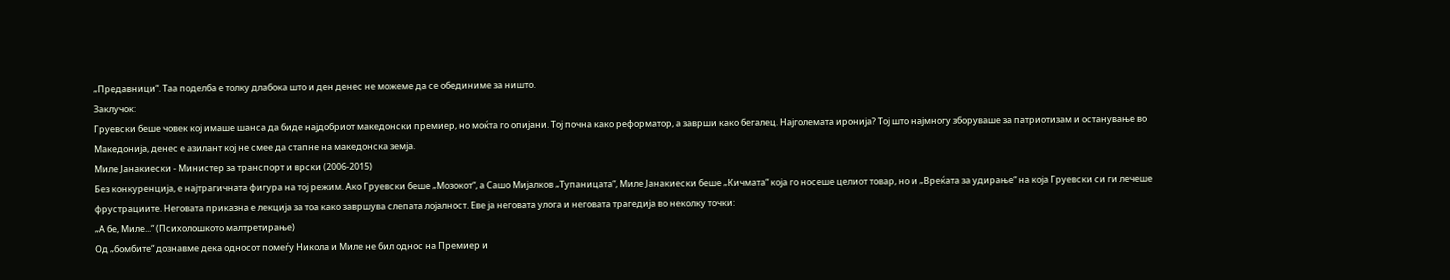„Предавници“. Таа поделба е толку длабока што и ден денес не можеме да се обединиме за ништо.
Заклучок:
Груевски беше човек кој имаше шанса да биде најдобриот македонски премиер, но моќта го опијани. Тој почна како реформатор, а заврши како бегалец. Најголемата иронија? Тој што најмногу зборуваше за патриотизам и останување во Македонија, денес е азилант кој не смее да стапне на македонска земја.
Миле Јанакиески - Министер за транспорт и врски (2006-2015)
Без конкуренција, е најтрагичната фигура на тој режим. Ако Груевски беше „Мозокот“, а Сашо Мијалков „Тупаницата“, Миле Јанакиески беше „Кичмата“ која го носеше целиот товар, но и „Вреќата за удирање“ на која Груевски си ги лечеше фрустрациите. Неговата приказна е лекција за тоа како завршува слепата лојалност. Еве ја неговата улога и неговата трагедија во неколку точки:
„А бе, Миле...“ (Психолошкото малтретирање)
Од „бомбите“ дознавме дека односот помеѓу Никола и Миле не бил однос на Премиер и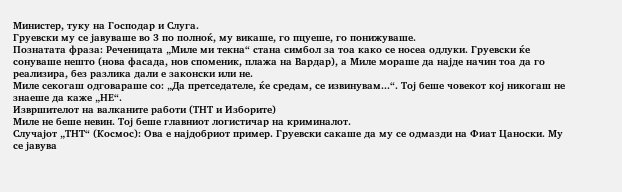Министер, туку на Господар и Слуга.
Груевски му се јавуваше во 3 по полноќ, му викаше, го пцуеше, го понижуваше.
Познатата фраза: Реченицата „Миле ми текна“ стана симбол за тоа како се носеа одлуки. Груевски ќе сонуваше нешто (нова фасада, нов споменик, плажа на Вардар), а Миле мораше да најде начин тоа да го реализира, без разлика дали е законски или не.
Миле секогаш одговараше со: „Да претседателе, ќе средам, се извинувам...“. Тој беше човекот кој никогаш не знаеше да каже „НЕ“.
Извршителот на валканите работи (ТНТ и Изборите)
Миле не беше невин. Тој беше главниот логистичар на криминалот.
Случајот „ТНТ“ (Космос): Ова е најдобриот пример. Груевски сакаше да му се одмазди на Фиат Цаноски. Му се јавува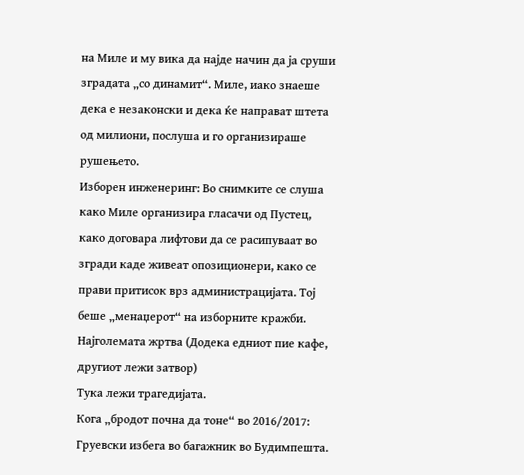на Миле и му вика да најде начин да ја сруши зградата „со динамит“. Миле, иако знаеше дека е незаконски и дека ќе направат штета од милиони, послуша и го организираше рушењето.
Изборен инженеринг: Во снимките се слуша како Миле организира гласачи од Пустец, како договара лифтови да се расипуваат во згради каде живеат опозиционери, како се прави притисок врз администрацијата. Тој беше „менаџерот“ на изборните кражби.
Најголемата жртва (Додека едниот пие кафе, другиот лежи затвор)
Тука лежи трагедијата.
Кога „бродот почна да тоне“ во 2016/2017:
Груевски избега во багажник во Будимпешта.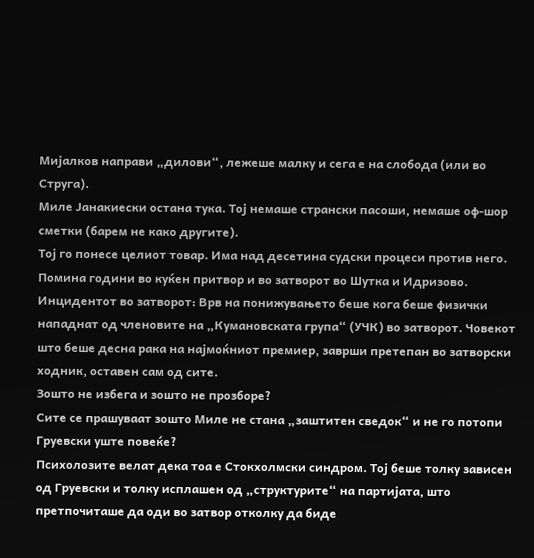Мијалков направи „дилови“, лежеше малку и сега е на слобода (или во Струга).
Миле Јанакиески остана тука. Тој немаше странски пасоши, немаше оф-шор сметки (барем не како другите).
Тој го понесе целиот товар. Има над десетина судски процеси против него. Помина години во куќен притвор и во затворот во Шутка и Идризово.
Инцидентот во затворот: Врв на понижувањето беше кога беше физички нападнат од членовите на „Кумановската група“ (УЧК) во затворот. Човекот што беше десна рака на најмоќниот премиер, заврши претепан во затворски ходник, оставен сам од сите.
Зошто не избега и зошто не прозборе?
Сите се прашуваат зошто Миле не стана „заштитен сведок“ и не го потопи Груевски уште повеќе?
Психолозите велат дека тоа е Стокхолмски синдром. Тој беше толку зависен од Груевски и толку исплашен од „структурите“ на партијата, што претпочиташе да оди во затвор отколку да биде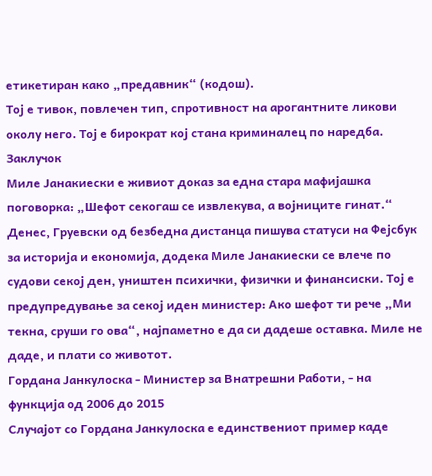етикетиран како „предавник“ (кодош).
Тој е тивок, повлечен тип, спротивност на арогантните ликови околу него. Тој е бирократ кој стана криминалец по наредба.
Заклучок
Миле Јанакиески е живиот доказ за една стара мафијашка поговорка: „Шефот секогаш се извлекува, а војниците гинат.“ Денес, Груевски од безбедна дистанца пишува статуси на Фејсбук за историја и економија, додека Миле Јанакиески се влече по судови секој ден, уништен психички, физички и финансиски. Тој е предупредување за секој иден министер: Ако шефот ти рече „Ми текна, сруши го ова“, најпаметно е да си дадеше оставка. Миле не даде, и плати со животот.
Гордана Јанкулоска - Министер за Внатрешни Работи, - на функција од 2006 до 2015
Случајот со Гордана Јанкулоска е единствениот пример каде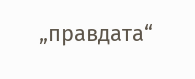„правдата“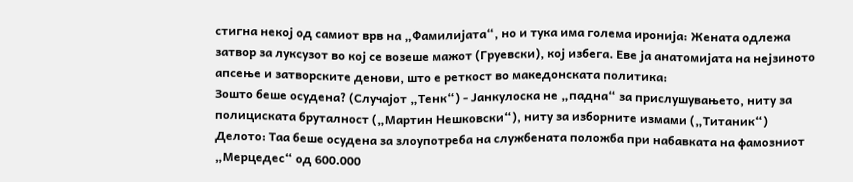стигна некој од самиот врв на „Фамилијата“, но и тука има голема иронија: Жената одлежа затвор за луксузот во кој се возеше мажот (Груевски), кој избега. Еве ја анатомијата на нејзиното апсење и затворските денови, што е реткост во македонската политика:
Зошто беше осудена? (Случајот „Тенк“) - Јанкулоска не „падна“ за прислушувањето, ниту за полициската бруталност („Мартин Нешковски“), ниту за изборните измами („Титаник“)
Делото: Таа беше осудена за злоупотреба на службената положба при набавката на фамозниот „Мерцедес“ од 600.000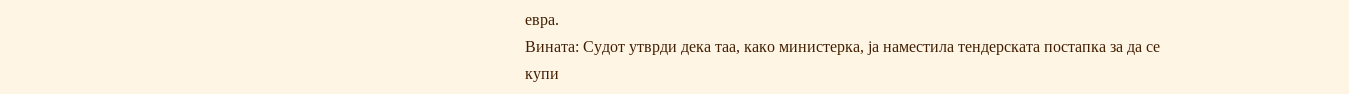евра.
Вината: Судот утврди дека таа, како министерка, ја наместила тендерската постапка за да се купи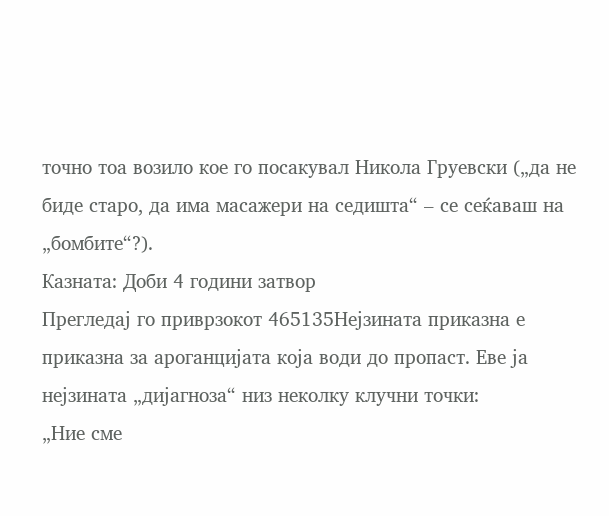точно тоа возило кое го посакувал Никола Груевски („да не биде старо, да има масажери на седишта“ – се сеќаваш на „бомбите“?).
Казната: Доби 4 години затвор
Прегледај го приврзокот 465135Нејзината приказна е приказна за ароганцијата која води до пропаст. Еве ја нејзината „дијагноза“ низ неколку клучни точки:
„Ние сме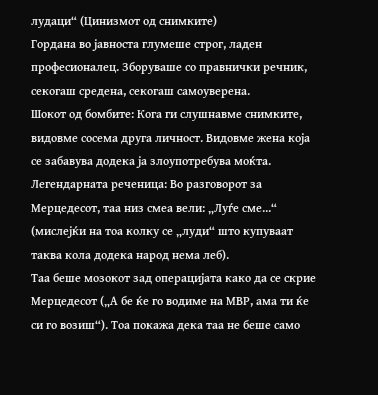лудаци“ (Цинизмот од снимките)
Гордана во јавноста глумеше строг, ладен професионалец. Зборуваше со правнички речник, секогаш средена, секогаш самоуверена.
Шокот од бомбите: Кога ги слушнавме снимките, видовме сосема друга личност. Видовме жена која се забавува додека ја злоупотребува моќта.
Легендарната реченица: Во разговорот за Мерцедесот, таа низ смеа вели: „Луѓе сме...“ (мислејќи на тоа колку се „луди“ што купуваат таква кола додека народ нема леб).
Таа беше мозокот зад операцијата како да се скрие Мерцедесот („А бе ќе го водиме на МВР, ама ти ќе си го возиш“). Тоа покажа дека таа не беше само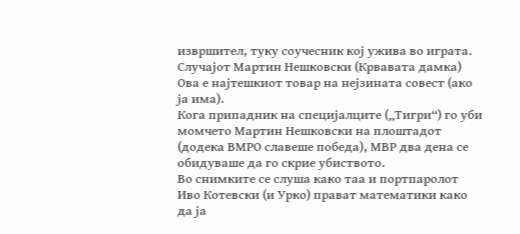извршител, туку соучесник кој ужива во играта.
Случајот Мартин Нешковски (Крвавата дамка)
Ова е најтешкиот товар на нејзината совест (ако ја има).
Кога припадник на специјалците („Тигри“) го уби момчето Мартин Нешковски на плоштадот (додека ВМРО славеше победа), МВР два дена се обидуваше да го скрие убиството.
Во снимките се слуша како таа и портпаролот Иво Котевски (и Урко) прават математики како да ја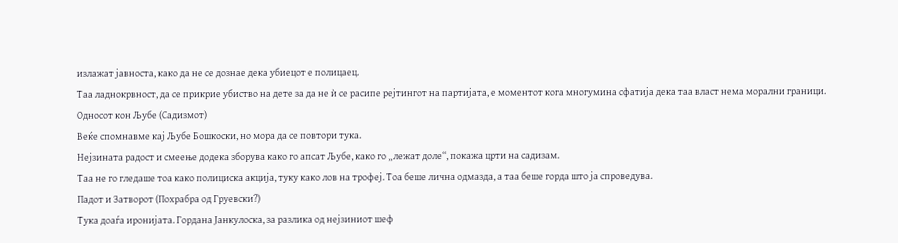излажат јавноста, како да не се дознае дека убиецот е полицаец.
Таа ладнокрвност, да се прикрие убиство на дете за да не ѝ се расипе рејтингот на партијата, е моментот кога многумина сфатија дека таа власт нема морални граници.
Односот кон Љубе (Садизмот)
Веќе спомнавме кај Љубе Бошкоски, но мора да се повтори тука.
Нејзината радост и смеење додека зборува како го апсат Љубе, како го „лежат доле“, покажа црти на садизам.
Таа не го гледаше тоа како полициска акција, туку како лов на трофеј. Тоа беше лична одмазда, а таа беше горда што ја спроведува.
Падот и Затворот (Похрабра од Груевски?)
Тука доаѓа иронијата. Гордана Јанкулоска, за разлика од нејзиниот шеф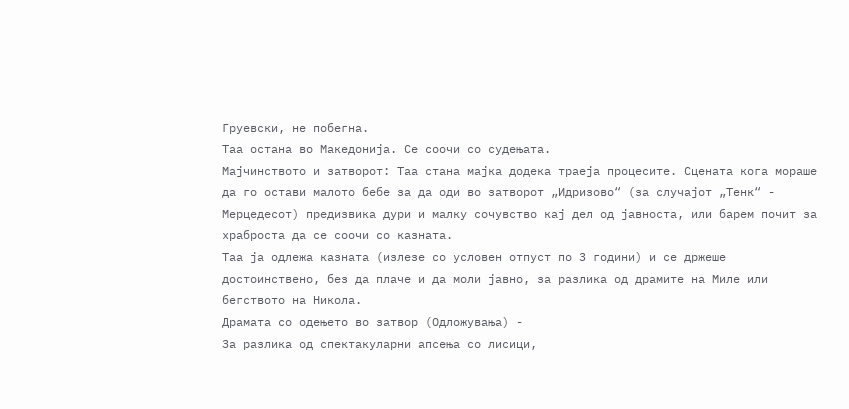Груевски, не побегна.
Таа остана во Македонија. Се соочи со судењата.
Мајчинството и затворот: Таа стана мајка додека траеја процесите. Сцената кога мораше да го остави малото бебе за да оди во затворот „Идризово“ (за случајот „Тенк“ - Мерцедесот) предизвика дури и малку сочувство кај дел од јавноста, или барем почит за храброста да се соочи со казната.
Таа ја одлежа казната (излезе со условен отпуст по 3 години) и се држеше достоинствено, без да плаче и да моли јавно, за разлика од драмите на Миле или бегството на Никола.
Драмата со одењето во затвор (Одложувања) -
За разлика од спектакуларни апсења со лисици,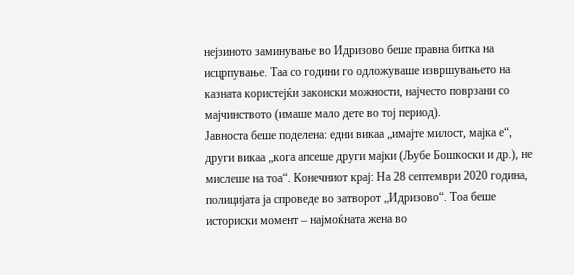нејзиното заминување во Идризово беше правна битка на исцрпување. Таа со години го одложуваше извршувањето на казната користејќи законски можности, најчесто поврзани со мајчинството (имаше мало дете во тој период).
Јавноста беше поделена: едни викаа „имајте милост, мајка е“, други викаа „кога апсеше други мајки (Љубе Бошкоски и др.), не мислеше на тоа“. Конечниот крај: На 28 септември 2020 година, полицијата ја спроведе во затворот „Идризово“. Тоа беше историски момент – најмоќната жена во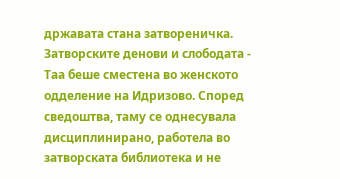државата стана затвореничка. Затворските денови и слободата - Таа беше сместена во женското одделение на Идризово. Според сведоштва, таму се однесувала дисциплинирано, работела во затворската библиотека и не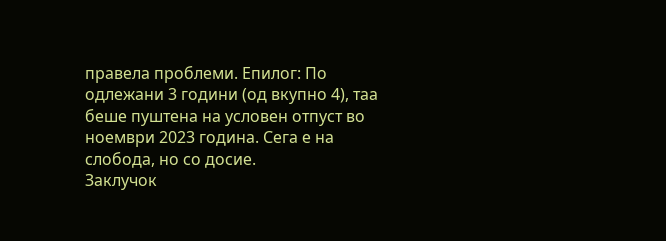правела проблеми. Епилог: По одлежани 3 години (од вкупно 4), таа беше пуштена на условен отпуст во ноември 2023 година. Сега е на слобода, но со досие.
Заклучок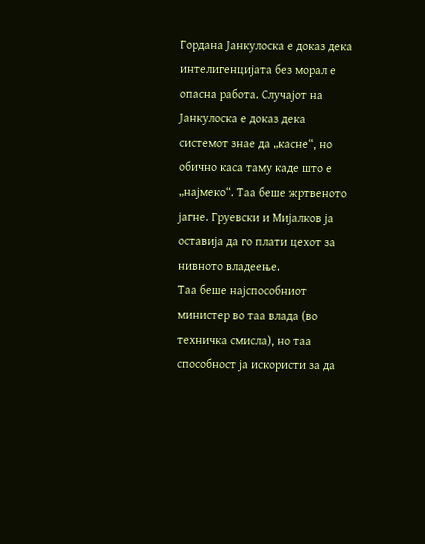Гордана Јанкулоска е доказ дека интелигенцијата без морал е опасна работа. Случајот на Јанкулоска е доказ дека системот знае да „касне“, но обично каса таму каде што е „најмеко“. Таа беше жртвеното јагне. Груевски и Мијалков ја оставија да го плати цехот за нивното владеење.
Таа беше најспособниот министер во таа влада (во техничка смисла), но таа способност ја искористи за да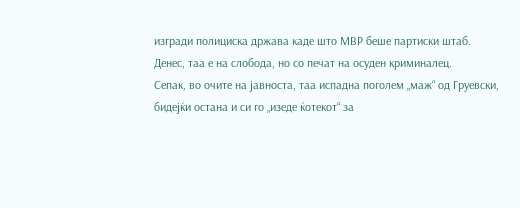изгради полициска држава каде што МВР беше партиски штаб.
Денес, таа е на слобода, но со печат на осуден криминалец.
Сепак, во очите на јавноста, таа испадна поголем „маж“ од Груевски, бидејќи остана и си го „изеде ќотекот“ за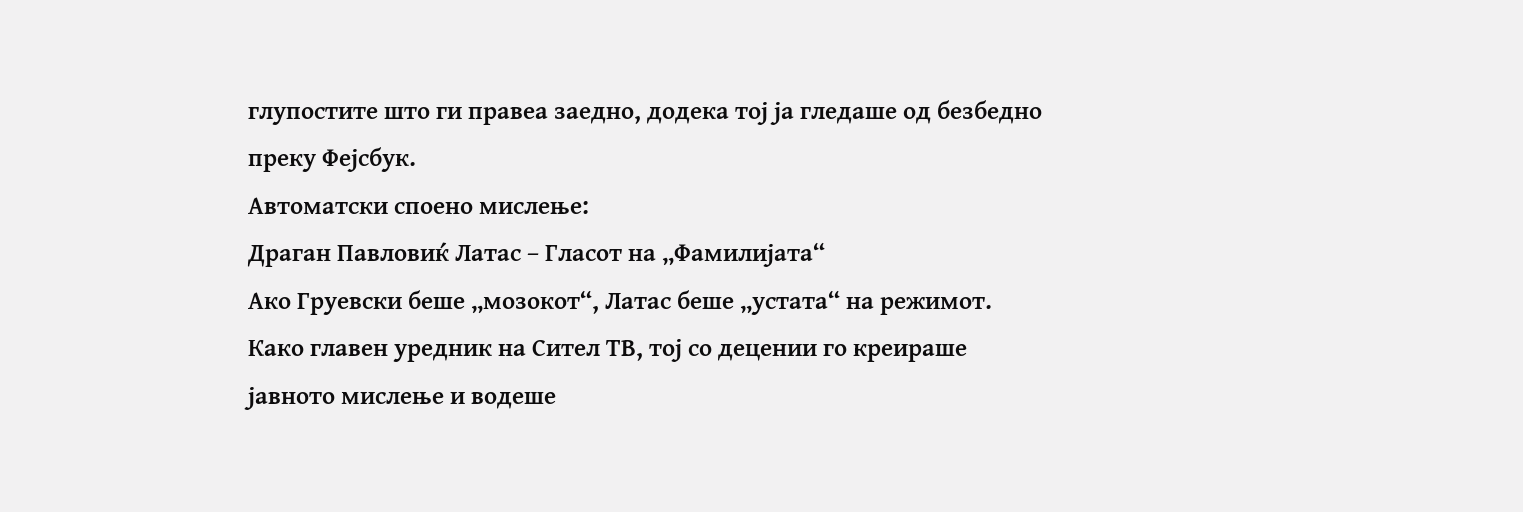глупостите што ги правеа заедно, додека тој ја гледаше од безбедно преку Фејсбук.
Автоматски споено мислење:
Драган Павловиќ Латас – Гласот на „Фамилијата“
Ако Груевски беше „мозокот“, Латас беше „устата“ на режимот. Како главен уредник на Сител ТВ, тој со децении го креираше јавното мислење и водеше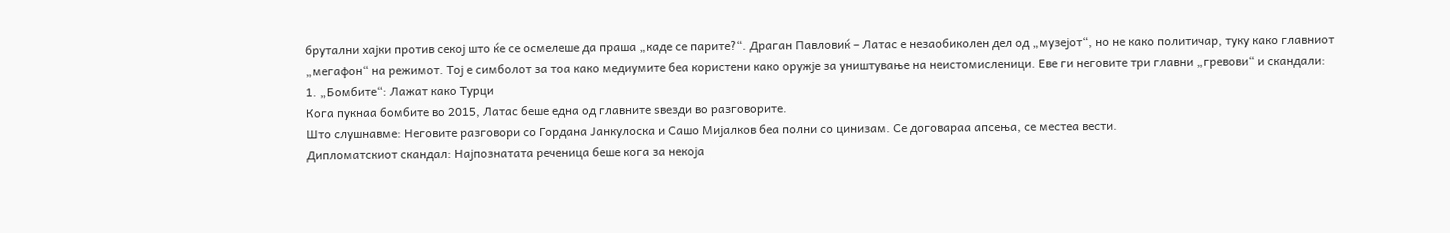брутални хајки против секој што ќе се осмелеше да праша „каде се парите?“. Драган Павловиќ – Латас е незаобиколен дел од „музејот“, но не како политичар, туку како главниот „мегафон“ на режимот. Тој е симболот за тоа како медиумите беа користени како оружје за уништување на неистомисленици. Еве ги неговите три главни „гревови“ и скандали:
1. „Бомбите“: Лажат како Турци
Кога пукнаа бомбите во 2015, Латас беше една од главните ѕвезди во разговорите.
Што слушнавме: Неговите разговори со Гордана Јанкулоска и Сашо Мијалков беа полни со цинизам. Се договараа апсења, се местеа вести.
Дипломатскиот скандал: Најпознатата реченица беше кога за некоја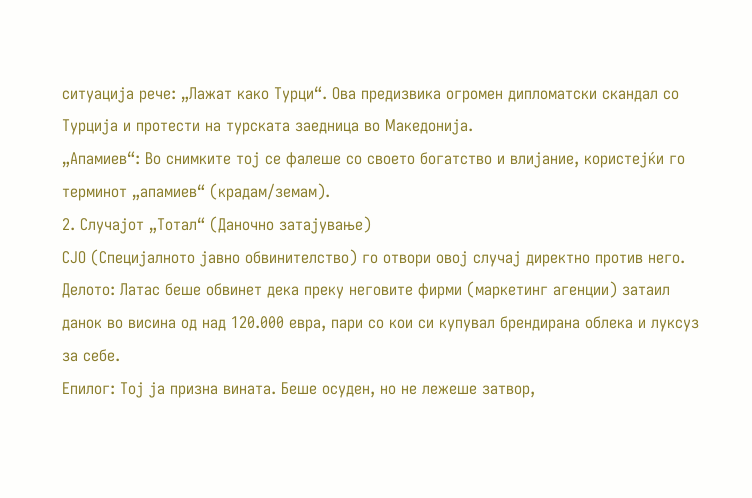ситуација рече: „Лажат како Турци“. Ова предизвика огромен дипломатски скандал со Турција и протести на турската заедница во Македонија.
„Апамиев“: Во снимките тој се фалеше со своето богатство и влијание, користејќи го терминот „апамиев“ (крадам/земам).
2. Случајот „Тотал“ (Даночно затајување)
СЈО (Специјалното јавно обвинителство) го отвори овој случај директно против него.
Делото: Латас беше обвинет дека преку неговите фирми (маркетинг агенции) затаил данок во висина од над 120.000 евра, пари со кои си купувал брендирана облека и луксуз за себе.
Епилог: Тој ја призна вината. Беше осуден, но не лежеше затвор,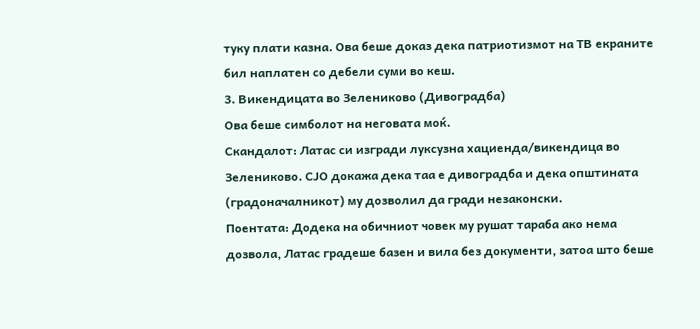туку плати казна. Ова беше доказ дека патриотизмот на ТВ екраните бил наплатен со дебели суми во кеш.
3. Викендицата во Зелениково (Дивоградба)
Ова беше симболот на неговата моќ.
Скандалот: Латас си изгради луксузна хациенда/викендица во Зелениково. СЈО докажа дека таа е дивоградба и дека општината (градоначалникот) му дозволил да гради незаконски.
Поентата: Додека на обичниот човек му рушат тараба ако нема дозвола, Латас градеше базен и вила без документи, затоа што беше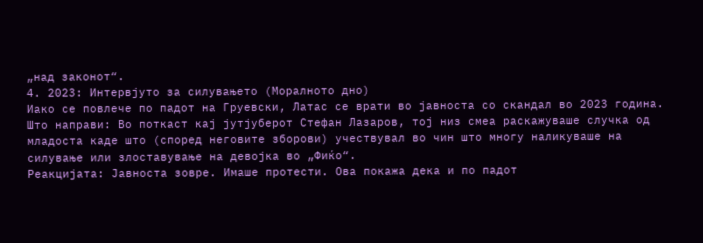„над законот“.
4. 2023: Интервјуто за силувањето (Моралното дно)
Иако се повлече по падот на Груевски, Латас се врати во јавноста со скандал во 2023 година.
Што направи: Во поткаст кај јутјуберот Стефан Лазаров, тој низ смеа раскажуваше случка од младоста каде што (според неговите зборови) учествувал во чин што многу наликуваше на силување или злоставување на девојка во „Фиќо“.
Реакцијата: Јавноста зовре. Имаше протести. Ова покажа дека и по падот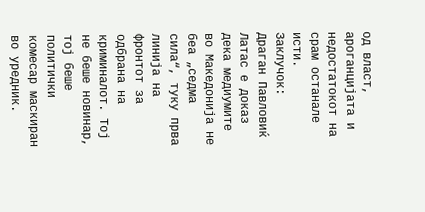од власт, ароганцијата и недостатокот на срам останале исти.
Заклучок:
Драган Павловиќ Латас е доказ дека медиумите во Македонија не беа „седма сила“, туку прва линија на фронтот за одбрана на криминалот. Тој не беше новинар, тој беше политички комесар маскиран во уредник.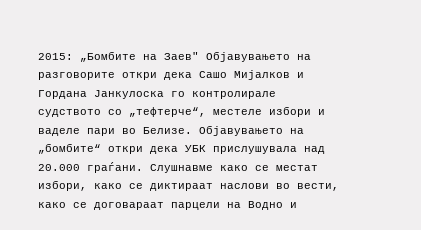2015: „Бомбите на Заев" Објавувањето на разговорите откри дека Сашо Мијалков и Гордана Јанкулоска го контролирале судството со „тефтерче“, местеле избори и ваделе пари во Белизе. Објавувањето на „бомбите“ откри дека УБК прислушувала над 20.000 граѓани. Слушнавме како се местат избори, како се диктираат наслови во вести, како се договараат парцели на Водно и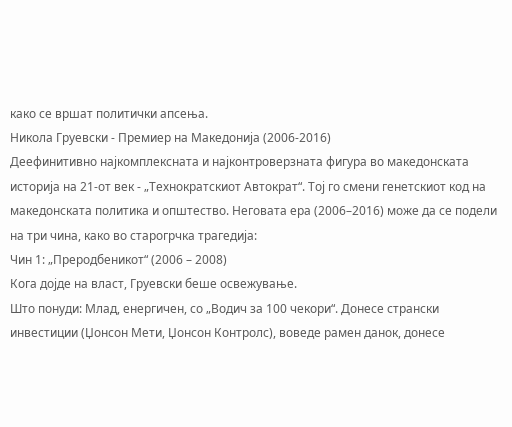како се вршат политички апсења.
Никола Груевски - Премиер на Македонија (2006-2016)
Деефинитивно најкомплексната и најконтроверзната фигура во македонската историја на 21-от век - „Технократскиот Автократ“. Тој го смени генетскиот код на македонската политика и општество. Неговата ера (2006–2016) може да се подели на три чина, како во старогрчка трагедија:
Чин 1: „Преродбеникот“ (2006 – 2008)
Кога дојде на власт, Груевски беше освежување.
Што понуди: Млад, енергичен, со „Водич за 100 чекори“. Донесе странски инвестиции (Џонсон Мети, Џонсон Контролс), воведе рамен данок, донесе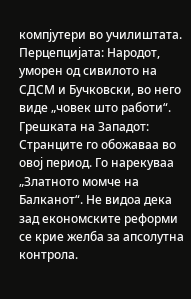компјутери во училиштата.
Перцепцијата: Народот, уморен од сивилото на СДСМ и Бучковски, во него виде „човек што работи“.
Грешката на Западот: Странците го обожаваа во овој период. Го нарекуваа „Златното момче на Балканот“. Не видоа дека зад економските реформи се крие желба за апсолутна контрола.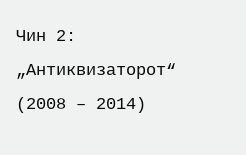Чин 2: „Антиквизаторот“ (2008 – 2014)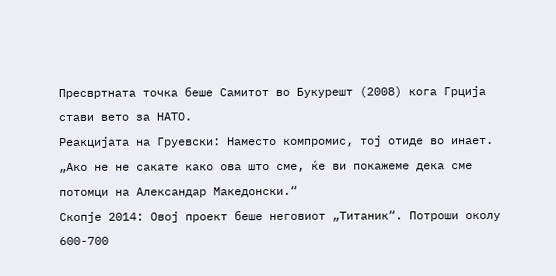Пресвртната точка беше Самитот во Букурешт (2008) кога Грција стави вето за НАТО.
Реакцијата на Груевски: Наместо компромис, тој отиде во инает. „Ако не не сакате како ова што сме, ќе ви покажеме дека сме потомци на Александар Македонски.“
Скопје 2014: Овој проект беше неговиот „Титаник“. Потроши околу 600-700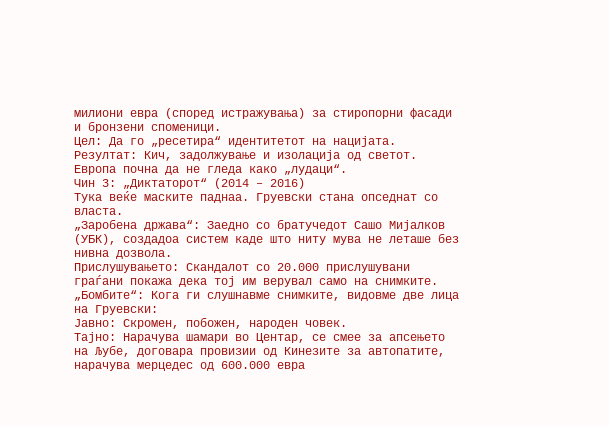милиони евра (според истражувања) за стиропорни фасади и бронзени споменици.
Цел: Да го „ресетира“ идентитетот на нацијата.
Резултат: Кич, задолжување и изолација од светот. Европа почна да не гледа како „лудаци“.
Чин 3: „Диктаторот“ (2014 – 2016)
Тука веќе маските паднаа. Груевски стана опседнат со власта.
„Заробена држава“: Заедно со братучедот Сашо Мијалков (УБК), создадоа систем каде што ниту мува не леташе без нивна дозвола.
Прислушувањето: Скандалот со 20.000 прислушувани граѓани покажа дека тој им верувал само на снимките.
„Бомбите“: Кога ги слушнавме снимките, видовме две лица на Груевски:
Јавно: Скромен, побожен, народен човек.
Тајно: Нарачува шамари во Центар, се смее за апсењето на Љубе, договара провизии од Кинезите за автопатите, нарачува мерцедес од 600.000 евра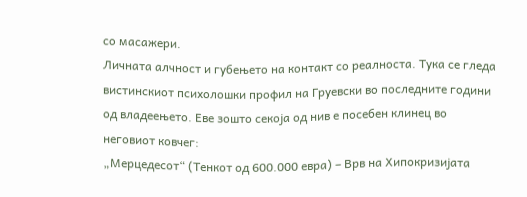со масажери.
Личната алчност и губењето на контакт со реалноста. Тука се гледа вистинскиот психолошки профил на Груевски во последните години од владеењето. Еве зошто секоја од нив е посебен клинец во неговиот ковчег:
„Мерцедесот“ (Тенкот од 600.000 евра) – Врв на Хипокризијата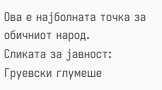Ова е најболната точка за обичниот народ.
Сликата за јавност: Груевски глумеше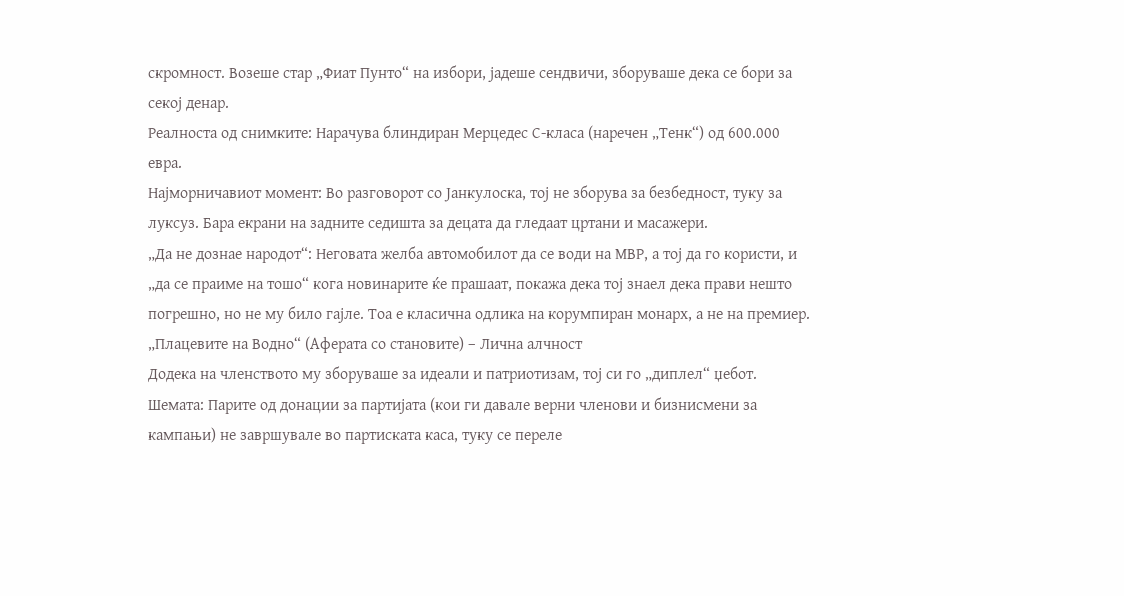скромност. Возеше стар „Фиат Пунто“ на избори, јадеше сендвичи, зборуваше дека се бори за секој денар.
Реалноста од снимките: Нарачува блиндиран Мерцедес С-класа (наречен „Тенк“) од 600.000 евра.
Најморничавиот момент: Во разговорот со Јанкулоска, тој не зборува за безбедност, туку за луксуз. Бара екрани на задните седишта за децата да гледаат цртани и масажери.
„Да не дознае народот“: Неговата желба автомобилот да се води на МВР, а тој да го користи, и „да се праиме на тошо“ кога новинарите ќе прашаат, покажа дека тој знаел дека прави нешто погрешно, но не му било гајле. Тоа е класична одлика на корумпиран монарх, а не на премиер.
„Плацевите на Водно“ (Аферата со становите) – Лична алчност
Додека на членството му зборуваше за идеали и патриотизам, тој си го „диплел“ џебот.
Шемата: Парите од донации за партијата (кои ги давале верни членови и бизнисмени за кампањи) не завршувале во партиската каса, туку се переле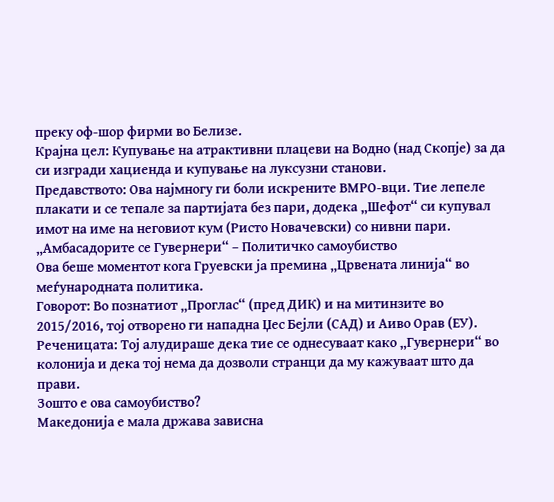преку оф-шор фирми во Белизе.
Крајна цел: Купување на атрактивни плацеви на Водно (над Скопје) за да си изгради хациенда и купување на луксузни станови.
Предавството: Ова најмногу ги боли искрените ВМРО-вци. Тие лепеле плакати и се тепале за партијата без пари, додека „Шефот“ си купувал имот на име на неговиот кум (Ристо Новачевски) со нивни пари.
„Амбасадорите се Гувернери“ – Политичко самоубиство
Ова беше моментот кога Груевски ја премина „Црвената линија“ во меѓународната политика.
Говорот: Во познатиот „Проглас“ (пред ДИК) и на митинзите во 2015/2016, тој отворено ги нападна Џес Бејли (САД) и Аиво Орав (ЕУ).
Реченицата: Тој алудираше дека тие се однесуваат како „Гувернери“ во колонија и дека тој нема да дозволи странци да му кажуваат што да прави.
Зошто е ова самоубиство?
Македонија е мала држава зависна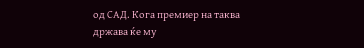од САД. Кога премиер на таква држава ќе му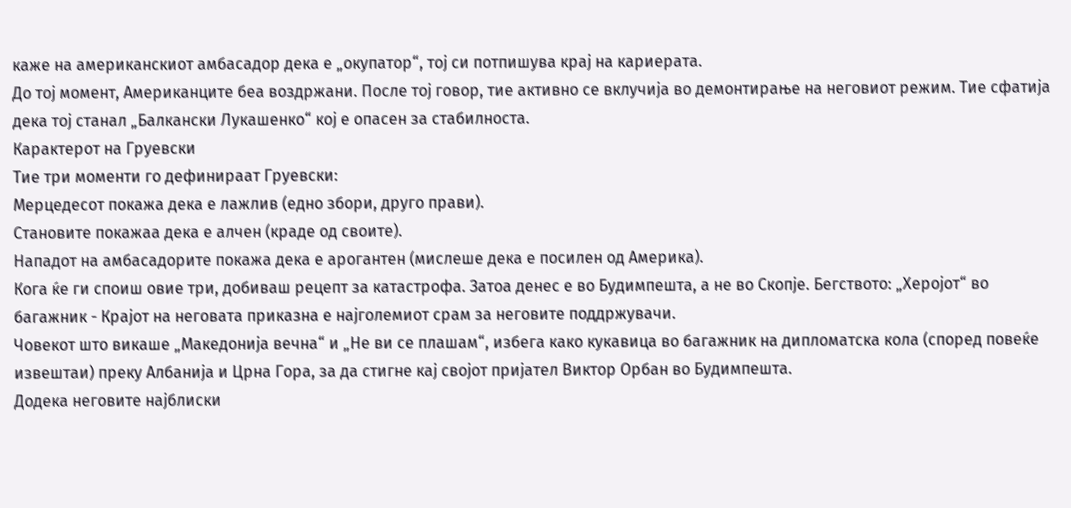каже на американскиот амбасадор дека е „окупатор“, тој си потпишува крај на кариерата.
До тој момент, Американците беа воздржани. После тој говор, тие активно се вклучија во демонтирање на неговиот режим. Тие сфатија дека тој станал „Балкански Лукашенко“ кој е опасен за стабилноста.
Карактерот на Груевски
Тие три моменти го дефинираат Груевски:
Мерцедесот покажа дека е лажлив (едно збори, друго прави).
Становите покажаа дека е алчен (краде од своите).
Нападот на амбасадорите покажа дека е арогантен (мислеше дека е посилен од Америка).
Кога ќе ги споиш овие три, добиваш рецепт за катастрофа. Затоа денес е во Будимпешта, а не во Скопје. Бегството: „Херојот“ во багажник - Крајот на неговата приказна е најголемиот срам за неговите поддржувачи.
Човекот што викаше „Македонија вечна“ и „Не ви се плашам“, избега како кукавица во багажник на дипломатска кола (според повеќе извештаи) преку Албанија и Црна Гора, за да стигне кај својот пријател Виктор Орбан во Будимпешта.
Додека неговите најблиски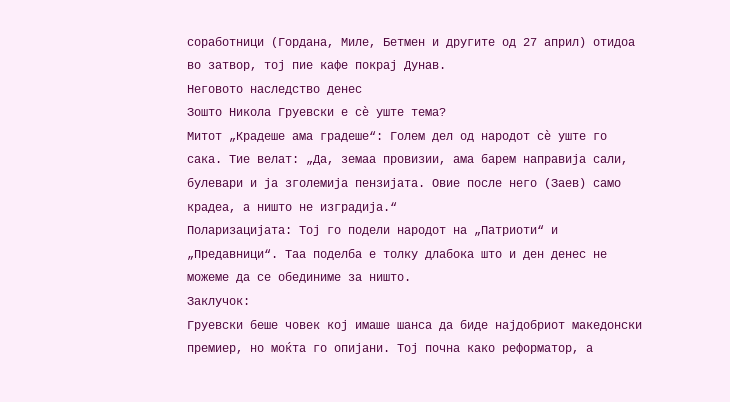соработници (Гордана, Миле, Бетмен и другите од 27 април) отидоа во затвор, тој пие кафе покрај Дунав.
Неговото наследство денес
Зошто Никола Груевски е сè уште тема?
Митот „Крадеше ама градеше“: Голем дел од народот сè уште го сака. Тие велат: „Да, земаа провизии, ама барем направија сали, булевари и ја зголемија пензијата. Овие после него (Заев) само крадеа, а ништо не изградија.“
Поларизацијата: Тој го подели народот на „Патриоти“ и „Предавници“. Таа поделба е толку длабока што и ден денес не можеме да се обединиме за ништо.
Заклучок:
Груевски беше човек кој имаше шанса да биде најдобриот македонски премиер, но моќта го опијани. Тој почна како реформатор, а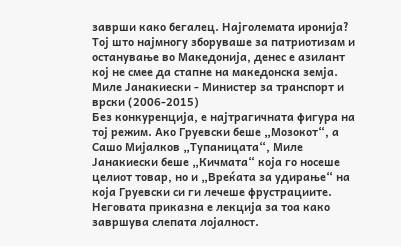заврши како бегалец. Најголемата иронија? Тој што најмногу зборуваше за патриотизам и останување во Македонија, денес е азилант кој не смее да стапне на македонска земја.
Миле Јанакиески - Министер за транспорт и врски (2006-2015)
Без конкуренција, е најтрагичната фигура на тој режим. Ако Груевски беше „Мозокот“, а Сашо Мијалков „Тупаницата“, Миле Јанакиески беше „Кичмата“ која го носеше целиот товар, но и „Вреќата за удирање“ на која Груевски си ги лечеше фрустрациите. Неговата приказна е лекција за тоа како завршува слепата лојалност.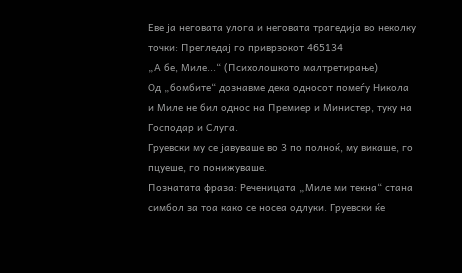Еве ја неговата улога и неговата трагедија во неколку точки: Прегледај го приврзокот 465134
„А бе, Миле...“ (Психолошкото малтретирање)
Од „бомбите“ дознавме дека односот помеѓу Никола и Миле не бил однос на Премиер и Министер, туку на Господар и Слуга.
Груевски му се јавуваше во 3 по полноќ, му викаше, го пцуеше, го понижуваше.
Познатата фраза: Реченицата „Миле ми текна“ стана симбол за тоа како се носеа одлуки. Груевски ќе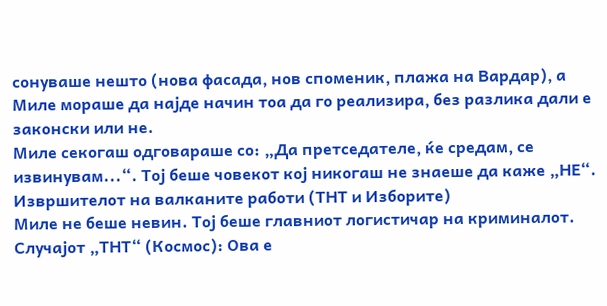сонуваше нешто (нова фасада, нов споменик, плажа на Вардар), а Миле мораше да најде начин тоа да го реализира, без разлика дали е законски или не.
Миле секогаш одговараше со: „Да претседателе, ќе средам, се извинувам...“. Тој беше човекот кој никогаш не знаеше да каже „НЕ“.
Извршителот на валканите работи (ТНТ и Изборите)
Миле не беше невин. Тој беше главниот логистичар на криминалот.
Случајот „ТНТ“ (Космос): Ова е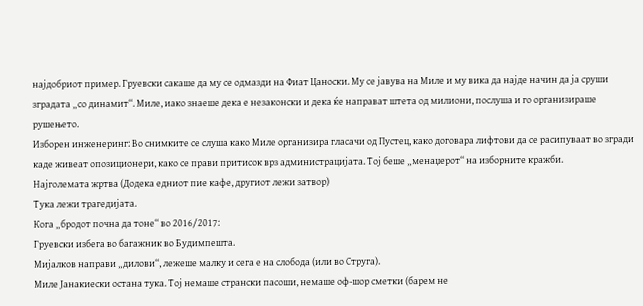најдобриот пример. Груевски сакаше да му се одмазди на Фиат Цаноски. Му се јавува на Миле и му вика да најде начин да ја сруши зградата „со динамит“. Миле, иако знаеше дека е незаконски и дека ќе направат штета од милиони, послуша и го организираше рушењето.
Изборен инженеринг: Во снимките се слуша како Миле организира гласачи од Пустец, како договара лифтови да се расипуваат во згради каде живеат опозиционери, како се прави притисок врз администрацијата. Тој беше „менаџерот“ на изборните кражби.
Најголемата жртва (Додека едниот пие кафе, другиот лежи затвор)
Тука лежи трагедијата.
Кога „бродот почна да тоне“ во 2016/2017:
Груевски избега во багажник во Будимпешта.
Мијалков направи „дилови“, лежеше малку и сега е на слобода (или во Струга).
Миле Јанакиески остана тука. Тој немаше странски пасоши, немаше оф-шор сметки (барем не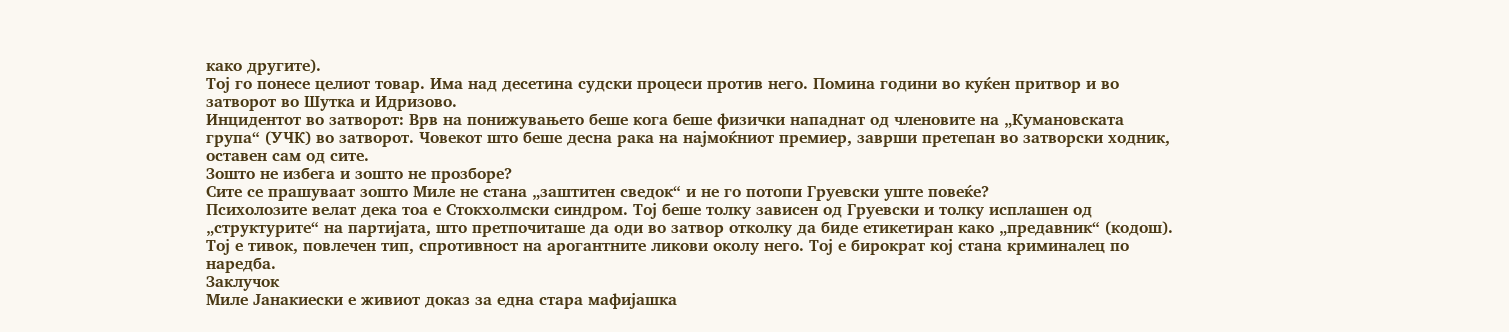како другите).
Тој го понесе целиот товар. Има над десетина судски процеси против него. Помина години во куќен притвор и во затворот во Шутка и Идризово.
Инцидентот во затворот: Врв на понижувањето беше кога беше физички нападнат од членовите на „Кумановската група“ (УЧК) во затворот. Човекот што беше десна рака на најмоќниот премиер, заврши претепан во затворски ходник, оставен сам од сите.
Зошто не избега и зошто не прозборе?
Сите се прашуваат зошто Миле не стана „заштитен сведок“ и не го потопи Груевски уште повеќе?
Психолозите велат дека тоа е Стокхолмски синдром. Тој беше толку зависен од Груевски и толку исплашен од „структурите“ на партијата, што претпочиташе да оди во затвор отколку да биде етикетиран како „предавник“ (кодош).
Тој е тивок, повлечен тип, спротивност на арогантните ликови околу него. Тој е бирократ кој стана криминалец по наредба.
Заклучок
Миле Јанакиески е живиот доказ за една стара мафијашка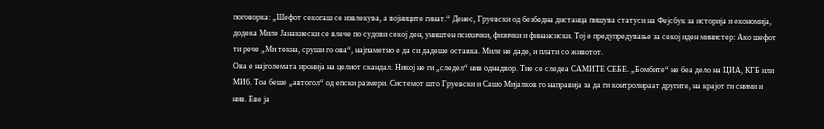поговорка: „Шефот секогаш се извлекува, а војниците гинат.“ Денес, Груевски од безбедна дистанца пишува статуси на Фејсбук за историја и економија, додека Миле Јанакиески се влече по судови секој ден, уништен психички, физички и финансиски. Тој е предупредување за секој иден министер: Ако шефот ти рече „Ми текна, сруши го ова“, најпаметно е да си дадеше оставка. Миле не даде, и плати со животот.
Ова е најголемата иронија на целиот скандал. Никој не ги „следел“ нив однадвор. Тие се следеа САМИТЕ СЕБЕ. „Бомбите“ не беа дело на ЦИА, КГБ или МИ6. Тоа беше „автогол“ од епски размери. Системот што Груевски и Сашо Мијалков го направија за да ги контролираат другите, на крајот ги сними и нив. Еве ја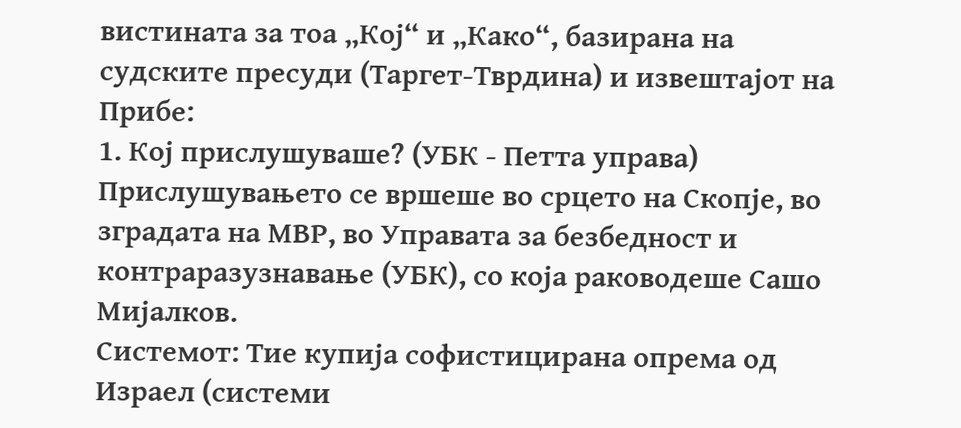вистината за тоа „Кој“ и „Како“, базирана на судските пресуди (Таргет-Тврдина) и извештајот на Прибе:
1. Кој прислушуваше? (УБК - Петта управа)
Прислушувањето се вршеше во срцето на Скопје, во зградата на МВР, во Управата за безбедност и контраразузнавање (УБК), со која раководеше Сашо Мијалков.
Системот: Тие купија софистицирана опрема од Израел (системи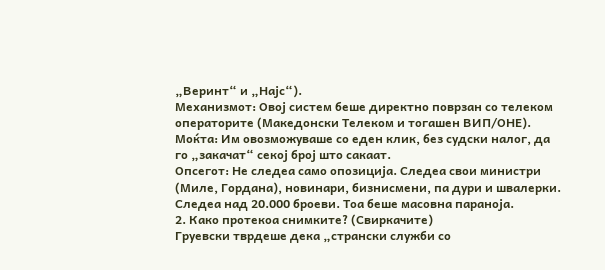„Веринт“ и „Најс“).
Механизмот: Овој систем беше директно поврзан со телеком операторите (Македонски Телеком и тогашен ВИП/ОНЕ).
Моќта: Им овозможуваше со еден клик, без судски налог, да го „закачат“ секој број што сакаат.
Опсегот: Не следеа само опозиција. Следеа свои министри (Миле, Гордана), новинари, бизнисмени, па дури и швалерки. Следеа над 20.000 броеви. Тоа беше масовна параноја.
2. Како протекоа снимките? (Свиркачите)
Груевски тврдеше дека „странски служби со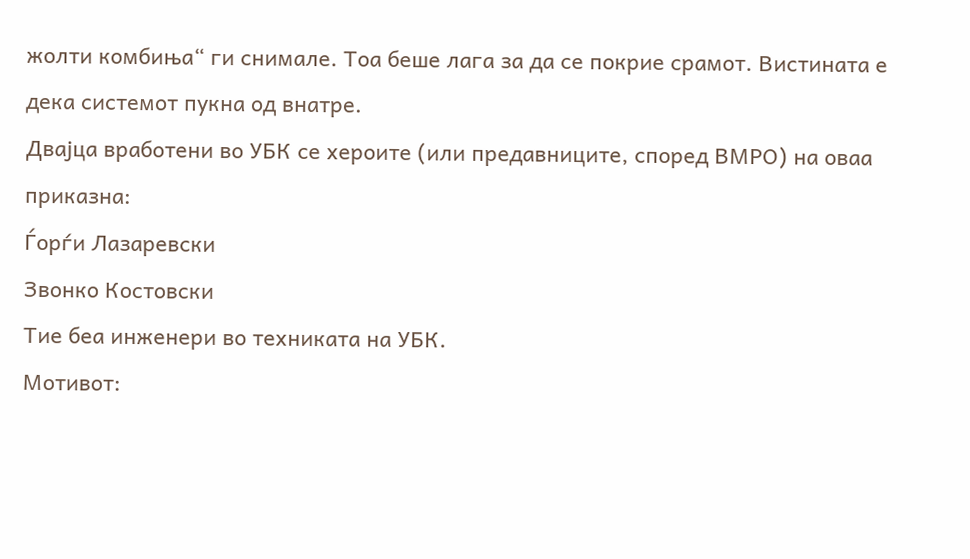жолти комбиња“ ги снимале. Тоа беше лага за да се покрие срамот. Вистината е дека системот пукна од внатре.
Двајца вработени во УБК се хероите (или предавниците, според ВМРО) на оваа приказна:
Ѓорѓи Лазаревски
Звонко Костовски
Тие беа инженери во техниката на УБК.
Мотивот: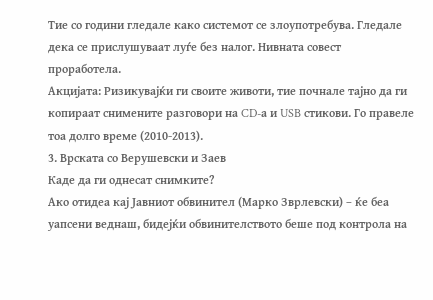Тие со години гледале како системот се злоупотребува. Гледале дека се прислушуваат луѓе без налог. Нивната совест проработела.
Акцијата: Ризикувајќи ги своите животи, тие почнале тајно да ги копираат снимените разговори на CD-а и USB стикови. Го правеле тоа долго време (2010-2013).
3. Врската со Верушевски и Заев
Каде да ги однесат снимките?
Ако отидеа кај Јавниот обвинител (Марко Зврлевски) – ќе беа уапсени веднаш, бидејќи обвинителството беше под контрола на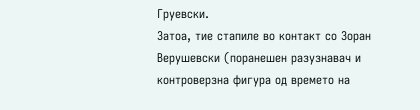Груевски.
Затоа, тие стапиле во контакт со Зоран Верушевски (поранешен разузнавач и контроверзна фигура од времето на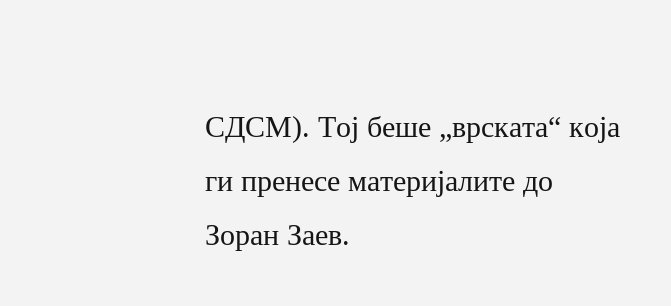СДСМ). Тој беше „врската“ која ги пренесе материјалите до Зоран Заев.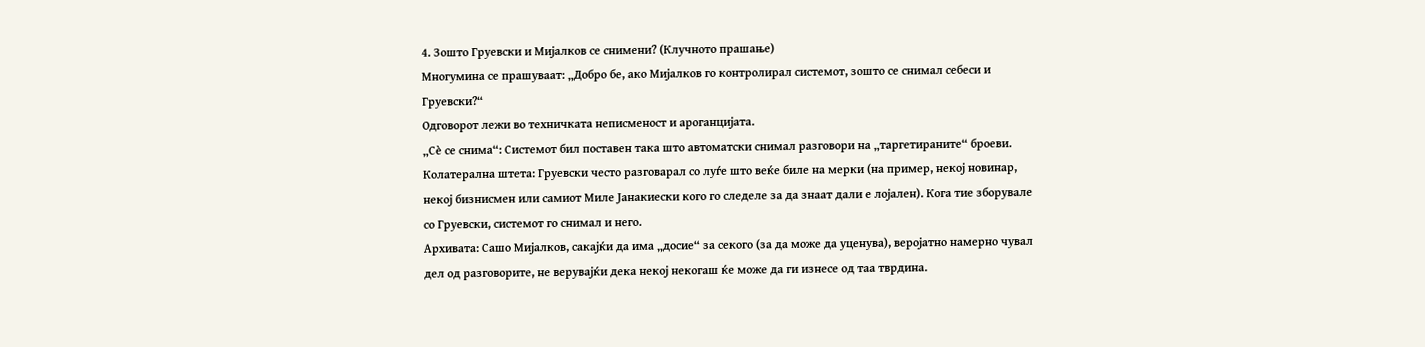4. Зошто Груевски и Мијалков се снимени? (Клучното прашање)
Многумина се прашуваат: „Добро бе, ако Мијалков го контролирал системот, зошто се снимал себеси и Груевски?“
Одговорот лежи во техничката неписменост и ароганцијата.
„Сè се снима“: Системот бил поставен така што автоматски снимал разговори на „таргетираните“ броеви.
Колатерална штета: Груевски често разговарал со луѓе што веќе биле на мерки (на пример, некој новинар, некој бизнисмен или самиот Миле Јанакиески кого го следеле за да знаат дали е лојален). Кога тие зборувале со Груевски, системот го снимал и него.
Архивата: Сашо Мијалков, сакајќи да има „досие“ за секого (за да може да уценува), веројатно намерно чувал дел од разговорите, не верувајќи дека некој некогаш ќе може да ги изнесе од таа тврдина.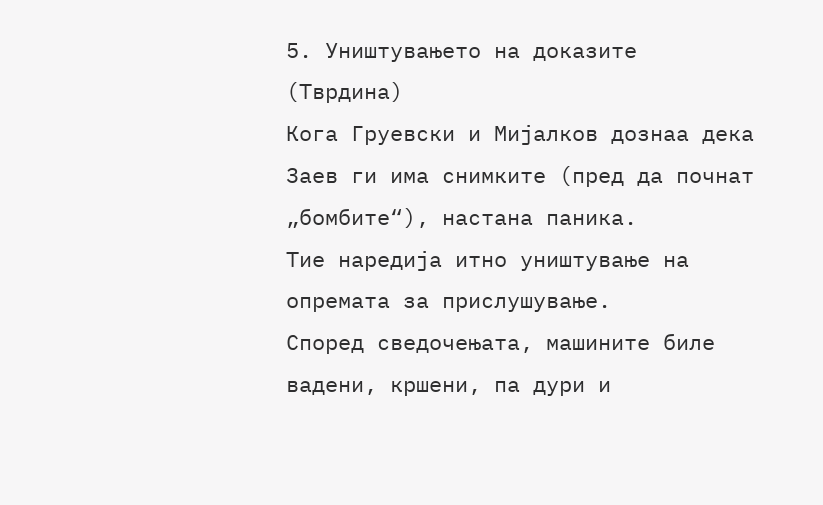5. Уништувањето на доказите (Тврдина)
Кога Груевски и Мијалков дознаа дека Заев ги има снимките (пред да почнат „бомбите“), настана паника.
Тие наредија итно уништување на опремата за прислушување.
Според сведочењата, машините биле вадени, кршени, па дури и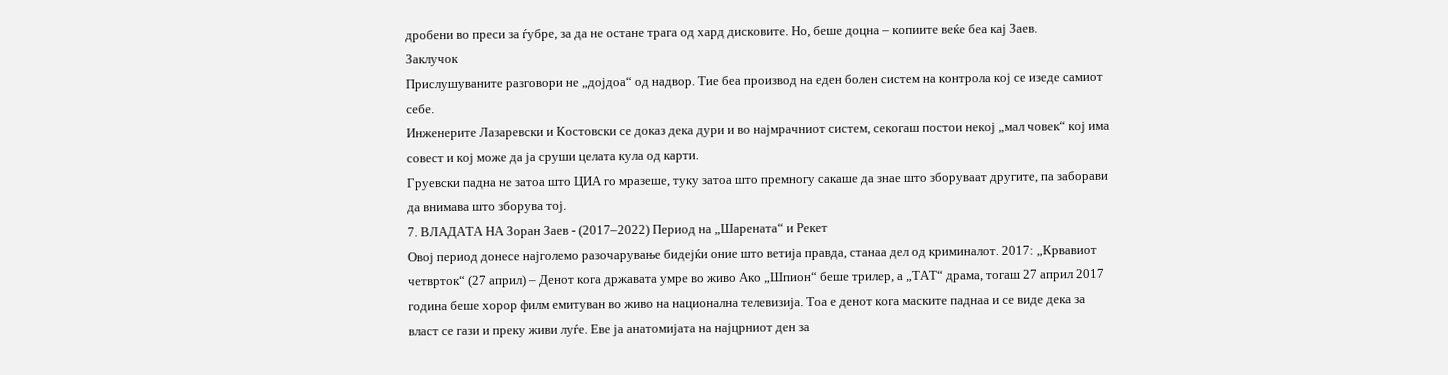дробени во преси за ѓубре, за да не остане трага од хард дисковите. Но, беше доцна – копиите веќе беа кај Заев.
Заклучок
Прислушуваните разговори не „дојдоа“ од надвор. Тие беа производ на еден болен систем на контрола кој се изеде самиот себе.
Инженерите Лазаревски и Костовски се доказ дека дури и во најмрачниот систем, секогаш постои некој „мал човек“ кој има совест и кој може да ја сруши целата кула од карти.
Груевски падна не затоа што ЦИА го мразеше, туку затоа што премногу сакаше да знае што зборуваат другите, па заборави да внимава што зборува тој.
7. ВЛАДАТА НА Зоран Заев - (2017–2022) Период на „Шарената“ и Рекет
Овој период донесе најголемо разочарување бидејќи оние што ветија правда, станаа дел од криминалот. 2017: „Крвавиот четврток“ (27 април) – Денот кога државата умре во живо Ако „Шпион“ беше трилер, а „ТАТ“ драма, тогаш 27 април 2017 година беше хорор филм емитуван во живо на национална телевизија. Тоа е денот кога маските паднаа и се виде дека за власт се гази и преку живи луѓе. Еве ја анатомијата на најцрниот ден за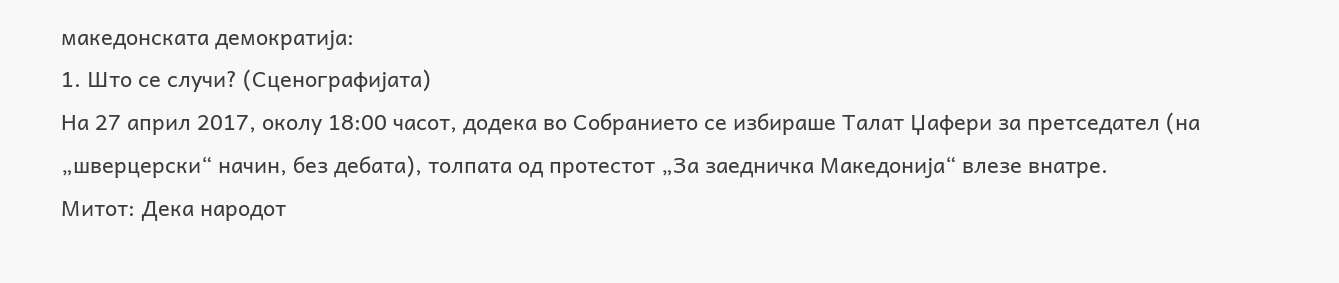македонската демократија:
1. Што се случи? (Сценографијата)
На 27 април 2017, околу 18:00 часот, додека во Собранието се избираше Талат Џафери за претседател (на „шверцерски“ начин, без дебата), толпата од протестот „За заедничка Македонија“ влезе внатре.
Митот: Дека народот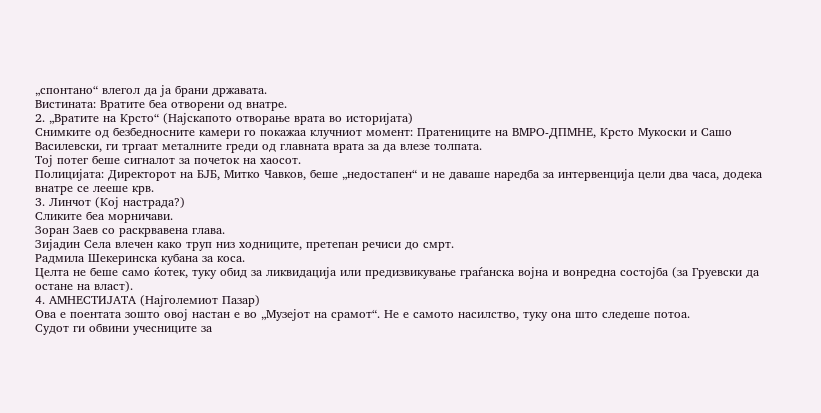„спонтано“ влегол да ја брани државата.
Вистината: Вратите беа отворени од внатре.
2. „Вратите на Крсто“ (Најскапото отворање врата во историјата)
Снимките од безбедносните камери го покажаа клучниот момент: Пратениците на ВМРО-ДПМНЕ, Крсто Мукоски и Сашо Василевски, ги тргаат металните греди од главната врата за да влезе толпата.
Тој потег беше сигналот за почеток на хаосот.
Полицијата: Директорот на БЈБ, Митко Чавков, беше „недостапен“ и не даваше наредба за интервенција цели два часа, додека внатре се лееше крв.
3. Линчот (Кој настрада?)
Сликите беа морничави.
Зоран Заев со раскрвавена глава.
Зијадин Села влечен како труп низ ходниците, претепан речиси до смрт.
Радмила Шекеринска кубана за коса.
Целта не беше само ќотек, туку обид за ликвидација или предизвикување граѓанска војна и вонредна состојба (за Груевски да остане на власт).
4. АМНЕСТИЈАТА (Најголемиот Пазар)
Ова е поентата зошто овој настан е во „Музејот на срамот“. Не е самото насилство, туку она што следеше потоа.
Судот ги обвини учесниците за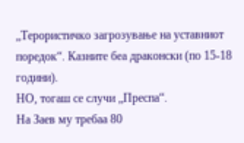„Терористичко загрозување на уставниот поредок“. Казните беа драконски (по 15-18 години).
НО, тогаш се случи „Преспа“.
На Заев му требаа 80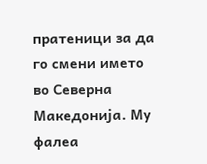пратеници за да го смени името во Северна Македонија. Му фалеа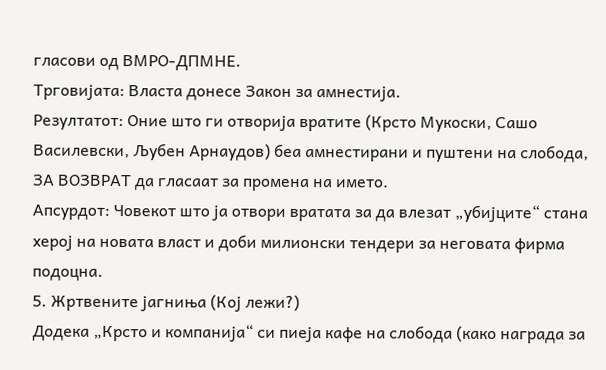гласови од ВМРО-ДПМНЕ.
Трговијата: Власта донесе Закон за амнестија.
Резултатот: Оние што ги отворија вратите (Крсто Мукоски, Сашо Василевски, Љубен Арнаудов) беа амнестирани и пуштени на слобода, ЗА ВОЗВРАТ да гласаат за промена на името.
Апсурдот: Човекот што ја отвори вратата за да влезат „убијците“ стана херој на новата власт и доби милионски тендери за неговата фирма подоцна.
5. Жртвените јагниња (Кој лежи?)
Додека „Крсто и компанија“ си пиеја кафе на слобода (како награда за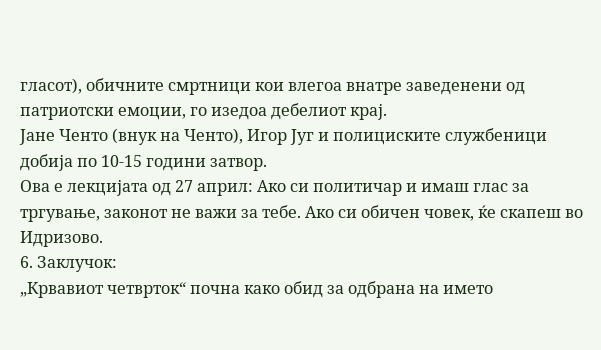гласот), обичните смртници кои влегоа внатре заведенени од патриотски емоции, го изедоа дебелиот крај.
Јане Ченто (внук на Ченто), Игор Југ и полициските службеници добија по 10-15 години затвор.
Ова е лекцијата од 27 април: Ако си политичар и имаш глас за тргување, законот не важи за тебе. Ако си обичен човек, ќе скапеш во Идризово.
6. Заклучок:
„Крвавиот четврток“ почна како обид за одбрана на името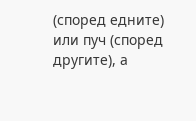(според едните) или пуч (според другите), а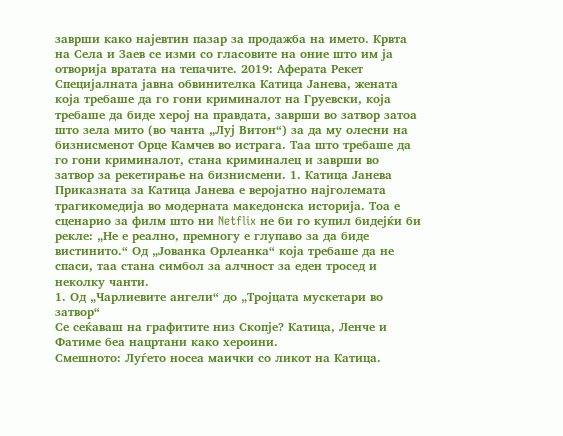заврши како најевтин пазар за продажба на името. Крвта на Села и Заев се изми со гласовите на оние што им ја отворија вратата на тепачите. 2019: Аферата Рекет Специјалната јавна обвинителка Катица Јанева, жената која требаше да го гони криминалот на Груевски, која требаше да биде херој на правдата, заврши во затвор затоа што зела мито (во чанта „Луј Витон“) за да му олесни на бизнисменот Орце Камчев во истрага. Таа што требаше да го гони криминалот, стана криминалец и заврши во затвор за рекетирање на бизнисмени. 1. Катица Јанева Приказната за Катица Јанева е веројатно најголемата трагикомедија во модерната македонска историја. Тоа е сценарио за филм што ни Netflix не би го купил бидејќи би рекле: „Не е реално, премногу е глупаво за да биде вистинито.“ Од „Јованка Орлеанка“ која требаше да не спаси, таа стана симбол за алчност за еден тросед и неколку чанти.
1. Од „Чарлиевите ангели“ до „Тројцата мускетари во затвор“
Се сеќаваш на графитите низ Скопје? Катица, Ленче и Фатиме беа нацртани како хероини.
Смешното: Луѓето носеа маички со ликот на Катица.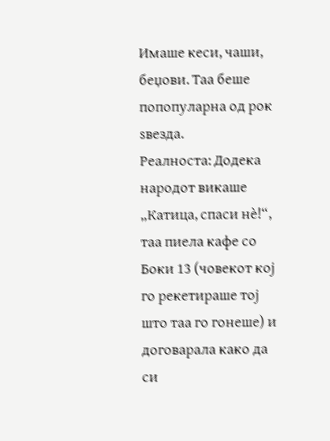Имаше кеси, чаши, беџови. Таа беше попопуларна од рок ѕвезда.
Реалноста: Додека народот викаше „Катица, спаси нè!“, таа пиела кафе со Боки 13 (човекот кој го рекетираше тој што таа го гонеше) и договарала како да си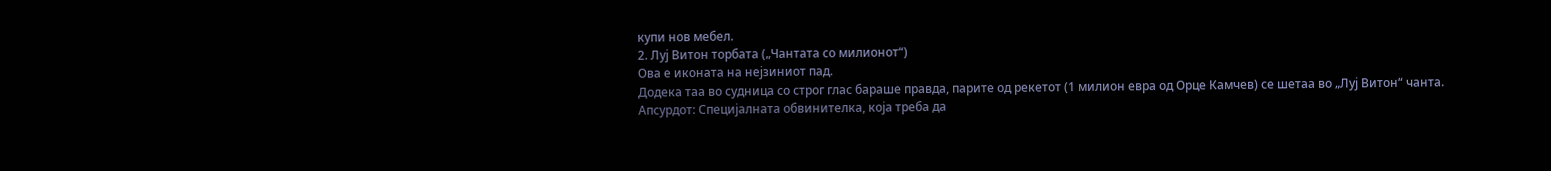купи нов мебел.
2. Луј Витон торбата („Чантата со милионот“)
Ова е иконата на нејзиниот пад.
Додека таа во судница со строг глас бараше правда, парите од рекетот (1 милион евра од Орце Камчев) се шетаа во „Луј Витон“ чанта.
Апсурдот: Специјалната обвинителка, која треба да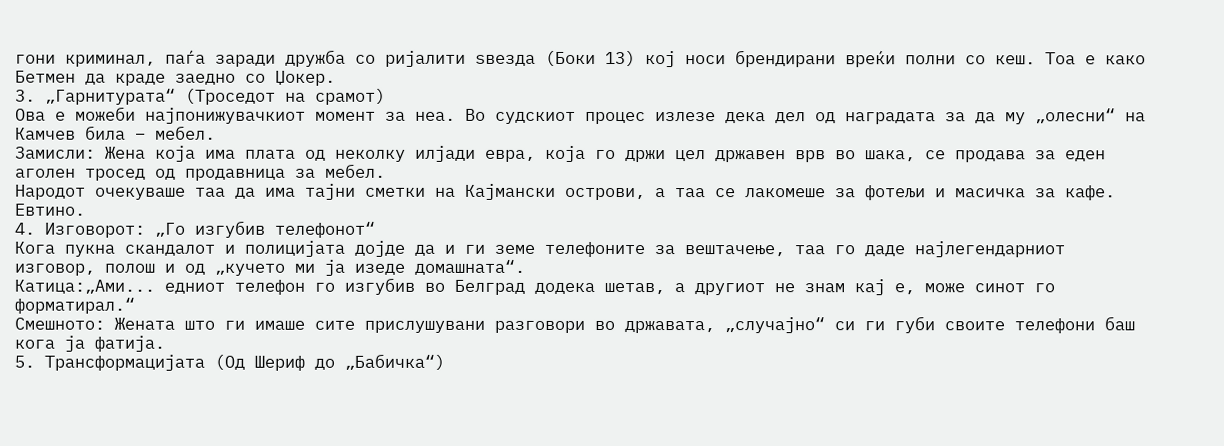гони криминал, паѓа заради дружба со ријалити ѕвезда (Боки 13) кој носи брендирани вреќи полни со кеш. Тоа е како Бетмен да краде заедно со Џокер.
3. „Гарнитурата“ (Троседот на срамот)
Ова е можеби најпонижувачкиот момент за неа. Во судскиот процес излезе дека дел од наградата за да му „олесни“ на Камчев била – мебел.
Замисли: Жена која има плата од неколку илјади евра, која го држи цел државен врв во шака, се продава за еден аголен тросед од продавница за мебел.
Народот очекуваше таа да има тајни сметки на Кајмански острови, а таа се лакомеше за фотељи и масичка за кафе. Евтино.
4. Изговорот: „Го изгубив телефонот“
Кога пукна скандалот и полицијата дојде да и ги земе телефоните за вештачење, таа го даде најлегендарниот изговор, полош и од „кучето ми ја изеде домашната“.
Катица:„Ами... едниот телефон го изгубив во Белград додека шетав, а другиот не знам кај е, може синот го форматирал.“
Смешното: Жената што ги имаше сите прислушувани разговори во државата, „случајно“ си ги губи своите телефони баш кога ја фатија.
5. Трансформацијата (Од Шериф до „Бабичка“)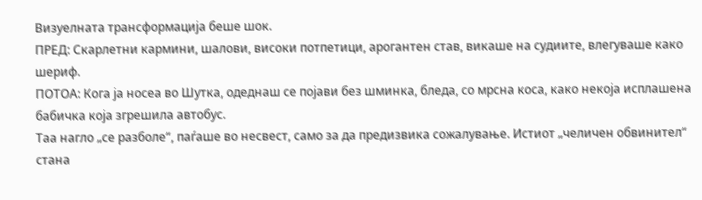Визуелната трансформација беше шок.
ПРЕД: Скарлетни кармини, шалови, високи потпетици, арогантен став, викаше на судиите, влегуваше како шериф.
ПОТОА: Кога ја носеа во Шутка, одеднаш се појави без шминка, бледа, со мрсна коса, како некоја исплашена бабичка која згрешила автобус.
Таа нагло „се разболе“, паѓаше во несвест, само за да предизвика сожалување. Истиот „челичен обвинител“ стана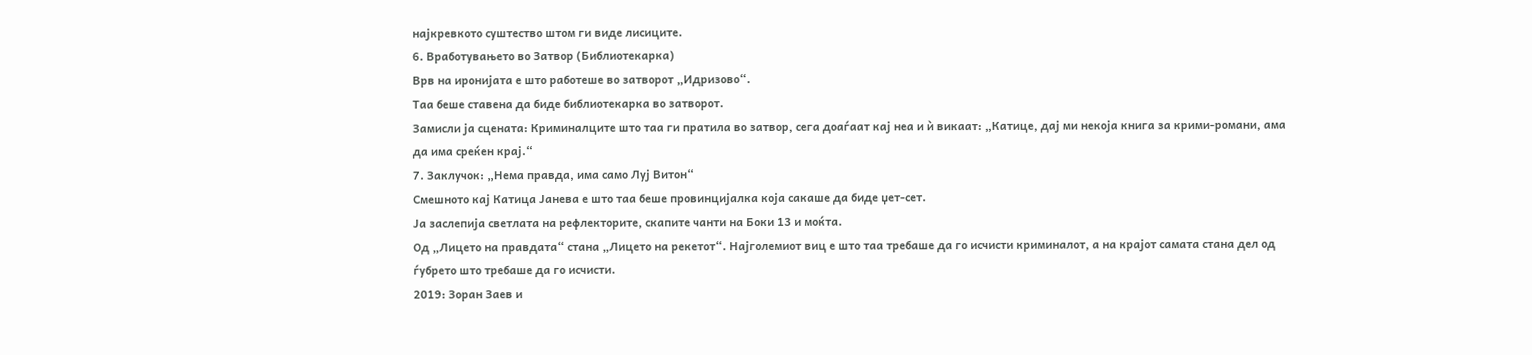најкревкото суштество штом ги виде лисиците.
6. Вработувањето во Затвор (Библиотекарка)
Врв на иронијата е што работеше во затворот „Идризово“.
Таа беше ставена да биде библиотекарка во затворот.
Замисли ја сцената: Криминалците што таа ги пратила во затвор, сега доаѓаат кај неа и ѝ викаат: „Катице, дај ми некоја книга за крими-романи, ама да има среќен крај.“
7. Заклучок: „Нема правда, има само Луј Витон“
Смешното кај Катица Јанева е што таа беше провинцијалка која сакаше да биде џет-сет.
Ја заслепија светлата на рефлекторите, скапите чанти на Боки 13 и моќта.
Од „Лицето на правдата“ стана „Лицето на рекетот“. Најголемиот виц е што таа требаше да го исчисти криминалот, а на крајот самата стана дел од ѓубрето што требаше да го исчисти.
2019: Зоран Заев и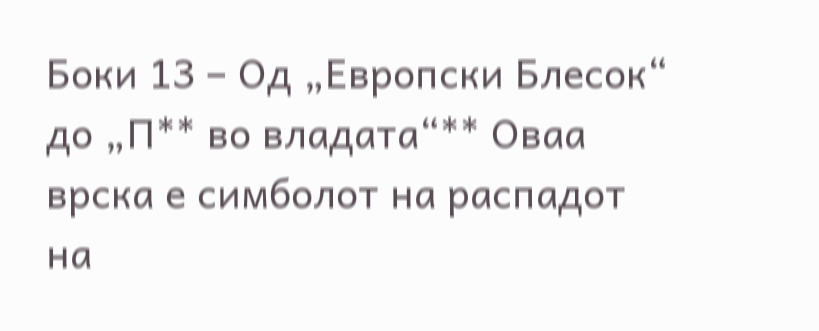Боки 13 – Од „Европски Блесок“ до „П** во владата“** Оваа врска е симболот на распадот на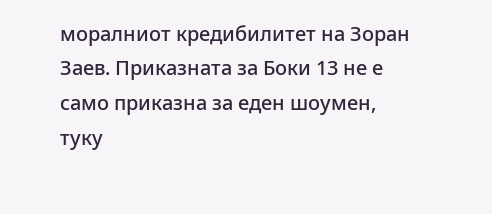моралниот кредибилитет на Зоран Заев. Приказната за Боки 13 не е само приказна за еден шоумен, туку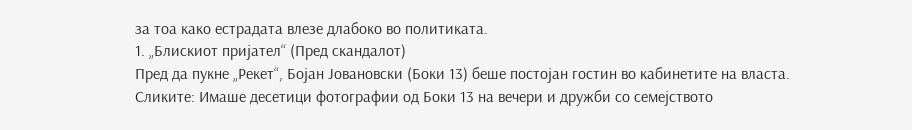за тоа како естрадата влезе длабоко во политиката.
1. „Блискиот пријател“ (Пред скандалот)
Пред да пукне „Рекет“, Бојан Јовановски (Боки 13) беше постојан гостин во кабинетите на власта.
Сликите: Имаше десетици фотографии од Боки 13 на вечери и дружби со семејството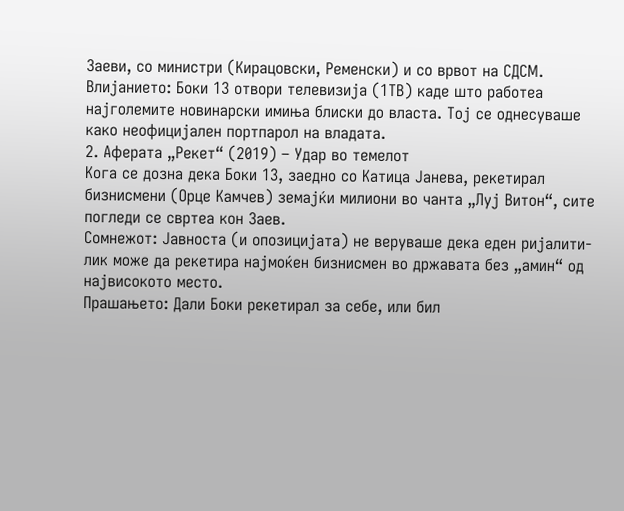Заеви, со министри (Кирацовски, Ременски) и со врвот на СДСМ.
Влијанието: Боки 13 отвори телевизија (1ТВ) каде што работеа најголемите новинарски имиња блиски до власта. Тој се однесуваше како неофицијален портпарол на владата.
2. Аферата „Рекет“ (2019) – Удар во темелот
Кога се дозна дека Боки 13, заедно со Катица Јанева, рекетирал бизнисмени (Орце Камчев) земајќи милиони во чанта „Луј Витон“, сите погледи се свртеа кон Заев.
Сомнежот: Јавноста (и опозицијата) не веруваше дека еден ријалити-лик може да рекетира најмоќен бизнисмен во државата без „амин“ од највисокото место.
Прашањето: Дали Боки рекетирал за себе, или бил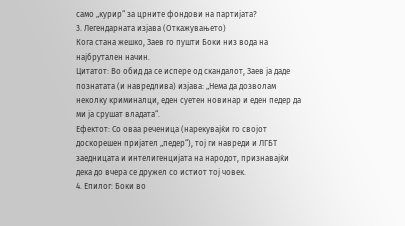само „курир“ за црните фондови на партијата?
3. Легендарната изјава (Откажувањето)
Кога стана жешко, Заев го пушти Боки низ вода на најбрутален начин.
Цитатот: Во обид да се испере од скандалот, Заев ја даде познатата (и навредлива) изјава: „Нема да дозволам неколку криминалци, еден суетен новинар и еден педер да ми ја срушат владата“.
Ефектот: Со оваа реченица (нарекувајќи го својот доскорешен пријател „педер“), тој ги навреди и ЛГБТ заедницата и интелигенцијата на народот, признавајќи дека до вчера се дружел со истиот тој човек.
4. Епилог: Боки во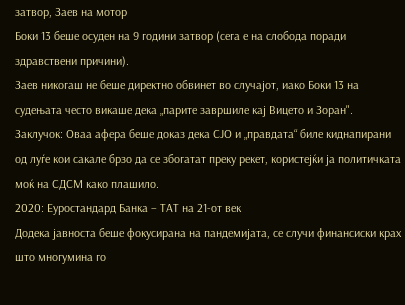затвор, Заев на мотор
Боки 13 беше осуден на 9 години затвор (сега е на слобода поради здравствени причини).
Заев никогаш не беше директно обвинет во случајот, иако Боки 13 на судењата често викаше дека „парите завршиле кај Вицето и Зоран".
Заклучок: Оваа афера беше доказ дека СЈО и „правдата“ биле киднапирани од луѓе кои сакале брзо да се збогатат преку рекет, користејќи ја политичката моќ на СДСМ како плашило.
2020: Еуростандард Банка – ТАТ на 21-от век
Додека јавноста беше фокусирана на пандемијата, се случи финансиски крах што многумина го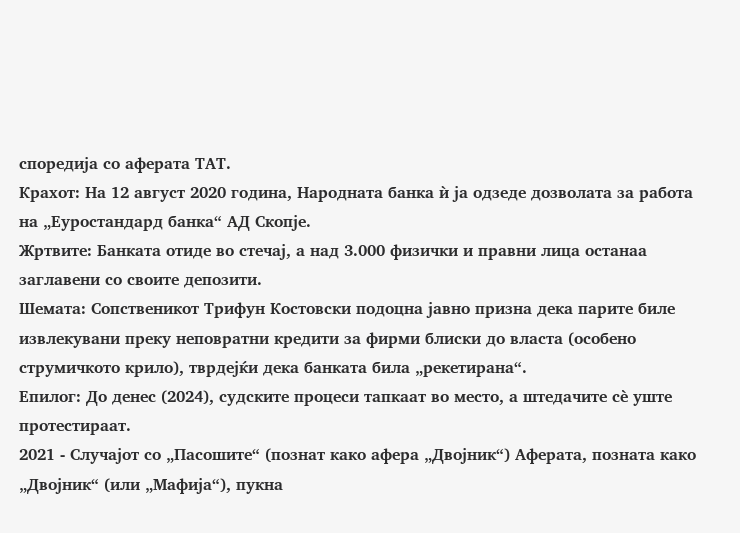споредија со аферата ТАТ.
Крахот: На 12 август 2020 година, Народната банка ѝ ја одзеде дозволата за работа на „Еуростандард банка“ АД Скопје.
Жртвите: Банката отиде во стечај, а над 3.000 физички и правни лица останаа заглавени со своите депозити.
Шемата: Сопственикот Трифун Костовски подоцна јавно призна дека парите биле извлекувани преку неповратни кредити за фирми блиски до власта (особено струмичкото крило), тврдејќи дека банката била „рекетирана“.
Епилог: До денес (2024), судските процеси тапкаат во место, а штедачите сè уште протестираат.
2021 - Случајот со „Пасошите“ (познат како афера „Двојник“) Аферата, позната како „Двојник“ (или „Мафија“), пукна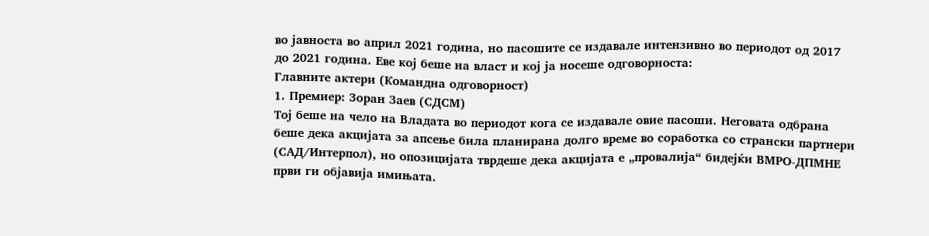во јавноста во април 2021 година, но пасошите се издавале интензивно во периодот од 2017 до 2021 година. Еве кој беше на власт и кој ја носеше одговорноста:
Главните актери (Командна одговорност)
1. Премиер: Зоран Заев (СДСМ)
Тој беше на чело на Владата во периодот кога се издавале овие пасоши. Неговата одбрана беше дека акцијата за апсење била планирана долго време во соработка со странски партнери (САД/Интерпол), но опозицијата тврдеше дека акцијата е „провалија“ бидејќи ВМРО-ДПМНЕ први ги објавија имињата.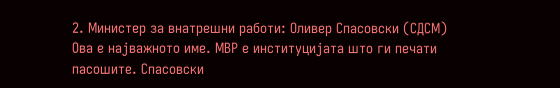2. Министер за внатрешни работи: Оливер Спасовски (СДСМ)
Ова е најважното име. МВР е институцијата што ги печати пасошите. Спасовски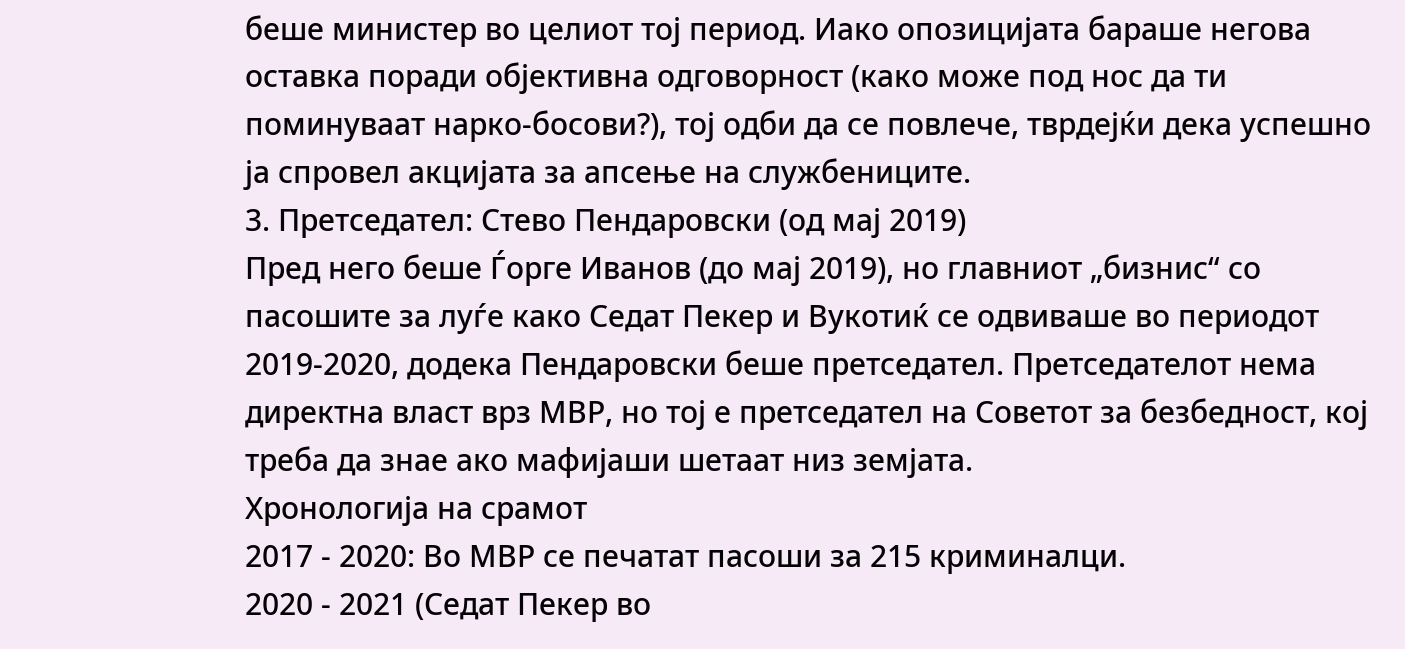беше министер во целиот тој период. Иако опозицијата бараше негова оставка поради објективна одговорност (како може под нос да ти поминуваат нарко-босови?), тој одби да се повлече, тврдејќи дека успешно ја спровел акцијата за апсење на службениците.
3. Претседател: Стево Пендаровски (од мај 2019)
Пред него беше Ѓорге Иванов (до мај 2019), но главниот „бизнис“ со пасошите за луѓе како Седат Пекер и Вукотиќ се одвиваше во периодот 2019-2020, додека Пендаровски беше претседател. Претседателот нема директна власт врз МВР, но тој е претседател на Советот за безбедност, кој треба да знае ако мафијаши шетаат низ земјата.
Хронологија на срамот
2017 - 2020: Во МВР се печатат пасоши за 215 криминалци.
2020 - 2021 (Седат Пекер во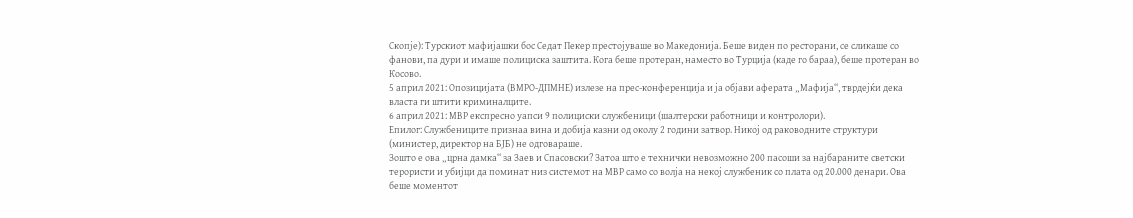Скопје): Турскиот мафијашки бос Седат Пекер престојуваше во Македонија. Беше виден по ресторани, се сликаше со фанови, па дури и имаше полициска заштита. Кога беше протеран, наместо во Турција (каде го бараа), беше протеран во Косово.
5 април 2021: Опозицијата (ВМРО-ДПМНЕ) излезе на прес-конференција и ја објави аферата „Мафија“, тврдејќи дека власта ги штити криминалците.
6 април 2021: МВР експресно уапси 9 полициски службеници (шалтерски работници и контролори).
Епилог: Службениците признаа вина и добија казни од околу 2 години затвор. Никој од раководните структури (министер, директор на БЈБ) не одговараше.
Зошто е ова „црна дамка“ за Заев и Спасовски? Затоа што е технички невозможно 200 пасоши за најбараните светски терористи и убијци да поминат низ системот на МВР само со волја на некој службеник со плата од 20.000 денари. Ова беше моментот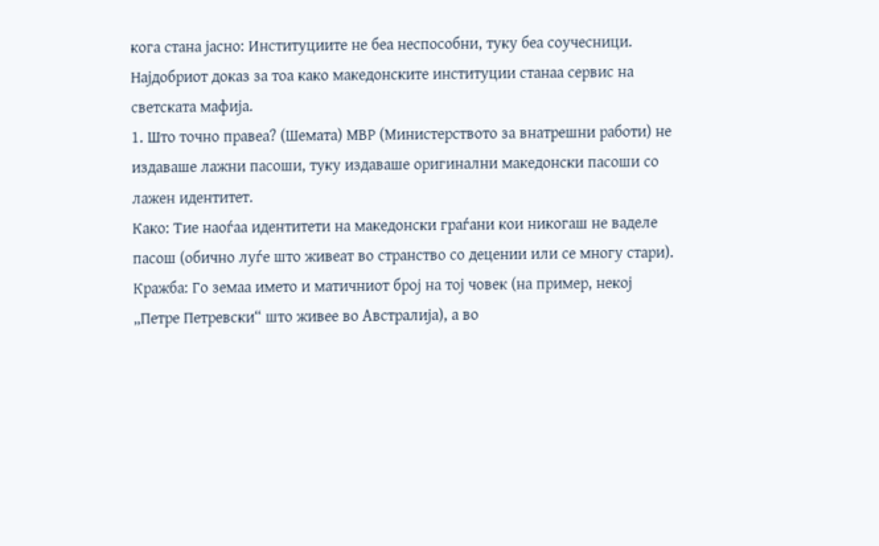кога стана јасно: Институциите не беа неспособни, туку беа соучесници. Најдобриот доказ за тоа како македонските институции станаа сервис на светската мафија.
1. Што точно правеа? (Шемата) МВР (Министерството за внатрешни работи) не издаваше лажни пасоши, туку издаваше оригинални македонски пасоши со лажен идентитет.
Како: Тие наоѓаа идентитети на македонски граѓани кои никогаш не ваделе пасош (обично луѓе што живеат во странство со децении или се многу стари).
Кражба: Го земаа името и матичниот број на тој човек (на пример, некој „Петре Петревски“ што живее во Австралија), а во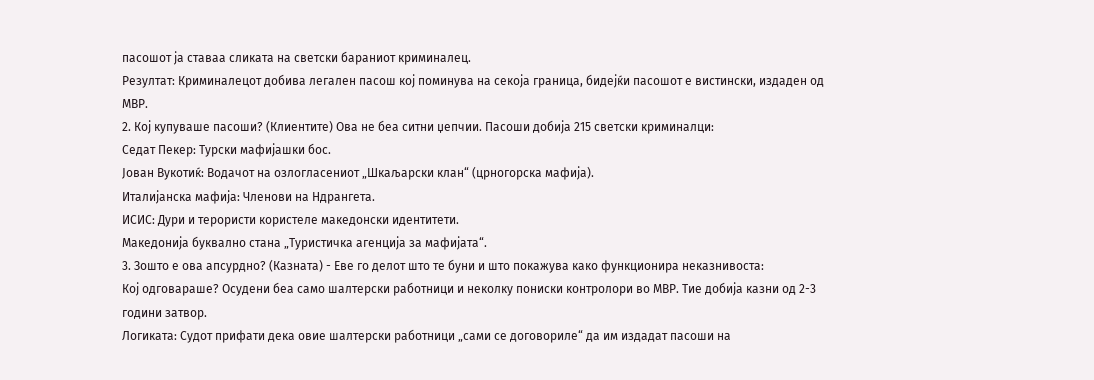пасошот ја ставаа сликата на светски бараниот криминалец.
Резултат: Криминалецот добива легален пасош кој поминува на секоја граница, бидејќи пасошот е вистински, издаден од МВР.
2. Кој купуваше пасоши? (Клиентите) Ова не беа ситни џепчии. Пасоши добија 215 светски криминалци:
Седат Пекер: Турски мафијашки бос.
Јован Вукотиќ: Водачот на озлогласениот „Шкаљарски клан“ (црногорска мафија).
Италијанска мафија: Членови на Ндрангета.
ИСИС: Дури и терористи користеле македонски идентитети.
Македонија буквално стана „Туристичка агенција за мафијата“.
3. Зошто е ова апсурдно? (Казната) - Еве го делот што те буни и што покажува како функционира неказнивоста:
Кој одговараше? Осудени беа само шалтерски работници и неколку пониски контролори во МВР. Тие добија казни од 2-3 години затвор.
Логиката: Судот прифати дека овие шалтерски работници „сами се договориле“ да им издадат пасоши на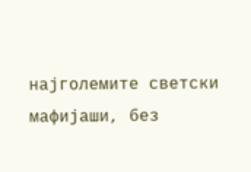најголемите светски мафијаши, без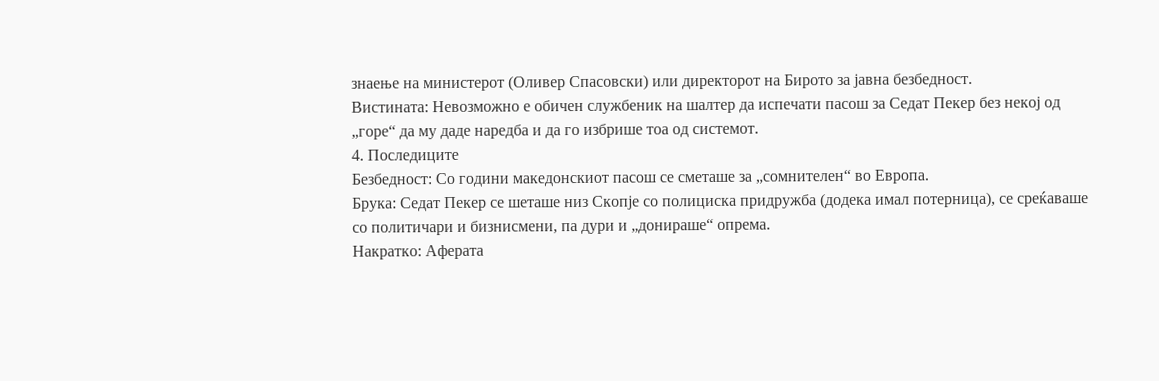знаење на министерот (Оливер Спасовски) или директорот на Бирото за јавна безбедност.
Вистината: Невозможно е обичен службеник на шалтер да испечати пасош за Седат Пекер без некој од „горе“ да му даде наредба и да го избрише тоа од системот.
4. Последиците
Безбедност: Со години македонскиот пасош се сметаше за „сомнителен“ во Европа.
Брука: Седат Пекер се шеташе низ Скопје со полициска придружба (додека имал потерница), се среќаваше со политичари и бизнисмени, па дури и „донираше“ опрема.
Накратко: Аферата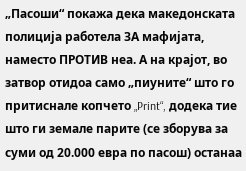„Пасоши“ покажа дека македонската полиција работела ЗА мафијата, наместо ПРОТИВ неа. А на крајот, во затвор отидоа само „пиуните“ што го притиснале копчето „Print“, додека тие што ги земале парите (се зборува за суми од 20.000 евра по пасош) останаа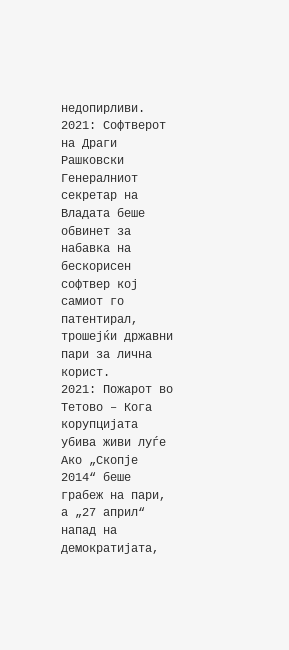недопирливи.
2021: Софтверот на Драги Рашковски Генералниот секретар на Владата беше обвинет за набавка на бескорисен софтвер кој самиот го патентирал, трошејќи државни пари за лична корист.
2021: Пожарот во Тетово – Кога корупцијата убива живи луѓе Ако „Скопје 2014“ беше грабеж на пари, а „27 април“ напад на демократијата,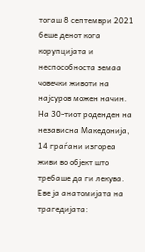тогаш 8 септември 2021 беше денот кога корупцијата и неспособноста земаа човечки животи на најсуров можен начин. На 30-тиот роденден на независна Македонија, 14 граѓани изгореа живи во објект што требаше да ги лекува. Еве ја анатомијата на трагедијата: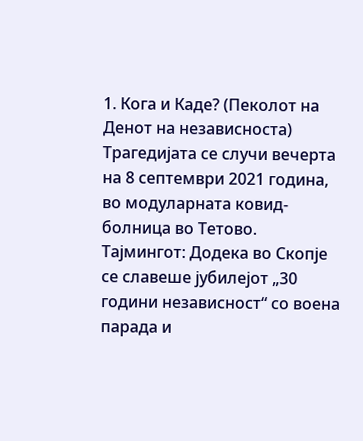1. Кога и Каде? (Пеколот на Денот на независноста)
Трагедијата се случи вечерта на 8 септември 2021 година, во модуларната ковид-болница во Тетово.
Тајмингот: Додека во Скопје се славеше јубилејот „30 години независност“ со воена парада и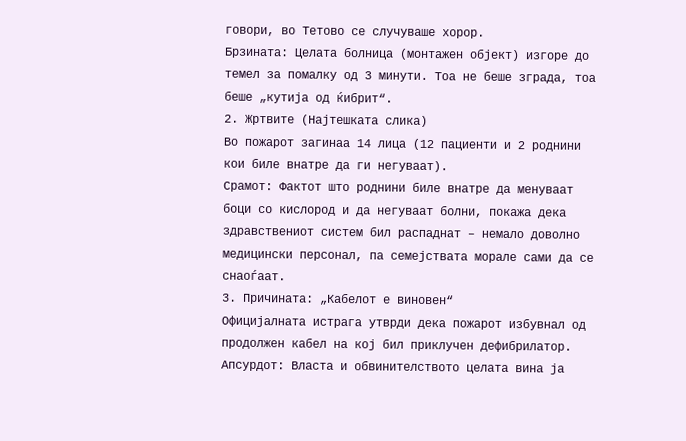говори, во Тетово се случуваше хорор.
Брзината: Целата болница (монтажен објект) изгоре до темел за помалку од 3 минути. Тоа не беше зграда, тоа беше „кутија од ќибрит“.
2. Жртвите (Најтешката слика)
Во пожарот загинаа 14 лица (12 пациенти и 2 роднини кои биле внатре да ги негуваат).
Срамот: Фактот што роднини биле внатре да менуваат боци со кислород и да негуваат болни, покажа дека здравствениот систем бил распаднат – немало доволно медицински персонал, па семејствата морале сами да се снаоѓаат.
3. Причината: „Кабелот е виновен“
Официјалната истрага утврди дека пожарот избувнал од продолжен кабел на кој бил приклучен дефибрилатор.
Апсурдот: Власта и обвинителството целата вина ја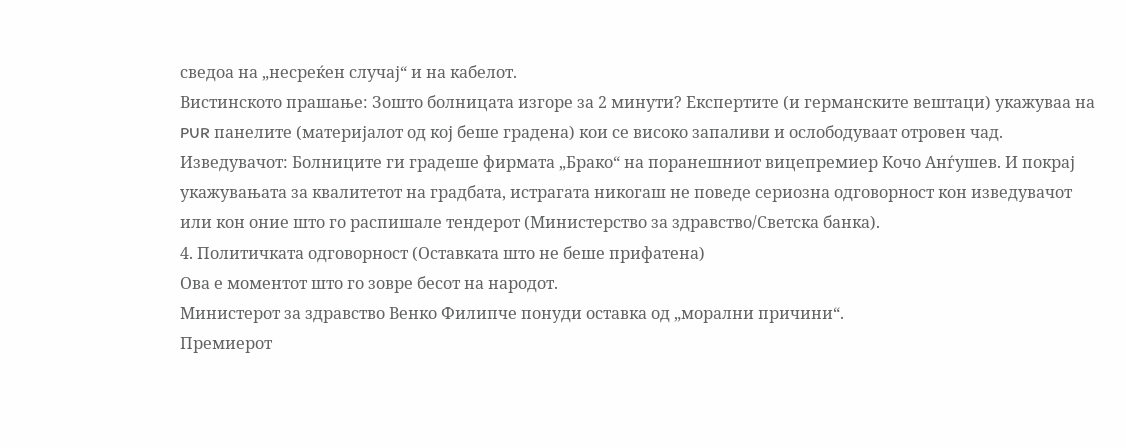сведоа на „несреќен случај“ и на кабелот.
Вистинското прашање: Зошто болницата изгоре за 2 минути? Експертите (и германските вештаци) укажуваа на PUR панелите (материјалот од кој беше градена) кои се високо запаливи и ослободуваат отровен чад.
Изведувачот: Болниците ги градеше фирмата „Брако“ на поранешниот вицепремиер Кочо Анѓушев. И покрај укажувањата за квалитетот на градбата, истрагата никогаш не поведе сериозна одговорност кон изведувачот или кон оние што го распишале тендерот (Министерство за здравство/Светска банка).
4. Политичката одговорност (Оставката што не беше прифатена)
Ова е моментот што го зовре бесот на народот.
Министерот за здравство Венко Филипче понуди оставка од „морални причини“.
Премиерот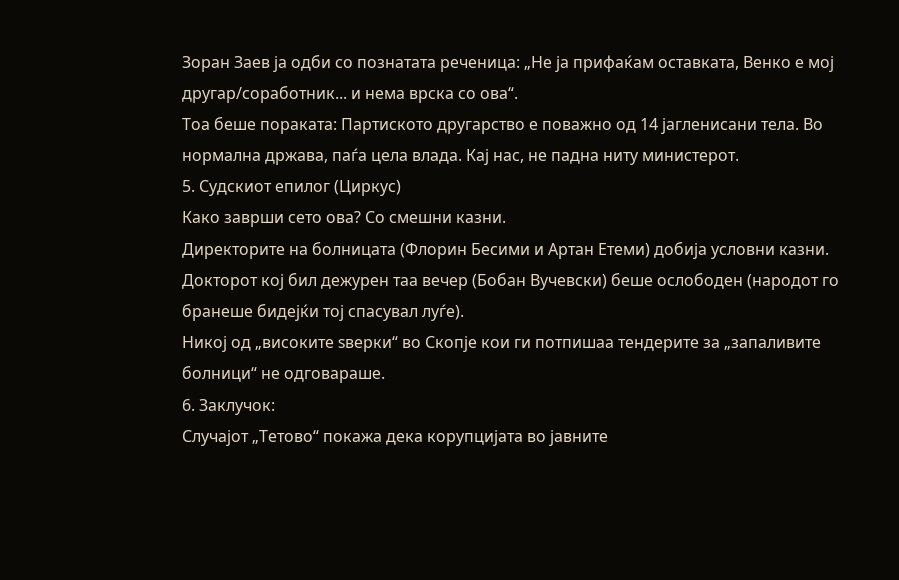Зоран Заев ја одби со познатата реченица: „Не ја прифаќам оставката, Венко е мој другар/соработник... и нема врска со ова“.
Тоа беше пораката: Партиското другарство е поважно од 14 јагленисани тела. Во нормална држава, паѓа цела влада. Кај нас, не падна ниту министерот.
5. Судскиот епилог (Циркус)
Како заврши сето ова? Со смешни казни.
Директорите на болницата (Флорин Бесими и Артан Етеми) добија условни казни.
Докторот кој бил дежурен таа вечер (Бобан Вучевски) беше ослободен (народот го бранеше бидејќи тој спасувал луѓе).
Никој од „високите ѕверки“ во Скопје кои ги потпишаа тендерите за „запаливите болници“ не одговараше.
6. Заклучок:
Случајот „Тетово“ покажа дека корупцијата во јавните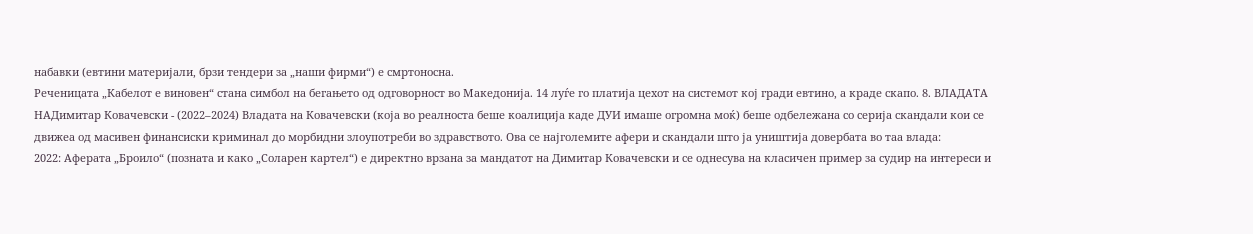набавки (евтини материјали, брзи тендери за „наши фирми“) е смртоносна.
Реченицата „Кабелот е виновен“ стана симбол на бегањето од одговорност во Македонија. 14 луѓе го платија цехот на системот кој гради евтино, а краде скапо. 8. ВЛАДАТА НАДимитар Ковачевски - (2022–2024) Владата на Ковачевски (која во реалноста беше коалиција каде ДУИ имаше огромна моќ) беше одбележана со серија скандали кои се движеа од масивен финансиски криминал до морбидни злоупотреби во здравството. Ова се најголемите афери и скандали што ја уништија довербата во таа влада:
2022: Аферата „Броило“ (позната и како „Соларен картел“) е директно врзана за мандатот на Димитар Ковачевски и се однесува на класичен пример за судир на интереси и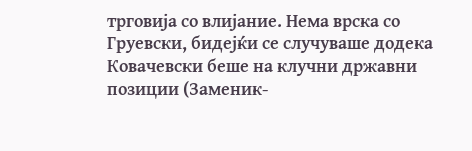трговија со влијание. Нема врска со Груевски, бидејќи се случуваше додека Ковачевски беше на клучни државни позиции (Заменик-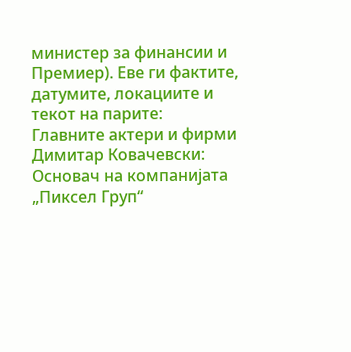министер за финансии и Премиер). Еве ги фактите, датумите, локациите и текот на парите:
Главните актери и фирми
Димитар Ковачевски: Основач на компанијата „Пиксел Груп“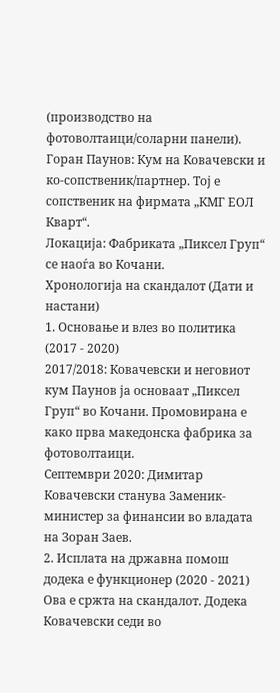(производство на фотоволтаици/соларни панели).
Горан Паунов: Кум на Ковачевски и ко-сопственик/партнер. Тој е сопственик на фирмата „КМГ ЕОЛ Кварт“.
Локација: Фабриката „Пиксел Груп“ се наоѓа во Кочани.
Хронологија на скандалот (Дати и настани)
1. Основање и влез во политика (2017 - 2020)
2017/2018: Ковачевски и неговиот кум Паунов ја основаат „Пиксел Груп“ во Кочани. Промовирана е како прва македонска фабрика за фотоволтаици.
Септември 2020: Димитар Ковачевски станува Заменик-министер за финансии во владата на Зоран Заев.
2. Исплата на државна помош додека е функционер (2020 - 2021)
Ова е сржта на скандалот. Додека Ковачевски седи во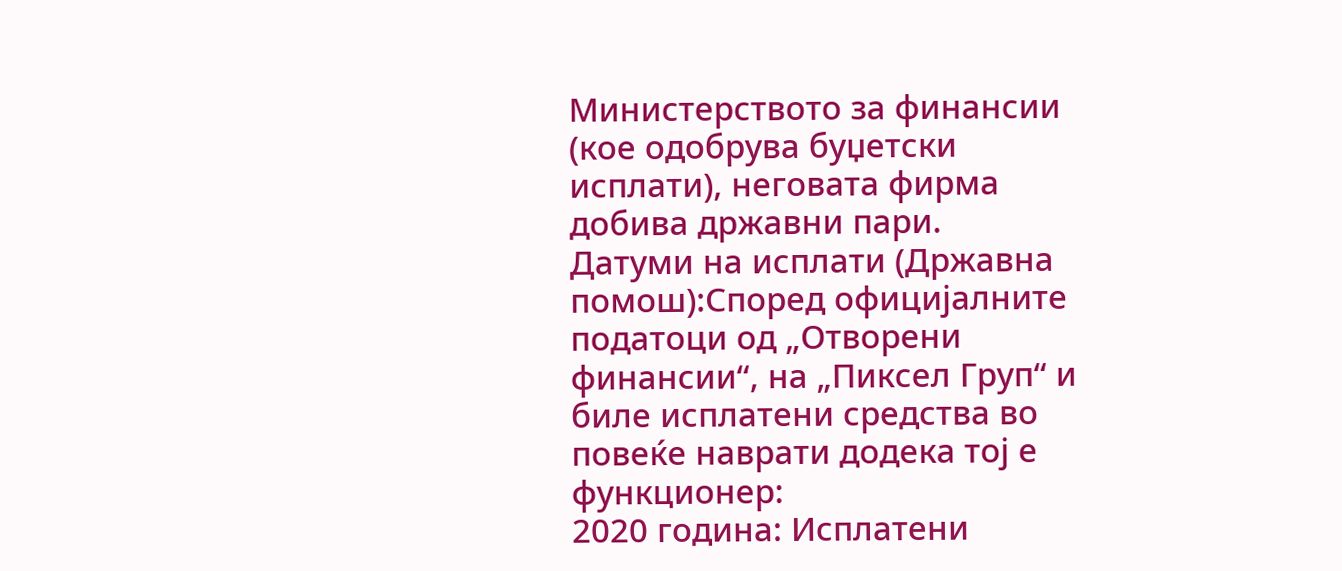Министерството за финансии (кое одобрува буџетски исплати), неговата фирма добива државни пари.
Датуми на исплати (Државна помош):Според официјалните податоци од „Отворени финансии“, на „Пиксел Груп“ и биле исплатени средства во повеќе наврати додека тој е функционер:
2020 година: Исплатени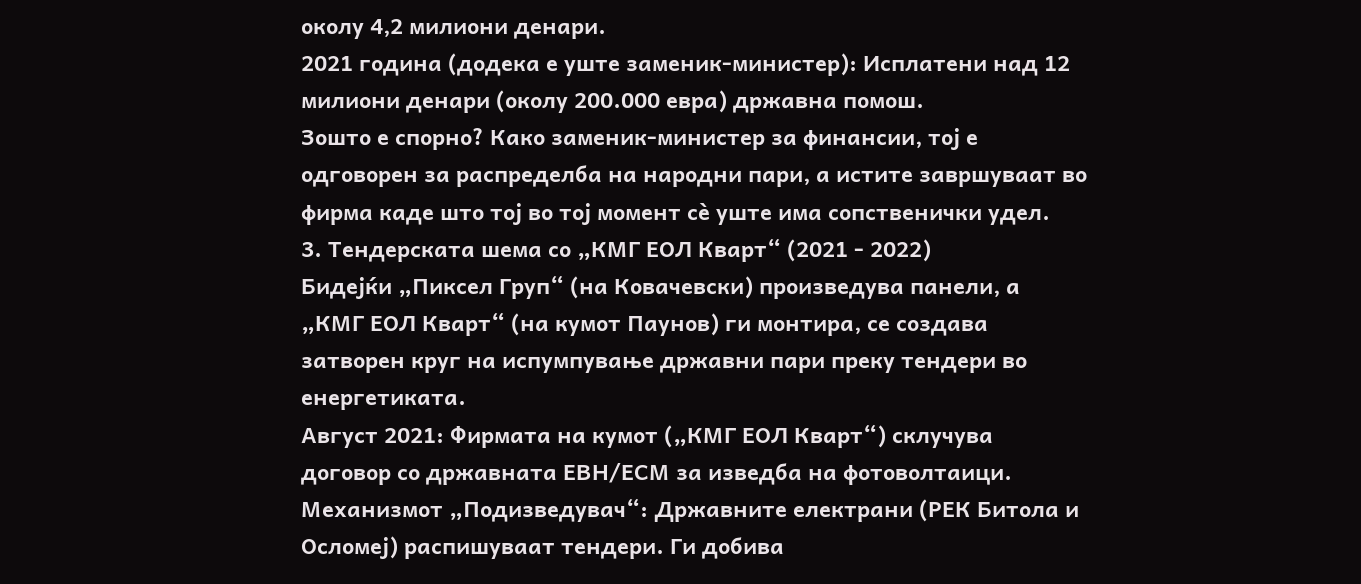околу 4,2 милиони денари.
2021 година (додека е уште заменик-министер): Исплатени над 12 милиони денари (околу 200.000 евра) државна помош.
Зошто е спорно? Како заменик-министер за финансии, тој е одговорен за распределба на народни пари, а истите завршуваат во фирма каде што тој во тој момент сè уште има сопственички удел.
3. Тендерската шема со „КМГ ЕОЛ Кварт“ (2021 - 2022)
Бидејќи „Пиксел Груп“ (на Ковачевски) произведува панели, а „КМГ ЕОЛ Кварт“ (на кумот Паунов) ги монтира, се создава затворен круг на испумпување државни пари преку тендери во енергетиката.
Август 2021: Фирмата на кумот („КМГ ЕОЛ Кварт“) склучува договор со државната ЕВН/ЕСМ за изведба на фотоволтаици.
Механизмот „Подизведувач“: Државните електрани (РЕК Битола и Осломеј) распишуваат тендери. Ги добива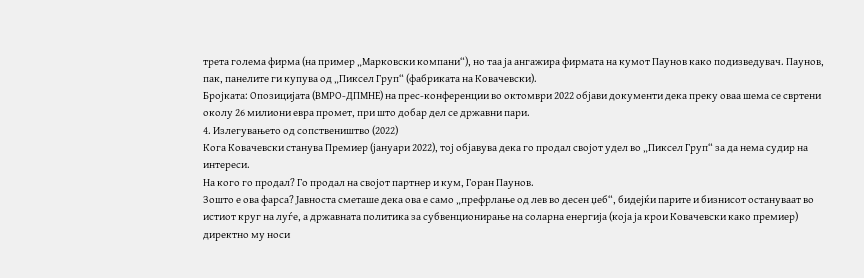трета голема фирма (на пример „Марковски компани“), но таа ја ангажира фирмата на кумот Паунов како подизведувач. Паунов, пак, панелите ги купува од „Пиксел Груп“ (фабриката на Ковачевски).
Бројката: Опозицијата (ВМРО-ДПМНЕ) на прес-конференции во октомври 2022 објави документи дека преку оваа шема се свртени околу 26 милиони евра промет, при што добар дел се државни пари.
4. Излегувањето од сопствеништво (2022)
Кога Ковачевски станува Премиер (јануари 2022), тој објавува дека го продал својот удел во „Пиксел Груп“ за да нема судир на интереси.
На кого го продал? Го продал на својот партнер и кум, Горан Паунов.
Зошто е ова фарса? Јавноста сметаше дека ова е само „префрлање од лев во десен џеб“, бидејќи парите и бизнисот остануваат во истиот круг на луѓе, а државната политика за субвенционирање на соларна енергија (која ја крои Ковачевски како премиер) директно му носи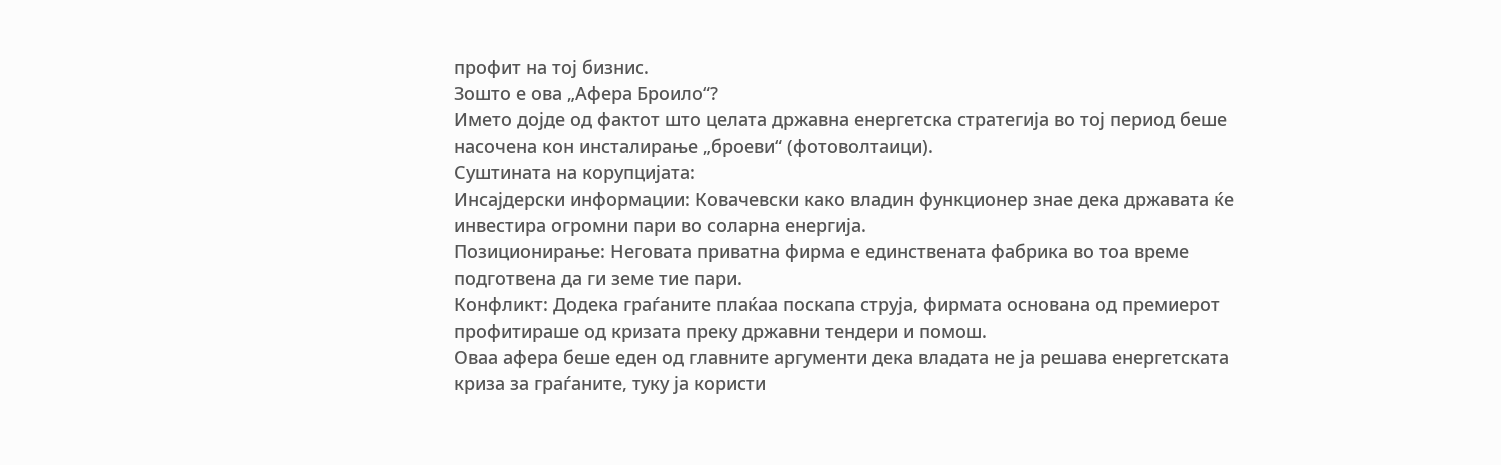профит на тој бизнис.
Зошто е ова „Афера Броило“?
Името дојде од фактот што целата државна енергетска стратегија во тој период беше насочена кон инсталирање „броеви“ (фотоволтаици).
Суштината на корупцијата:
Инсајдерски информации: Ковачевски како владин функционер знае дека државата ќе инвестира огромни пари во соларна енергија.
Позиционирање: Неговата приватна фирма е единствената фабрика во тоа време подготвена да ги земе тие пари.
Конфликт: Додека граѓаните плаќаа поскапа струја, фирмата основана од премиерот профитираше од кризата преку државни тендери и помош.
Оваа афера беше еден од главните аргументи дека владата не ја решава енергетската криза за граѓаните, туку ја користи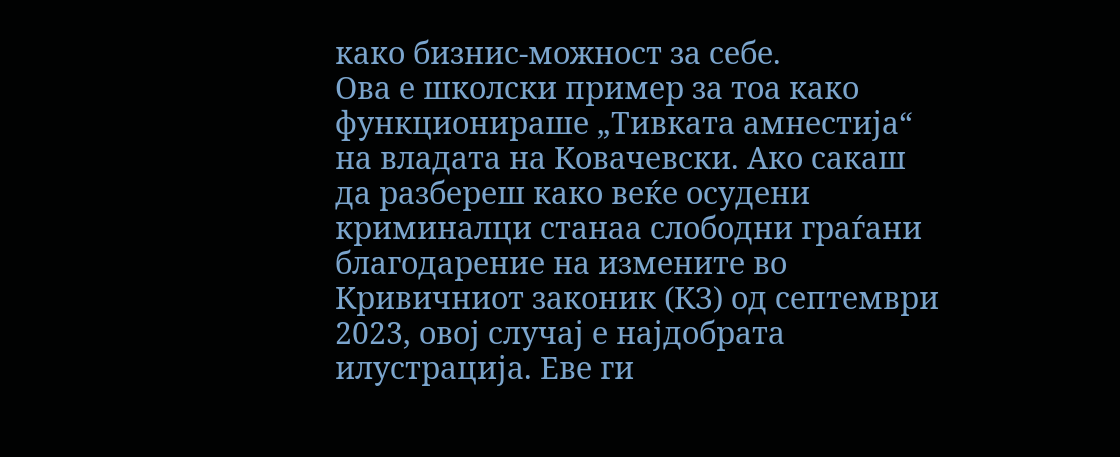како бизнис-можност за себе.
Ова е школски пример за тоа како функционираше „Тивката амнестија“ на владата на Ковачевски. Ако сакаш да разбереш како веќе осудени криминалци станаа слободни граѓани благодарение на измените во Кривичниот законик (КЗ) од септември 2023, овој случај е најдобрата илустрација. Еве ги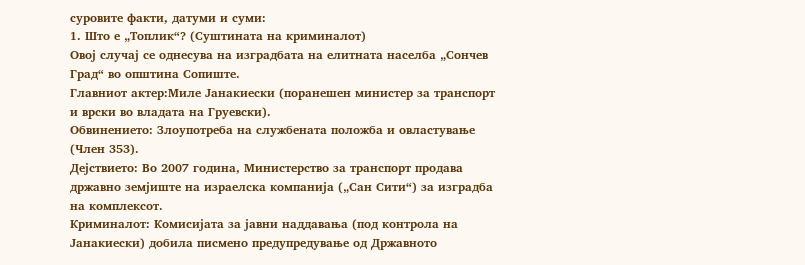суровите факти, датуми и суми:
1. Што е „Топлик“? (Суштината на криминалот)
Овој случај се однесува на изградбата на елитната населба „Сончев Град“ во општина Сопиште.
Главниот актер:Миле Јанакиески (поранешен министер за транспорт и врски во владата на Груевски).
Обвинението: Злоупотреба на службената положба и овластување (Член 353).
Дејствието: Во 2007 година, Министерство за транспорт продава државно земјиште на израелска компанија („Сан Сити“) за изградба на комплексот.
Криминалот: Комисијата за јавни наддавања (под контрола на Јанакиески) добила писмено предупредување од Државното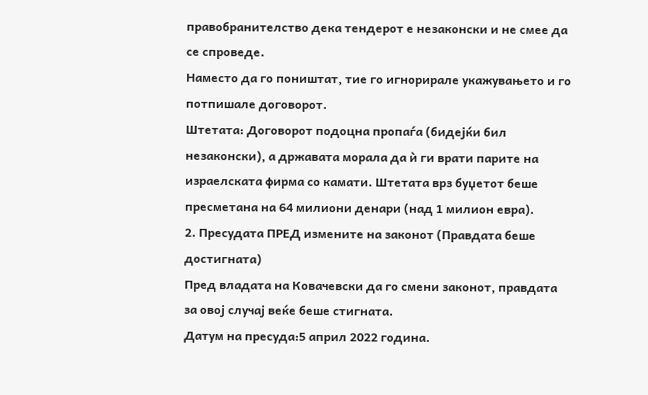правобранителство дека тендерот е незаконски и не смее да се спроведе.
Наместо да го поништат, тие го игнорирале укажувањето и го потпишале договорот.
Штетата: Договорот подоцна пропаѓа (бидејќи бил незаконски), а државата морала да ѝ ги врати парите на израелската фирма со камати. Штетата врз буџетот беше пресметана на 64 милиони денари (над 1 милион евра).
2. Пресудата ПРЕД измените на законот (Правдата беше достигната)
Пред владата на Ковачевски да го смени законот, правдата за овој случај веќе беше стигната.
Датум на пресуда:5 април 2022 година.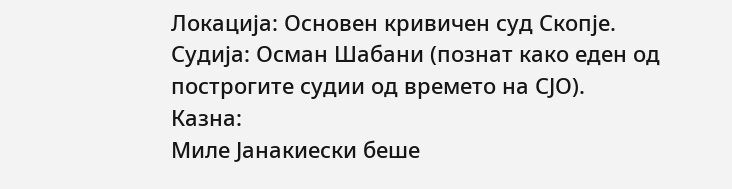Локација: Основен кривичен суд Скопје.
Судија: Осман Шабани (познат како еден од построгите судии од времето на СЈО).
Казна:
Миле Јанакиески беше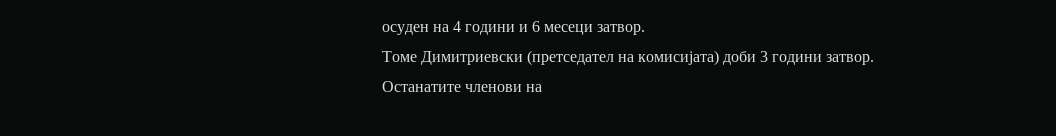осуден на 4 години и 6 месеци затвор.
Томе Димитриевски (претседател на комисијата) доби 3 години затвор.
Останатите членови на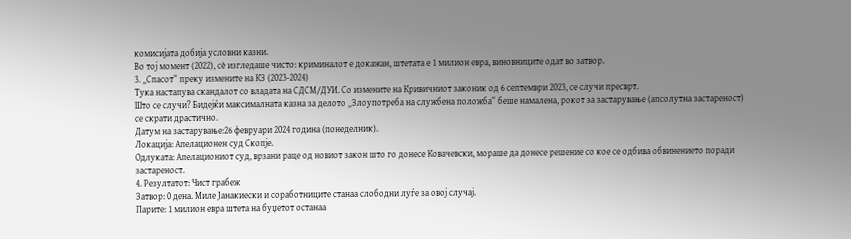комисијата добија условни казни.
Во тој момент (2022), сè изгледаше чисто: криминалот е докажан, штетата е 1 милион евра, виновниците одат во затвор.
3. „Спасот“ преку измените на КЗ (2023-2024)
Тука настапува скандалот со владата на СДСМ/ДУИ. Со измените на Кривичниот законик од 6 септември 2023, се случи пресврт.
Што се случи? Бидејќи максималната казна за делото „Злоупотреба на службена положба“ беше намалена, рокот за застарување (апсолутна застареност) се скрати драстично.
Датум на застарување:26 февруари 2024 година (понеделник).
Локација: Апелационен суд Скопје.
Одлуката: Апелациониот суд, врзани раце од новиот закон што го донесе Ковачевски, мораше да донесе решение со кое се одбива обвинението поради застареност.
4. Резултатот: Чист грабеж
Затвор: 0 дена. Миле Јанакиески и соработниците станаа слободни луѓе за овој случај.
Парите: 1 милион евра штета на буџетот останаа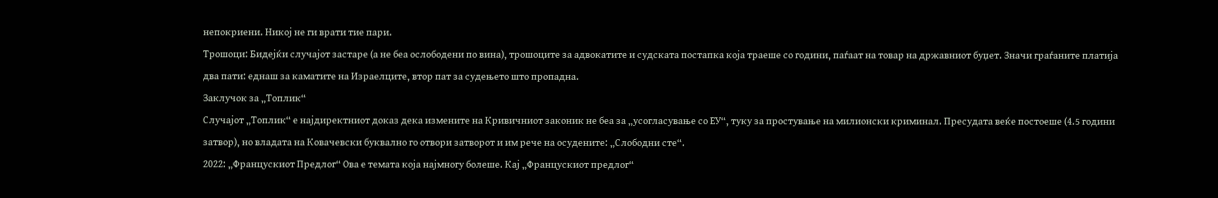непокриени. Никој не ги врати тие пари.
Трошоци: Бидејќи случајот застаре (а не беа ослободени по вина), трошоците за адвокатите и судската постапка која траеше со години, паѓаат на товар на државниот буџет. Значи граѓаните платија два пати: еднаш за каматите на Израелците, втор пат за судењето што пропадна.
Заклучок за „Топлик“
Случајот „Топлик“ е најдиректниот доказ дека измените на Кривичниот законик не беа за „усогласување со ЕУ“, туку за простување на милионски криминал. Пресудата веќе постоеше (4.5 години затвор), но владата на Ковачевски буквално го отвори затворот и им рече на осудените: „Слободни сте“.
2022: „Францускиот Предлог“ Ова е темата која најмногу болеше. Кај „Францускиот предлог“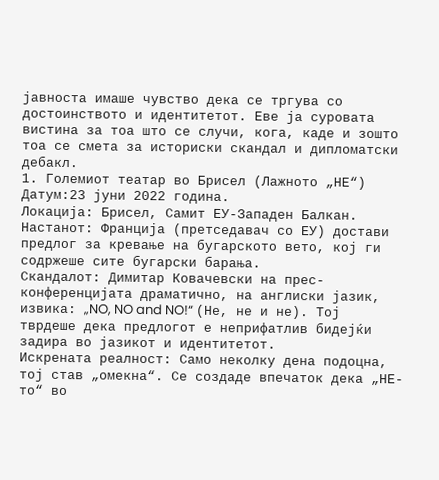јавноста имаше чувство дека се тргува со достоинството и идентитетот. Еве ја суровата вистина за тоа што се случи, кога, каде и зошто тоа се смета за историски скандал и дипломатски дебакл.
1. Големиот театар во Брисел (Лажното „НЕ“)
Датум:23 јуни 2022 година.
Локација: Брисел, Самит ЕУ-Западен Балкан.
Настанот: Франција (претседавач со ЕУ) достави предлог за кревање на бугарското вето, кој ги содржеше сите бугарски барања.
Скандалот: Димитар Ковачевски на прес-конференцијата драматично, на англиски јазик, извика: „NO, NO and NO!“ (Не, не и не). Тој тврдеше дека предлогот е неприфатлив бидејќи задира во јазикот и идентитетот.
Искрената реалност: Само неколку дена подоцна, тој став „омекна“. Се создаде впечаток дека „НЕ-то“ во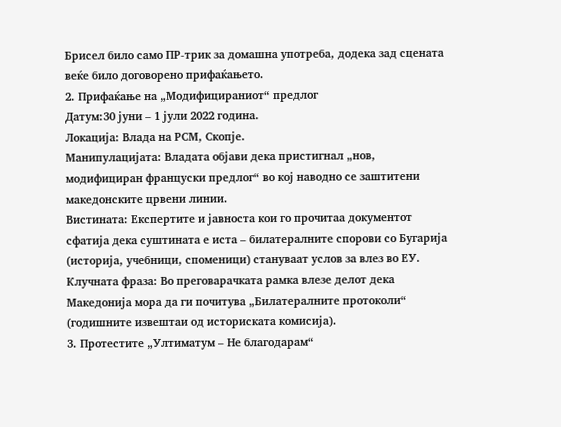Брисел било само ПР-трик за домашна употреба, додека зад сцената веќе било договорено прифаќањето.
2. Прифаќање на „Модифицираниот“ предлог
Датум:30 јуни – 1 јули 2022 година.
Локација: Влада на РСМ, Скопје.
Манипулацијата: Владата објави дека пристигнал „нов, модифициран француски предлог“ во кој наводно се заштитени македонските црвени линии.
Вистината: Експертите и јавноста кои го прочитаа документот сфатија дека суштината е иста – билатералните спорови со Бугарија (историја, учебници, споменици) стануваат услов за влез во ЕУ.
Клучната фраза: Во преговарачката рамка влезе делот дека Македонија мора да ги почитува „Билатералните протоколи“ (годишните извештаи од историската комисија).
3. Протестите „Ултиматум – Не благодарам“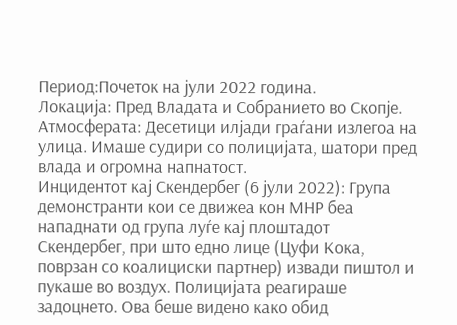Период:Почеток на јули 2022 година.
Локација: Пред Владата и Собранието во Скопје.
Атмосферата: Десетици илјади граѓани излегоа на улица. Имаше судири со полицијата, шатори пред влада и огромна напнатост.
Инцидентот кај Скендербег (6 јули 2022): Група демонстранти кои се движеа кон МНР беа нападнати од група луѓе кај плоштадот Скендербег, при што едно лице (Цуфи Кока, поврзан со коалициски партнер) извади пиштол и пукаше во воздух. Полицијата реагираше задоцнето. Ова беше видено како обид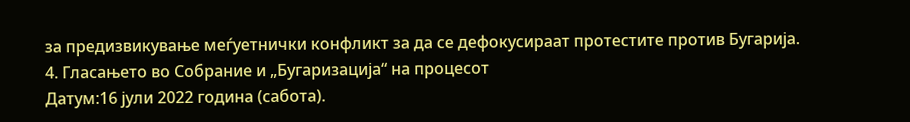за предизвикување меѓуетнички конфликт за да се дефокусираат протестите против Бугарија.
4. Гласањето во Собрание и „Бугаризација“ на процесот
Датум:16 јули 2022 година (сабота).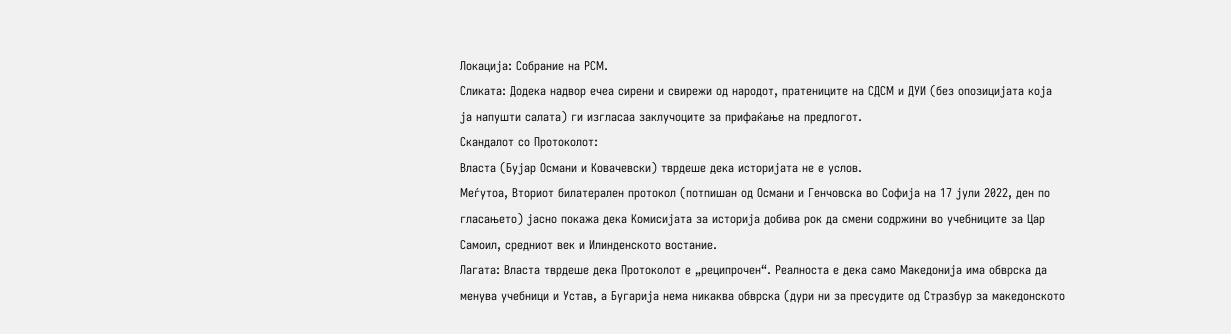Локација: Собрание на РСМ.
Сликата: Додека надвор ечеа сирени и свирежи од народот, пратениците на СДСМ и ДУИ (без опозицијата која ја напушти салата) ги изгласаа заклучоците за прифаќање на предлогот.
Скандалот со Протоколот:
Власта (Бујар Османи и Ковачевски) тврдеше дека историјата не е услов.
Меѓутоа, Вториот билатерален протокол (потпишан од Османи и Генчовска во Софија на 17 јули 2022, ден по гласањето) јасно покажа дека Комисијата за историја добива рок да смени содржини во учебниците за Цар Самоил, средниот век и Илинденското востание.
Лагата: Власта тврдеше дека Протоколот е „реципрочен“. Реалноста е дека само Македонија има обврска да менува учебници и Устав, а Бугарија нема никаква обврска (дури ни за пресудите од Стразбур за македонското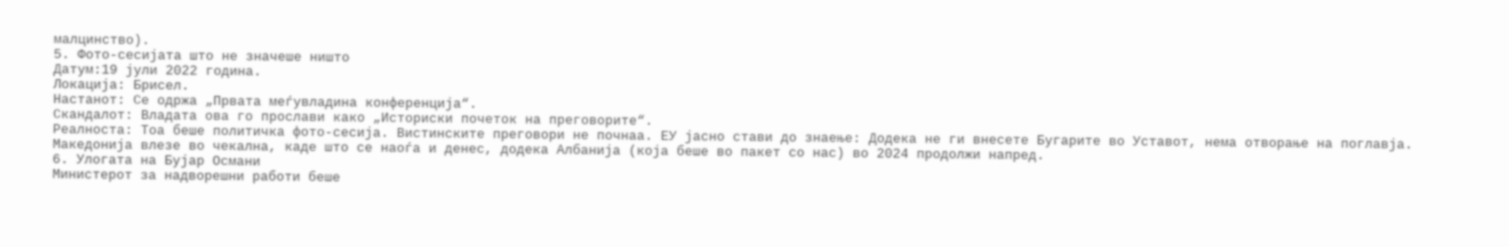малцинство).
5. Фото-сесијата што не значеше ништо
Датум:19 јули 2022 година.
Локација: Брисел.
Настанот: Се одржа „Првата меѓувладина конференција“.
Скандалот: Владата ова го прослави како „Историски почеток на преговорите“.
Реалноста: Тоа беше политичка фото-сесија. Вистинските преговори не почнаа. ЕУ јасно стави до знаење: Додека не ги внесете Бугарите во Уставот, нема отворање на поглавја. Македонија влезе во чекална, каде што се наоѓа и денес, додека Албанија (која беше во пакет со нас) во 2024 продолжи напред.
6. Улогата на Бујар Османи
Министерот за надворешни работи беше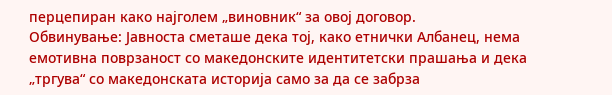перцепиран како најголем „виновник“ за овој договор.
Обвинување: Јавноста сметаше дека тој, како етнички Албанец, нема емотивна поврзаност со македонските идентитетски прашања и дека „тргува“ со македонската историја само за да се забрза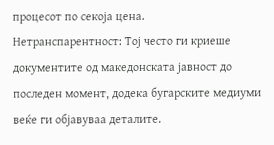процесот по секоја цена.
Нетранспарентност: Тој често ги криеше документите од македонската јавност до последен момент, додека бугарските медиуми веќе ги објавуваа деталите.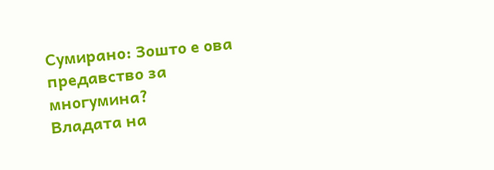Сумирано: Зошто е ова предавство за многумина?
Владата на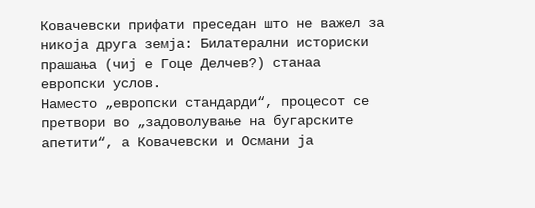Ковачевски прифати преседан што не важел за никоја друга земја: Билатерални историски прашања (чиј е Гоце Делчев?) станаа европски услов.
Наместо „европски стандарди“, процесот се претвори во „задоволување на бугарските апетити“, а Ковачевски и Османи ја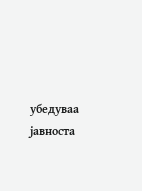убедуваа јавноста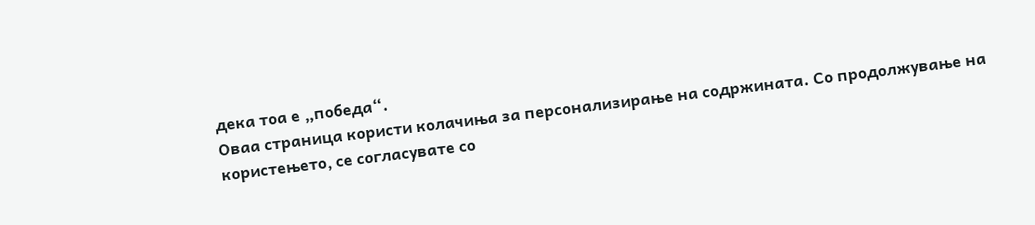дека тоа е „победа“.
Оваа страница користи колачиња за персонализирање на содржината. Со продолжување на користењето, се согласувате со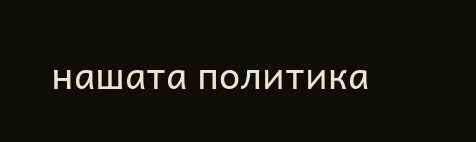нашата политика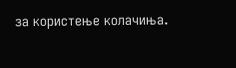за користење колачиња.